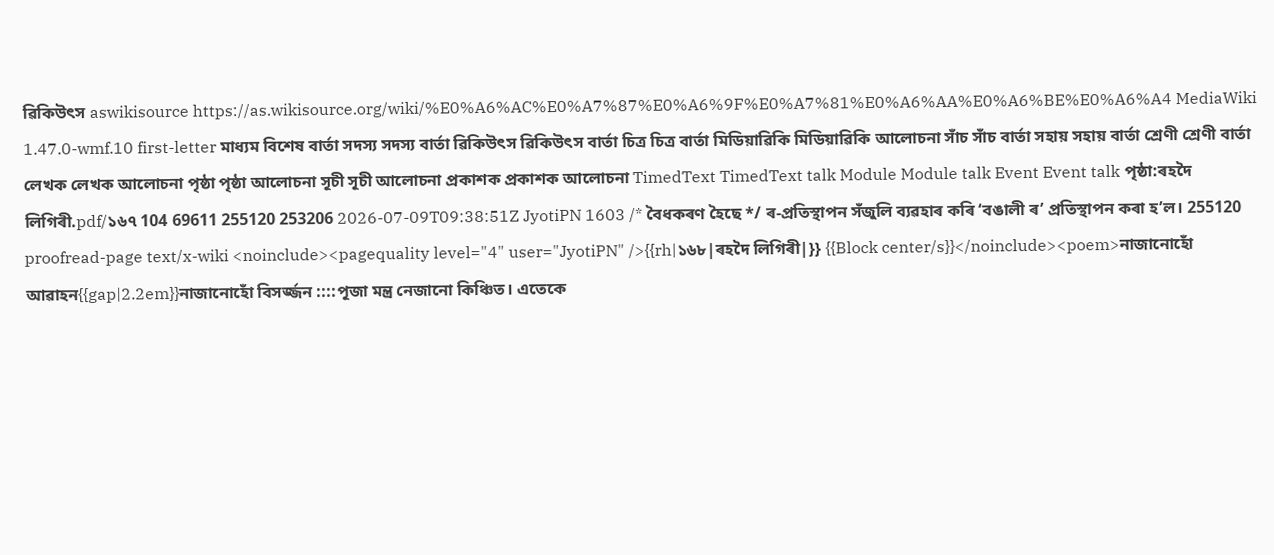ৱিকিউৎস aswikisource https://as.wikisource.org/wiki/%E0%A6%AC%E0%A7%87%E0%A6%9F%E0%A7%81%E0%A6%AA%E0%A6%BE%E0%A6%A4 MediaWiki 1.47.0-wmf.10 first-letter মাধ্যম বিশেষ বাৰ্তা সদস্য সদস্য বাৰ্তা ৱিকিউৎস ৱিকিউৎস বাৰ্তা চিত্ৰ চিত্ৰ বাৰ্তা মিডিয়াৱিকি মিডিয়াৱিকি আলোচনা সাঁচ সাঁচ বাৰ্তা সহায় সহায় বাৰ্তা শ্ৰেণী শ্ৰেণী বাৰ্তা লেখক লেখক আলোচনা পৃষ্ঠা পৃষ্ঠা আলোচনা সূচী সূচী আলোচনা প্ৰকাশক প্ৰকাশক আলোচনা TimedText TimedText talk Module Module talk Event Event talk পৃষ্ঠা:ৰহদৈ লিগিৰী.pdf/১৬৭ 104 69611 255120 253206 2026-07-09T09:38:51Z JyotiPN 1603 /* বৈধকৰণ হৈছে */ ৰ-প্ৰতিস্থাপন সঁজুলি ব্যৱহাৰ কৰি ‘বঙালী ৰ’ প্ৰতিস্থাপন কৰা হ’ল। 255120 proofread-page text/x-wiki <noinclude><pagequality level="4" user="JyotiPN" />{{rh|১৬৮|ৰহদৈ লিগিৰী|}} {{Block center/s}}</noinclude><poem>নাজানোহোঁ আৱাহন{{gap|2.2em}}নাজানোহোঁ বিসৰ্জ্জন ::::পূজা মন্ত্ৰ নেজানো কিঞ্চিত। এতেকে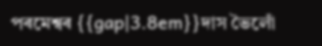পৰমেশ্বৰ {{gap|3.8em}}দাস ভৈলোঁ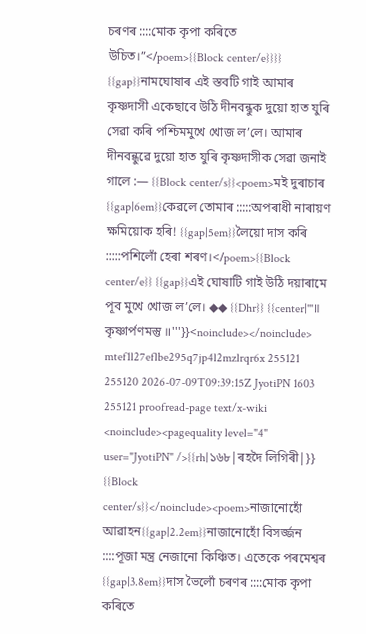চৰণৰ ::::মোক কৃপা কৰিতে উচিত।”</poem>{{Block center/e}}}} {{gap}}নামঘোষাৰ এই স্তবটি গাই আমাৰ কৃষ্ণদাসী একেছাবে উঠি দীনবন্ধুক দুয়ো হাত যুৰি সেৱা কৰি পশ্চিমমুখে খোজ ল’লে। আমাৰ দীনবন্ধুৱে দুয়ো হাত যুৰি কৃষ্ণদাসীক সেৱা জনাই গালে :— {{Block center/s}}<poem>ম‍ই দুৰাচাৰ {{gap|6em}}কেৱলে তোমাৰ :::::অপৰাধী নাৰায়ণ ক্ষমিয়োক হৰি! {{gap|5em}}লৈয়ো দাস কৰি :::::পশিলোঁ হেৰা শৰণ।</poem>{{Block center/e}} {{gap}}এই ঘোষাটি গাই উঠি দয়াৰামে পূব মুখে খোজ ল’লে। ◆◆ {{Dhr}} {{center|'''॥ কৃষ্ণাৰ্পণমস্তু ॥'''}}<noinclude></noinclude> mtef1l27eflbe295q7jp4l2mzlrqr6x 255121 255120 2026-07-09T09:39:15Z JyotiPN 1603 255121 proofread-page text/x-wiki <noinclude><pagequality level="4" user="JyotiPN" />{{rh|১৬৮|ৰহদৈ লিগিৰী|}} {{Block center/s}}</noinclude><poem>নাজানোহোঁ আৱাহন{{gap|2.2em}}নাজানোহোঁ বিসৰ্জ্জন ::::পূজা মন্ত্ৰ নেজানো কিঞ্চিত। এতেকে পৰমেশ্বৰ {{gap|3.8em}}দাস ভৈলোঁ চৰণৰ ::::মোক কৃপা কৰিতে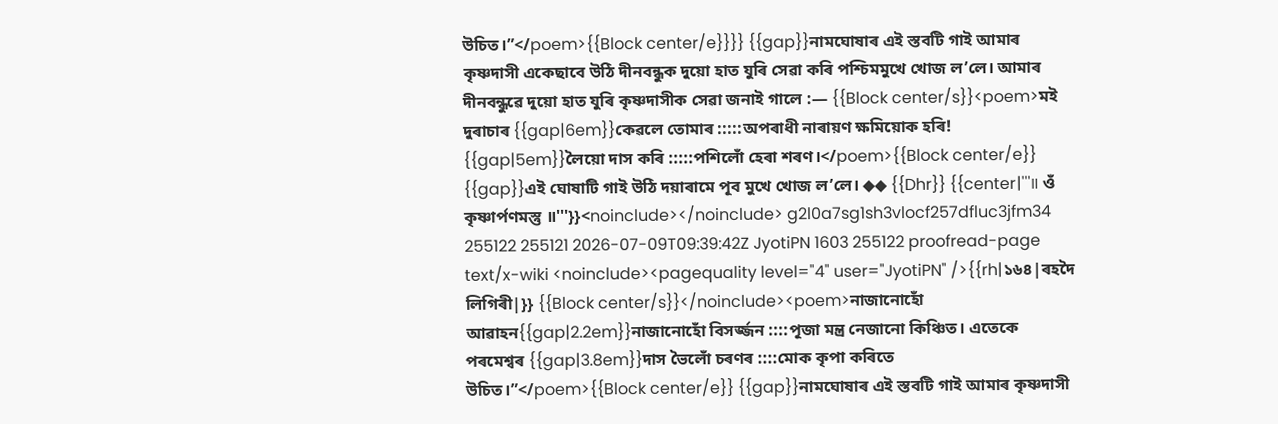উচিত।”</poem>{{Block center/e}}}} {{gap}}নামঘোষাৰ এই স্তবটি গাই আমাৰ কৃষ্ণদাসী একেছাবে উঠি দীনবন্ধুক দুয়ো হাত যুৰি সেৱা কৰি পশ্চিমমুখে খোজ ল’লে। আমাৰ দীনবন্ধুৱে দুয়ো হাত যুৰি কৃষ্ণদাসীক সেৱা জনাই গালে :— {{Block center/s}}<poem>ম‍ই দুৰাচাৰ {{gap|6em}}কেৱলে তোমাৰ :::::অপৰাধী নাৰায়ণ ক্ষমিয়োক হৰি! {{gap|5em}}লৈয়ো দাস কৰি :::::পশিলোঁ হেৰা শৰণ।</poem>{{Block center/e}} {{gap}}এই ঘোষাটি গাই উঠি দয়াৰামে পূব মুখে খোজ ল’লে। ◆◆ {{Dhr}} {{center|'''॥ ওঁ কৃষ্ণাৰ্পণমস্তু ॥'''}}<noinclude></noinclude> g2l0a7sg1sh3vlocf257dfluc3jfm34 255122 255121 2026-07-09T09:39:42Z JyotiPN 1603 255122 proofread-page text/x-wiki <noinclude><pagequality level="4" user="JyotiPN" />{{rh|১৬৪|ৰহদৈ লিগিৰী|}} {{Block center/s}}</noinclude><poem>নাজানোহোঁ আৱাহন{{gap|2.2em}}নাজানোহোঁ বিসৰ্জ্জন ::::পূজা মন্ত্ৰ নেজানো কিঞ্চিত। এতেকে পৰমেশ্বৰ {{gap|3.8em}}দাস ভৈলোঁ চৰণৰ ::::মোক কৃপা কৰিতে উচিত।”</poem>{{Block center/e}} {{gap}}নামঘোষাৰ এই স্তবটি গাই আমাৰ কৃষ্ণদাসী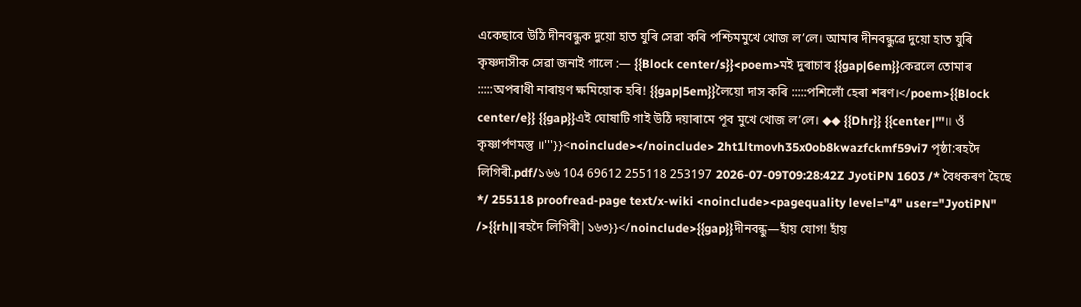একেছাবে উঠি দীনবন্ধুক দুয়ো হাত যুৰি সেৱা কৰি পশ্চিমমুখে খোজ ল’লে। আমাৰ দীনবন্ধুৱে দুয়ো হাত যুৰি কৃষ্ণদাসীক সেৱা জনাই গালে :— {{Block center/s}}<poem>ম‍ই দুৰাচাৰ {{gap|6em}}কেৱলে তোমাৰ :::::অপৰাধী নাৰায়ণ ক্ষমিয়োক হৰি! {{gap|5em}}লৈয়ো দাস কৰি :::::পশিলোঁ হেৰা শৰণ।</poem>{{Block center/e}} {{gap}}এই ঘোষাটি গাই উঠি দয়াৰামে পূব মুখে খোজ ল’লে। ◆◆ {{Dhr}} {{center|'''॥ ওঁ কৃষ্ণাৰ্পণমস্তু ॥'''}}<noinclude></noinclude> 2ht1ltmovh35x0ob8kwazfckmf59vi7 পৃষ্ঠা:ৰহদৈ লিগিৰী.pdf/১৬৬ 104 69612 255118 253197 2026-07-09T09:28:42Z JyotiPN 1603 /* বৈধকৰণ হৈছে */ 255118 proofread-page text/x-wiki <noinclude><pagequality level="4" user="JyotiPN" />{{rh||ৰহদৈ লিগিৰী|১৬৩}}</noinclude>{{gap}}দীনবন্ধু—হাঁয় যোগ! হাঁয়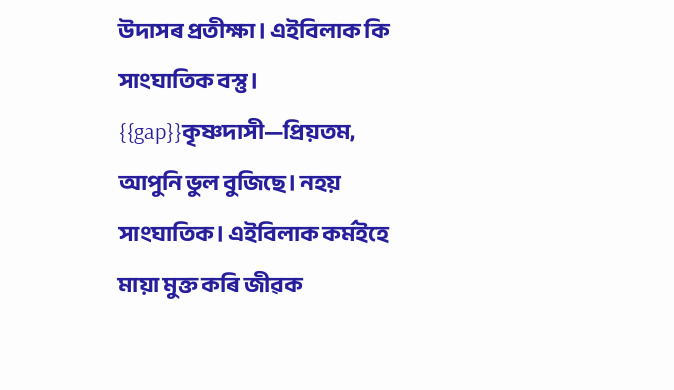উদাসৰ প্ৰতীক্ষা। এইবিলাক কি সাংঘাতিক বস্তু। {{gap}}কৃষ্ণদাসী—প্ৰিয়তম, আপুনি ভুল বুজিছে। নহয় সাংঘাতিক। এইবিলাক কৰ্মইহে মায়া মুক্ত কৰি জীৱক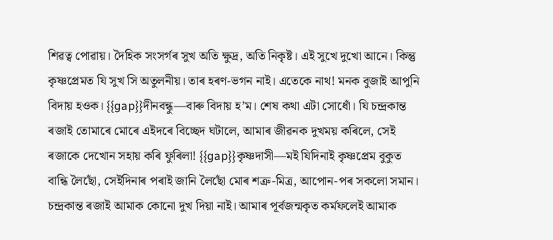শিৱত্ব পোৱায়। দৈহিক সংসৰ্গৰ সুখ অতি ক্ষুদ্ৰ, অতি নিকৃষ্ট। এই সুখে দুখো আনে। কিন্তু কৃষ্ণপ্ৰেমত যি সুখ সি অতুলনীয়। তাৰ হৰণ-ভগন নাই। এতেকে নাথ! মনক বুজাই আপুনি বিদায় হওক। {{gap}}দীনবন্ধু—বাৰু বিদায় হ’ম। শেষ কথা এটা সোধোঁ। যি চন্দ্ৰকান্ত ৰজাই তোমাৰে মোৰে এইদৰে বিচ্ছেদ ঘটালে, আমাৰ জীৱনক দুখময় কৰিলে, সেই ৰজাকে দেখোন সহায় কৰি ফুৰিলা! {{gap}}কৃষ্ণদাসী—মই যিদিনাই কৃষ্ণপ্ৰেম বুকুত বান্ধি লৈছোঁ, সেইদিনাৰ পৰাই জানি লৈছোঁ মোৰ শত্ৰু-মিত্ৰ, আপোন-পৰ সকলো সমান। চন্দ্ৰকান্ত ৰজাই আমাক কোনো দুখ দিয়া নাই। আমাৰ পূৰ্বজন্মকৃত কৰ্মফলেই আমাক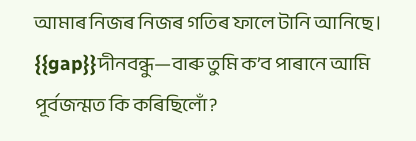আমাৰ নিজৰ নিজৰ গতিৰ ফালে টানি আনিছে। {{gap}}দীনবন্ধু—বাৰু তুমি ক’ব পাৰানে আমি পূৰ্বজন্মত কি কৰিছিলোঁ?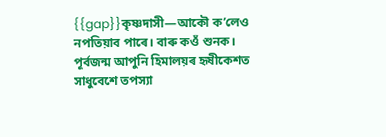{{gap}}কৃষ্ণদাসী—আকৌ ক’লেও নপতিয়াব পাৰে। বাৰু কওঁ শুনক। পূৰ্বজন্ম আপুনি হিমালয়ৰ হৃষীকেশত সাধুবেশে তপস্যা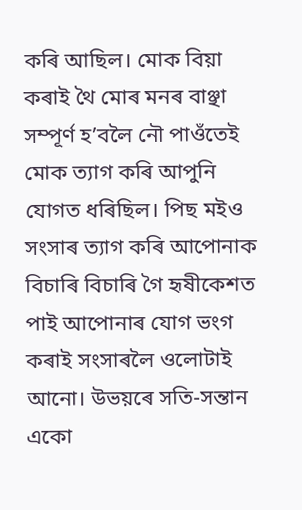কৰি আছিল। মোক বিয়া কৰাই থৈ মোৰ মনৰ বাঞ্ছা সম্পূৰ্ণ হ’বলৈ নৌ পাওঁতেই মোক ত্যাগ কৰি আপুনি যোগত ধৰিছিল। পিছ মইও সংসাৰ ত্যাগ কৰি আপোনাক বিচাৰি বিচাৰি গৈ হৃষীকেশত পাই আপোনাৰ যোগ ভংগ কৰাই সংসাৰলৈ ওলোটাই আনো। উভয়ৰে সতি-সন্তান একো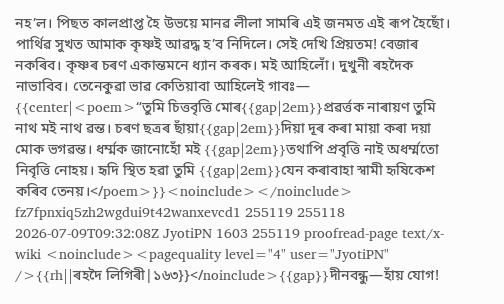নহ’ল। পিছত কালপ্ৰাপ্ত হৈ উভয়ে মানৱ লীলা সামৰি এই জনমত এই ৰূপ হৈছোঁ। পাৰ্থিৱ সুখত আমাক কৃষ্ণই আৱদ্ধ হ’ব নিদিলে। সেই দেখি প্ৰিয়তম! বেজাৰ নকৰিব। কৃষ্ণৰ চৰণ একান্তমনে ধ্যান কৰক। মই আহিলোঁ। দুখুনী ৰহদৈক নাভাবিব। তেনেকুৱা ভাৱ কেতিয়াবা আহিলেই গাবঃ— {{center|<poem>“তুমি চিত্তবৃত্তি মোৰ{{gap|2em}}প্ৰৱৰ্ত্তক নাৰায়ণ তুমি নাথ ম‍ই নাথ ৱন্ত। চৰণ ছত্ৰৰ ছাঁয়া{{gap|2em}}দিয়া দূৰ কৰা মায়া কৰা দয়া মোক ভগৱন্ত। ধৰ্ম্মক জানোহোঁ মই {{gap|2em}}তথাপি প্রবৃত্তি নাই অধৰ্ম্মতো নিবৃত্তি নোহয়। হৃদি স্থিত হৱা তুমি {{gap|2em}}যেন কৰাবাহা স্বামী হৃষিকেশ কৰিব তেনয়।</poem>}}<noinclude></noinclude> fz7fpnxiq5zh2wgdui9t42wanxevcd1 255119 255118 2026-07-09T09:32:08Z JyotiPN 1603 255119 proofread-page text/x-wiki <noinclude><pagequality level="4" user="JyotiPN" />{{rh||ৰহদৈ লিগিৰী|১৬৩}}</noinclude>{{gap}}দীনবন্ধু—হাঁয় যোগ!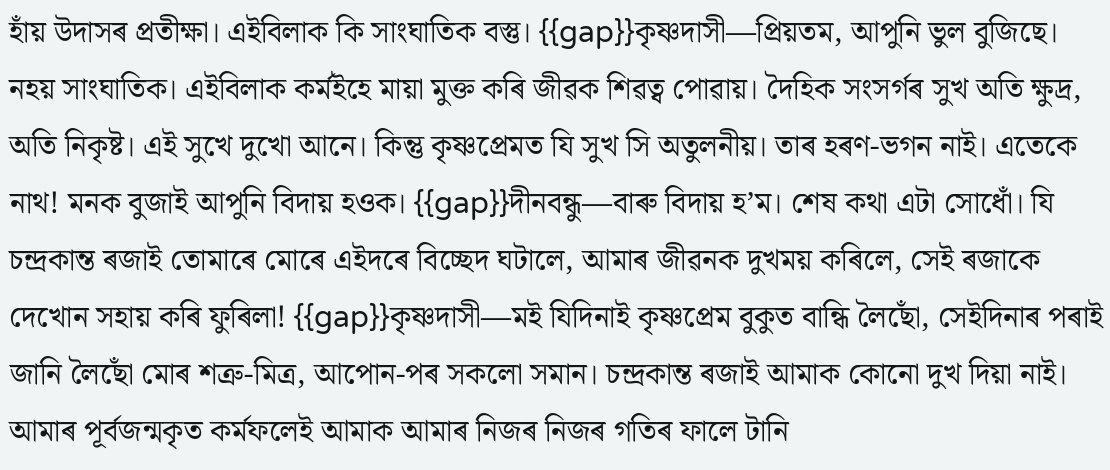হাঁয় উদাসৰ প্ৰতীক্ষা। এইবিলাক কি সাংঘাতিক বস্তু। {{gap}}কৃষ্ণদাসী—প্ৰিয়তম, আপুনি ভুল বুজিছে। নহয় সাংঘাতিক। এইবিলাক কৰ্মইহে মায়া মুক্ত কৰি জীৱক শিৱত্ব পোৱায়। দৈহিক সংসৰ্গৰ সুখ অতি ক্ষুদ্ৰ, অতি নিকৃষ্ট। এই সুখে দুখো আনে। কিন্তু কৃষ্ণপ্ৰেমত যি সুখ সি অতুলনীয়। তাৰ হৰণ-ভগন নাই। এতেকে নাথ! মনক বুজাই আপুনি বিদায় হওক। {{gap}}দীনবন্ধু—বাৰু বিদায় হ’ম। শেষ কথা এটা সোধোঁ। যি চন্দ্ৰকান্ত ৰজাই তোমাৰে মোৰে এইদৰে বিচ্ছেদ ঘটালে, আমাৰ জীৱনক দুখময় কৰিলে, সেই ৰজাকে দেখোন সহায় কৰি ফুৰিলা! {{gap}}কৃষ্ণদাসী—মই যিদিনাই কৃষ্ণপ্ৰেম বুকুত বান্ধি লৈছোঁ, সেইদিনাৰ পৰাই জানি লৈছোঁ মোৰ শত্ৰু-মিত্ৰ, আপোন-পৰ সকলো সমান। চন্দ্ৰকান্ত ৰজাই আমাক কোনো দুখ দিয়া নাই। আমাৰ পূৰ্বজন্মকৃত কৰ্মফলেই আমাক আমাৰ নিজৰ নিজৰ গতিৰ ফালে টানি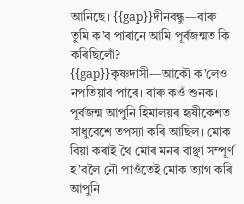আনিছে। {{gap}}দীনবন্ধু—বাৰু তুমি ক’ব পাৰানে আমি পূৰ্বজন্মত কি কৰিছিলোঁ? {{gap}}কৃষ্ণদাসী—আকৌ ক’লেও নপতিয়াব পাৰে। বাৰু কওঁ শুনক। পূৰ্বজন্ম আপুনি হিমালয়ৰ হৃষীকেশত সাধুবেশে তপস্যা কৰি আছিল। মোক বিয়া কৰাই থৈ মোৰ মনৰ বাঞ্ছা সম্পূৰ্ণ হ’বলৈ নৌ পাওঁতেই মোক ত্যাগ কৰি আপুনি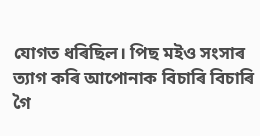যোগত ধৰিছিল। পিছ মইও সংসাৰ ত্যাগ কৰি আপোনাক বিচাৰি বিচাৰি গৈ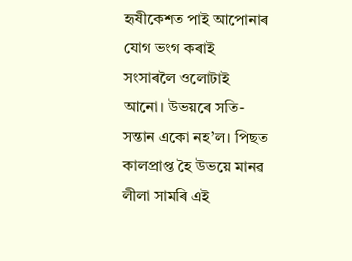হৃষীকেশত পাই আপোনাৰ যোগ ভংগ কৰাই সংসাৰলৈ ওলোটাই আনো। উভয়ৰে সতি-সন্তান একো নহ’ল। পিছত কালপ্ৰাপ্ত হৈ উভয়ে মানৱ লীলা সামৰি এই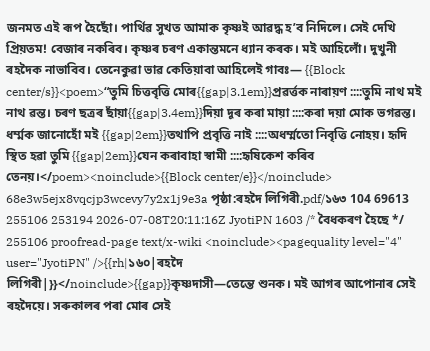জনমত এই ৰূপ হৈছোঁ। পাৰ্থিৱ সুখত আমাক কৃষ্ণই আৱদ্ধ হ’ব নিদিলে। সেই দেখি প্ৰিয়তম! বেজাৰ নকৰিব। কৃষ্ণৰ চৰণ একান্তমনে ধ্যান কৰক। মই আহিলোঁ। দুখুনী ৰহদৈক নাভাবিব। তেনেকুৱা ভাৱ কেতিয়াবা আহিলেই গাবঃ— {{Block center/s}}<poem>“তুমি চিত্তবৃত্তি মোৰ{{gap|3.1em}}প্ৰৱৰ্ত্তক নাৰায়ণ ::::তুমি নাথ ম‍ই নাথ ৱন্ত। চৰণ ছত্ৰৰ ছাঁয়া{{gap|3.4em}}দিয়া দূৰ কৰা মায়া ::::কৰা দয়া মোক ভগৱন্ত। ধৰ্ম্মক জানোহোঁ মই {{gap|2em}}তথাপি প্রবৃত্তি নাই ::::অধৰ্ম্মতো নিবৃত্তি নোহয়। হৃদি স্থিত হৱা তুমি {{gap|2em}}যেন কৰাবাহা স্বামী ::::হৃষিকেশ কৰিব তেনয়।</poem><noinclude>{{Block center/e}}</noinclude> 68e3w5ejx8vqcjp3wcevy7y2x1j9e3a পৃষ্ঠা:ৰহদৈ লিগিৰী.pdf/১৬৩ 104 69613 255106 253194 2026-07-08T20:11:16Z JyotiPN 1603 /* বৈধকৰণ হৈছে */ 255106 proofread-page text/x-wiki <noinclude><pagequality level="4" user="JyotiPN" />{{rh|১৬০|ৰহদৈ লিগিৰী|}}</noinclude>{{gap}}কৃষ্ণদাসী—তেন্তে শুনক। মই আগৰ আপোনাৰ সেই ৰহদৈয়ে। সৰুকালৰ পৰা মোৰ সেই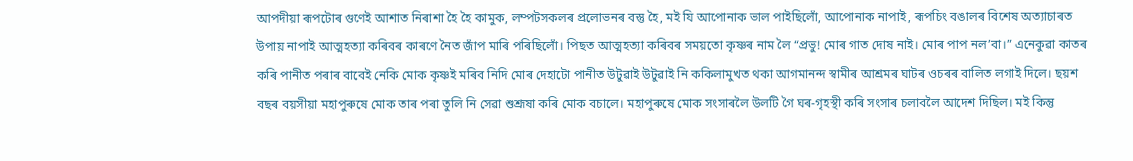আপদীয়া ৰূপটোৰ গুণেই আশাত নিৰাশা হৈ হৈ কামুক, লম্পটসকলৰ প্ৰলোভনৰ বস্তু হৈ, মই যি আপোনাক ভাল পাইছিলোঁ, আপোনাক নাপাই, ৰূপচিং বঙালৰ বিশেষ অত্যাচাৰত উপায় নাপাই আত্মহত্যা কৰিবৰ কাৰণে নৈত জাঁপ মাৰি পৰিছিলোঁ। পিছত আত্মহত্যা কৰিবৰ সময়তো কৃষ্ণৰ নাম লৈ “প্ৰভু! মোৰ গাত দোষ নাই। মোৰ পাপ নল’বা।” এনেকুৱা কাতৰ কৰি পানীত পৰাৰ বাবেই নেকি মোক কৃষ্ণই মৰিব নিদি মোৰ দেহাটো পানীত উটুৱাই উটুৱাই নি ককিলামুখত থকা আগমানন্দ স্বামীৰ আশ্ৰমৰ ঘাটৰ ওচৰৰ বালিত লগাই দিলে। ছয়শ বছৰ বয়সীয়া মহাপুৰুষে মোক তাৰ পৰা তুলি নি সেৱা শুশ্ৰূষা কৰি মোক বচালে। মহাপুৰুষে মোক সংসাৰলৈ উলটি গৈ ঘৰ-গৃহস্থী কৰি সংসাৰ চলাবলৈ আদেশ দিছিল। মই কিন্তু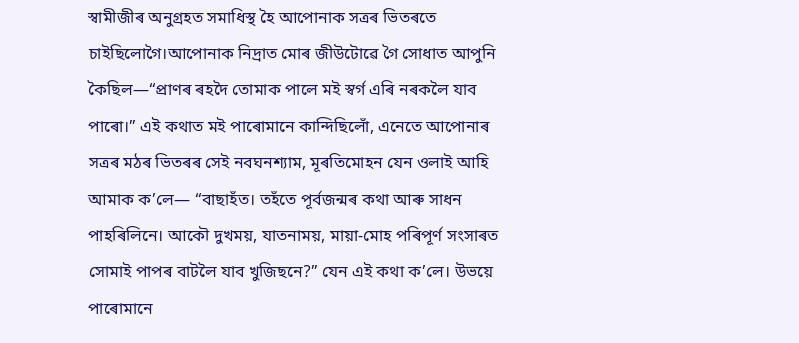স্বামীজীৰ অনুগ্ৰহত সমাধিস্থ হৈ আপোনাক সত্ৰৰ ভিতৰতে চাইছিলোগৈ।আপোনাক নিদ্ৰাত মোৰ জীউটোৱে গৈ সোধাত আপুনি কৈছিল—“প্ৰাণৰ ৰহদৈ তোমাক পালে মই স্বৰ্গ এৰি নৰকলৈ যাব পাৰো।” এই কথাত ম‍ই পাৰোমানে কান্দিছিলোঁ, এনেতে আপোনাৰ সত্ৰৰ মঠৰ ভিতৰৰ সেই নবঘনশ্যাম, মূৰতিমোহন যেন ওলাই আহি আমাক ক’লে— “বাছাহঁত। তহঁতে পূৰ্বজন্মৰ কথা আৰু সাধন পাহৰিলিনে। আকৌ দুখময়, যাতনাময়, মায়া-মোহ পৰিপূৰ্ণ সংসাৰত সোমাই পাপৰ বাটলৈ যাব খুজিছনে?” যেন এই কথা ক’লে। উভয়ে পাৰোমানে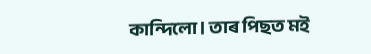কান্দিলো। তাৰ পিছত মই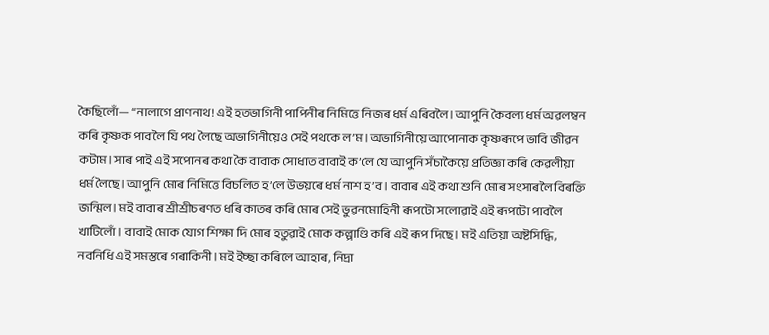কৈছিলোঁ— “নালাগে প্ৰাণনাথ! এই হতভাগিনী পাপিনীৰ নিমিত্তে নিজৰ ধৰ্ম এৰিবলৈ। আপুনি কৈবল্য ধৰ্ম অৱলম্বন কৰি কৃষ্ণক পাবলৈ যি পথ লৈছে অভাগিনীয়েও সেই পথকে ল’ম। অভাগিনীয়ে আপোনাক কৃষ্ণৰূপে ভাবি জীৱন কটাম। সাৰ পাই এই সপোনৰ কথা কৈ বাবাক সোধাত বাবাই ক’লে যে আপুনি সঁচাকৈয়ে প্ৰতিজ্ঞা কৰি কেৱলীয়া ধৰ্ম লৈছে। আপুনি মোৰ নিমিত্তে বিচলিত হ’লে উভয়ৰে ধৰ্ম নাশ হ’ব। বাবাৰ এই কথা শুনি মোৰ সংসাৰলৈ বিৰক্তি জন্মিল। মই বাবাৰ শ্ৰীশ্ৰীচৰণত ধৰি কাতৰ কৰি মোৰ সেই ভুৱনমোহিনী ৰূপটো সলোৱাই এই ৰূপটো পাবলৈ খাটিলোঁ। বাবাই মোক যোগ শিক্ষা দি মোৰ হতুৱাই মোক কল্পাণ্ডি কৰি এই ৰূপ দিছে। ম‍ই এতিয়া অষ্টসিদ্ধি, নবনিধি এই সমস্তৰে গৰাকিনী। মই ইচ্ছা কৰিলে আহাৰ, নিদ্ৰা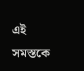এই সমস্তকে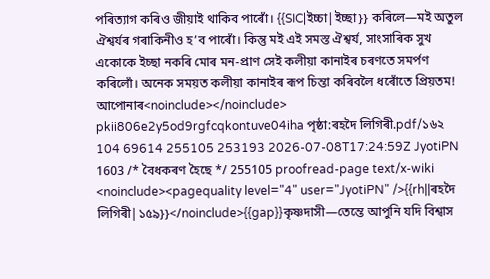পৰিত্যাগ কৰিও জীয়াই থাকিব পাৰোঁ। {{SIC|ইচ্চা|ইচ্ছা}} কৰিলে—মই অতুল ঐশ্বৰ্যৰ গৰাকিনীও হ’ব পাৰোঁ। কিন্তু মই এই সমস্ত ঐশ্বৰ্য, সাংসাৰিক সুখ একোকে ইচ্ছা নকৰি মোৰ মন-প্ৰাণ সেই কলীয়া কানাইৰ চৰণতে সমৰ্পণ কৰিলোঁ। অনেক সময়ত কলীয়া কানাইৰ ৰূপ চিন্তা কৰিবলৈ ধৰোঁতে প্ৰিয়তম! আপোনাৰ<noinclude></noinclude> pkii806e2y5od9rgfcqkontuve04iha পৃষ্ঠা:ৰহদৈ লিগিৰী.pdf/১৬২ 104 69614 255105 253193 2026-07-08T17:24:59Z JyotiPN 1603 /* বৈধকৰণ হৈছে */ 255105 proofread-page text/x-wiki <noinclude><pagequality level="4" user="JyotiPN" />{{rh||ৰহদৈ লিগিৰী|১৫৯}}</noinclude>{{gap}}কৃষ্ণদাসী—তেন্তে আপুনি যদি বিশ্বাস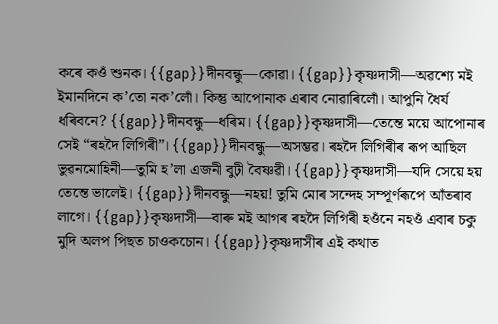কৰে কওঁ শুনক। {{gap}}দীনবন্ধু—কোৱা। {{gap}}কৃষ্ণদাসী—অৱশ্যে মই ইমানদিনে ক’তো নক’লোঁ। কিন্তু আপোনাক এৰাব নোৱাৰিলোঁ। আপুনি ধৈৰ্য ধৰিবনে? {{gap}}দীনবন্ধু—ধৰিম। {{gap}}কৃষ্ণদাসী—তেন্তে ময়ে আপোনাৰ সেই “ৰহদৈ লিগিৰী”। {{gap}}দীনবন্ধু—অসম্ভৱ। ৰহদৈ লিগিৰীৰ ৰূপ আছিল ভুৱনমোহিনী—তুমি হ’লা এজনী বুঢ়ী বৈষ্ণৱী। {{gap}}কৃষ্ণদাসী—যদি সেয়ে হয় তেন্তে ভালেই। {{gap}}দীনবন্ধু—নহয়! তুমি মোৰ সন্দেহ সম্পূৰ্ণৰূপে আঁতৰাব লাগে। {{gap}}কৃষ্ণদাসী—বাৰু মই আগৰ ৰহদৈ লিগিৰী হওঁনে নহওঁ এবাৰ চকু মুদি অলপ পিছত চাওকচোন। {{gap}}কৃষ্ণদাসীৰ এই কথাত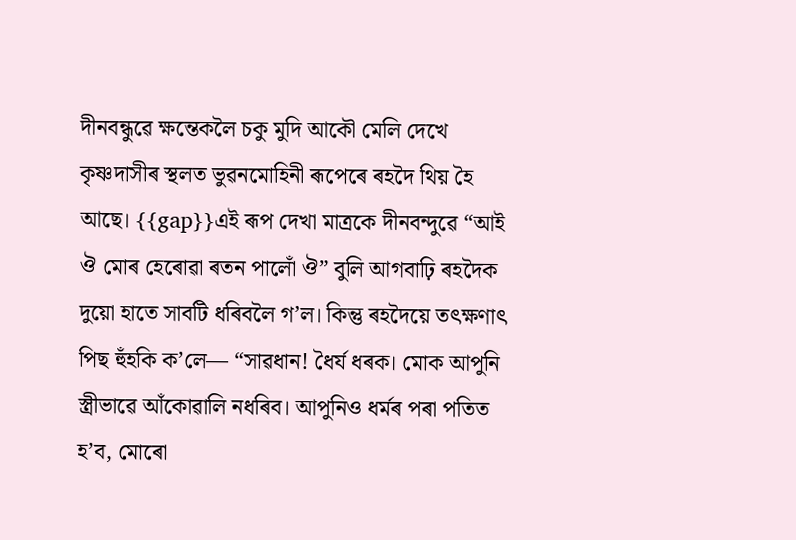দীনবন্ধুৱে ক্ষন্তেকলৈ চকু মুদি আকৌ মেলি দেখে কৃষ্ণদাসীৰ স্থলত ভুৱনমোহিনী ৰূপেৰে ৰহদৈ থিয় হৈ আছে। {{gap}}এই ৰূপ দেখা মাত্ৰকে দীনবন্দুৱে “আই ঔ মোৰ হেৰোৱা ৰতন পালোঁ ঔ” বুলি আগবাঢ়ি ৰহদৈক দুয়ো হাতে সাবটি ধৰিবলৈ গ’ল। কিন্তু ৰহদৈয়ে তৎক্ষণাৎ পিছ হুঁহকি ক’লে— “সাৱধান! ধৈৰ্য ধৰক। মোক আপুনি স্ত্ৰীভাৱে আঁকোৱালি নধৰিব। আপুনিও ধৰ্মৰ পৰা পতিত হ’ব, মোৰো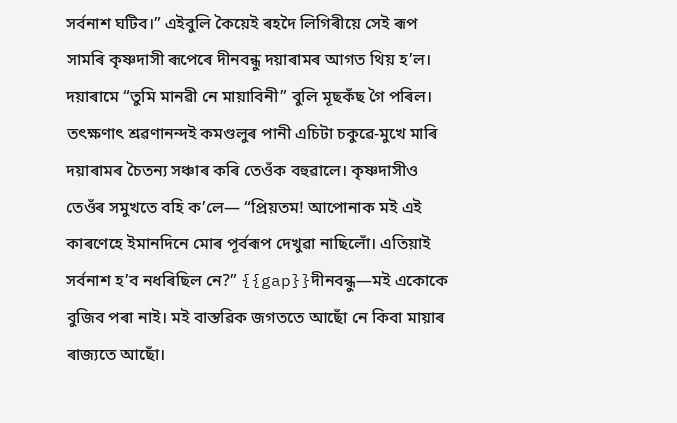সৰ্বনাশ ঘটিব।” এইবুলি কৈয়েই ৰহদৈ লিগিৰীয়ে সেই ৰূপ সামৰি কৃষ্ণদাসী ৰূপেৰে দীনবন্ধু দয়াৰামৰ আগত থিয় হ’ল। দয়াৰামে “তুমি মানৱী নে মায়াবিনী” বুলি মূছকঁছ গৈ পৰিল। তৎক্ষণাৎ শ্ৰৱণানন্দই কমণ্ডলুৰ পানী এচিটা চকুৱে-মুখে মাৰি দয়াৰামৰ চৈতন্য সঞ্চাৰ কৰি তেওঁক বহুৱালে। কৃষ্ণদাসীও তেওঁৰ সমুখতে বহি ক’লে— “প্ৰিয়তম! আপোনাক মই এই কাৰণেহে ইমানদিনে মোৰ পূৰ্বৰূপ দেখুৱা নাছিলোঁ। এতিয়াই সৰ্বনাশ হ’ব নধৰিছিল নে?” {{gap}}দীনবন্ধু—মই একোকে বুজিব পৰা নাই। মই বাস্তৱিক জগততে আছোঁ নে কিবা মায়াৰ ৰাজ্যতে আছোঁ।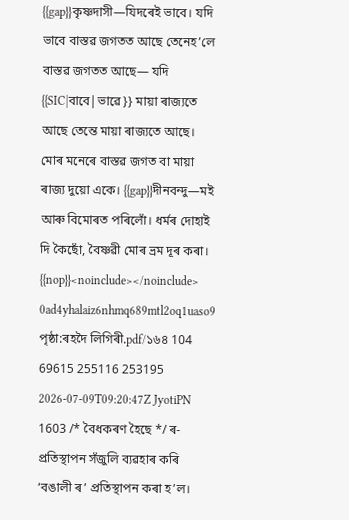{{gap}}কৃষ্ণদাসী—যিদৰেই ভাবে। যদি ভাবে বাস্তৱ জগতত আছে তেনেহ’লে বাস্তৱ জগতত আছে— যদি {{SIC|বাবে|ভাৱে}} মায়া ৰাজ্যতে আছে তেন্তে মায়া ৰাজ্যতে আছে। মোৰ মনেৰে বাস্তৱ জগত বা মায়া ৰাজ্য দুয়ো একে। {{gap}}দীনবন্দু—মই আৰু বিমোৰত পৰিলোঁ। ধৰ্মৰ দোহাই দি কৈছোঁ, বৈষ্ণৱী মোৰ ভ্ৰম দূৰ কৰা। {{nop}}<noinclude></noinclude> 0ad4yhalaiz6nhmq689mtl2oq1uaso9 পৃষ্ঠা:ৰহদৈ লিগিৰী.pdf/১৬৪ 104 69615 255116 253195 2026-07-09T09:20:47Z JyotiPN 1603 /* বৈধকৰণ হৈছে */ ৰ-প্ৰতিস্থাপন সঁজুলি ব্যৱহাৰ কৰি ‘বঙালী ৰ’ প্ৰতিস্থাপন কৰা হ’ল।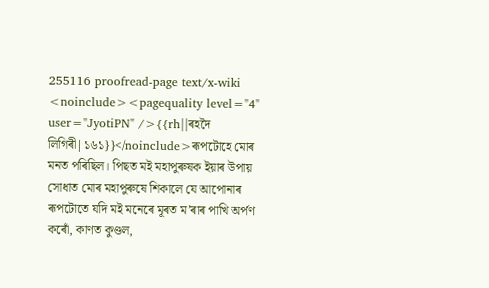255116 proofread-page text/x-wiki <noinclude><pagequality level="4" user="JyotiPN" />{{rh||ৰহদৈ লিগিৰী|১৬১}}</noinclude>ৰূপটোহে মোৰ মনত পৰিছিল। পিছত ম‍ই মহাপুৰুষক ইয়াৰ উপায় সোধাত মোৰ মহাপুৰুষে শিকালে যে আপোনাৰ ৰূপটোতে যদি ম‍ই মনেৰে মূৰত ম’ৰাৰ পাখি অৰ্পণ কৰোঁ, কাণত কুণ্ডল,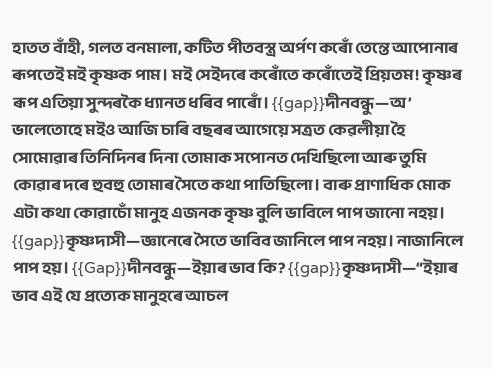হাতত বাঁহী, গলত বনমালা, কটিত পীতবস্ত্ৰ অৰ্পণ কৰোঁ তেন্তে আপোনাৰ ৰূপতেই ম‍ই কৃষ্ণক পাম। মই সেইদৰে কৰোঁতে কৰোঁতেই প্ৰিয়তম! কৃষ্ণৰ ৰূপ এতিয়া সুন্দৰকৈ ধ্যানত ধৰিব পাৰোঁ। {{gap}}দীনবন্ধু—অ’ ভালেতোহে মইও আজি চাৰি বছৰৰ আগেয়ে সত্ৰত কেৱলীয়া হৈ সোমোৱাৰ তিনিদিনৰ দিনা তোমাক সপোনত দেখিছিলো আৰু তুমি কোৱাৰ দৰে হুবহু তোমাৰ সৈতে কথা পাতিছিলো। বাৰু প্ৰাণাধিক মোক এটা কথা কোৱাচোঁ মানুহ এজনক কৃষ্ণ বুলি ভাবিলে পাপ জানো নহয়। {{gap}}কৃষ্ণদাসী—জ্ঞানেৰে সৈতে ভাবিব জানিলে পাপ নহয়। নাজানিলে পাপ হয়। {{Gap}}দীনবন্ধু—ইয়াৰ ভাব কি? {{gap}}কৃষ্ণদাসী—“ইয়াৰ ভাব এই যে প্ৰত্যেক মানুহৰে আচল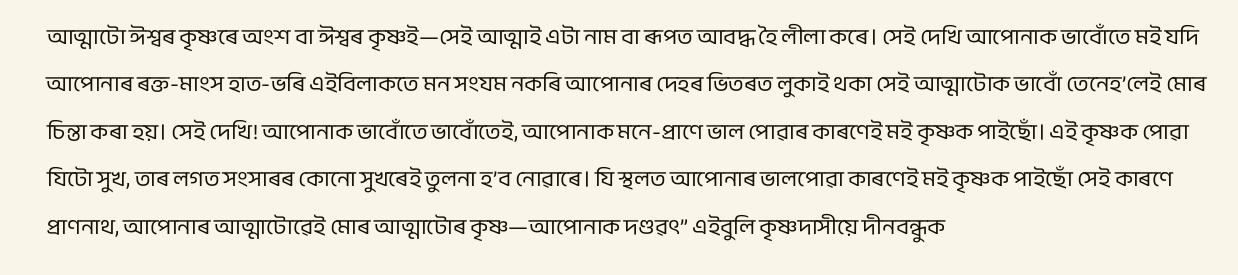আত্মাটো ঈশ্বৰ কৃষ্ণৰে অংশ বা ঈশ্বৰ কৃষ্ণই—সেই আত্মাই এটা নাম বা ৰূপত আবদ্ধ হৈ লীলা কৰে। সেই দেখি আপোনাক ভাবোঁতে ম‍ই যদি আপোনাৰ ৰক্ত-মাংস হাত-ভৰি এইবিলাকতে মন সংযম নকৰি আপোনাৰ দেহৰ ভিতৰত লুকাই থকা সেই আত্মাটোক ভাবোঁ তেনেহ’লেই মোৰ চিন্তা কৰা হয়। সেই দেখি! আপোনাক ভাবোঁতে ভাবোঁতেই, আপোনাক মনে-প্ৰাণে ভাল পোৱাৰ কাৰণেই ম‍ই কৃষ্ণক পাইছোঁ। এই কৃষ্ণক পোৱা যিটো সুখ, তাৰ লগত সংসাৰৰ কোনো সুখৰেই তুলনা হ’ব নোৱাৰে। যি স্থলত আপোনাৰ ভালপোৱা কাৰণেই মই কৃষ্ণক পাইছোঁ সেই কাৰণে প্ৰাণনাথ, আপোনাৰ আত্মাটোৱেই মোৰ আত্মাটোৰ কৃষ্ণ—আপোনাক দণ্ডৱৎ” এইবুলি কৃষ্ণদাসীয়ে দীনবন্ধুক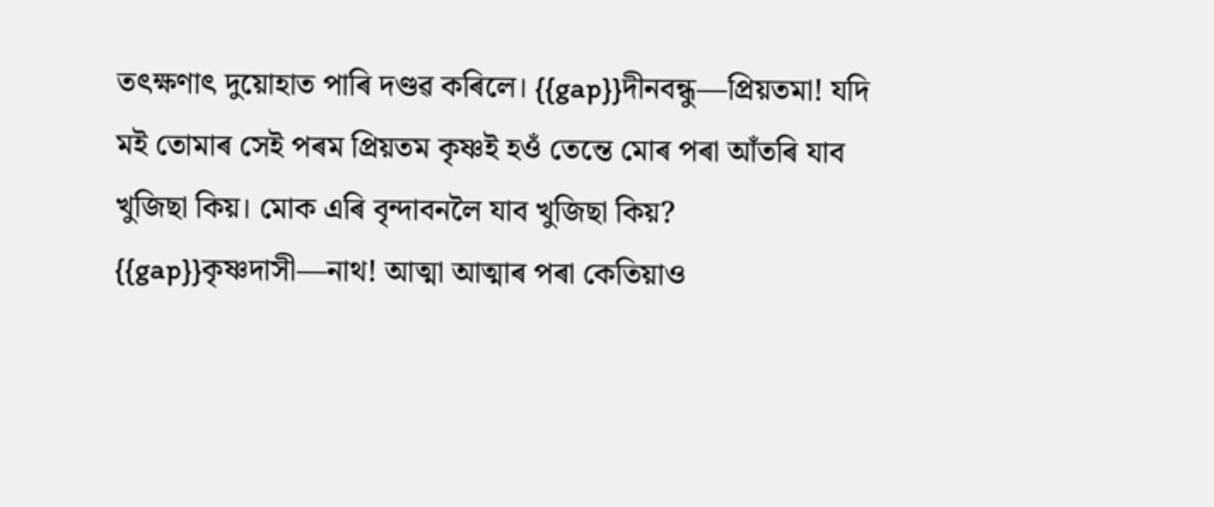তৎক্ষণাৎ দুয়োহাত পাৰি দণ্ডৱ‍ কৰিলে। {{gap}}দীনবন্ধু—প্ৰিয়তমা! যদি মই তোমাৰ সেই পৰম প্ৰিয়তম কৃষ্ণই হওঁ তেন্তে মোৰ পৰা আঁতৰি যাব খুজিছা কিয়। মোক এৰি বৃন্দাবনলৈ যাব খুজিছা কিয়? {{gap}}কৃষ্ণদাসী—নাথ! আত্মা আত্মাৰ পৰা কেতিয়াও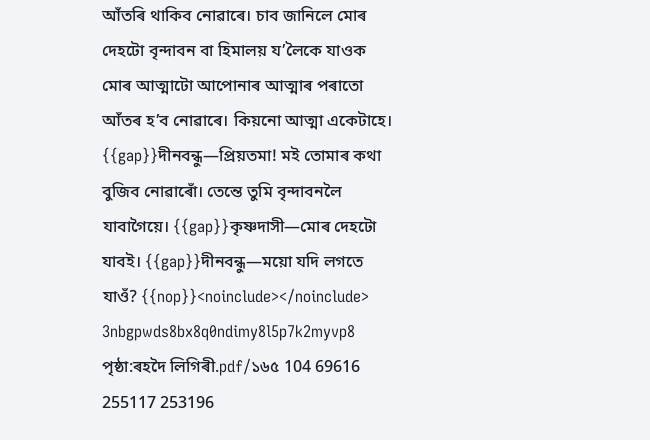আঁতৰি থাকিব নোৱাৰে। চাব জানিলে মোৰ দেহটো বৃন্দাবন বা হিমালয় য’লৈকে যাওক মোৰ আত্মাটো আপোনাৰ আত্মাৰ পৰাতো আঁতৰ হ’ব নোৱাৰে। কিয়নো আত্মা একেটাহে। {{gap}}দীনবন্ধু—প্ৰিয়তমা! মই তোমাৰ কথা বুজিব নোৱাৰোঁ। তেন্তে তুমি বৃন্দাবনলৈ যাবাগৈয়ে। {{gap}}কৃষ্ণদাসী—মোৰ দেহটো যাবই। {{gap}}দীনবন্ধু—ময়ো যদি লগতে যাওঁ? {{nop}}<noinclude></noinclude> 3nbgpwds8bx8q0ndimy8l5p7k2myvp8 পৃষ্ঠা:ৰহদৈ লিগিৰী.pdf/১৬৫ 104 69616 255117 253196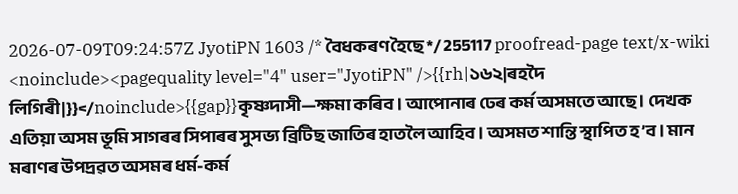2026-07-09T09:24:57Z JyotiPN 1603 /* বৈধকৰণ হৈছে */ 255117 proofread-page text/x-wiki <noinclude><pagequality level="4" user="JyotiPN" />{{rh|১৬২|ৰহদৈ লিগিৰী|}}</noinclude>{{gap}}কৃষ্ণদাসী—ক্ষমা কৰিব। আপোনাৰ ঢেৰ কৰ্ম অসমতে আছে। দেখক এতিয়া অসম ভূমি সাগৰৰ সিপাৰৰ সুসভ্য ব্ৰিটিছ জাতিৰ হাতলৈ আহিব। অসমত শান্তি স্থাপিত হ’ব। মান মৰাণৰ উপদ্ৰৱত অসমৰ ধৰ্ম-কৰ্ম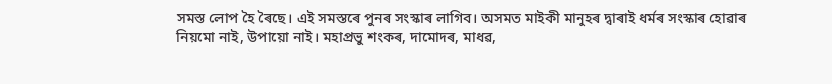সমস্ত লোপ হৈ ৰৈছে। এই সমস্তৰে পুনৰ সংস্কাৰ লাগিব। অসমত মাইকী মানুহৰ দ্বাৰাই ধৰ্মৰ সংস্কাৰ হোৱাৰ নিয়মো নাই, উপায়ো নাই। মহাপ্ৰভু শংকৰ, দামোদৰ, মাধৱ,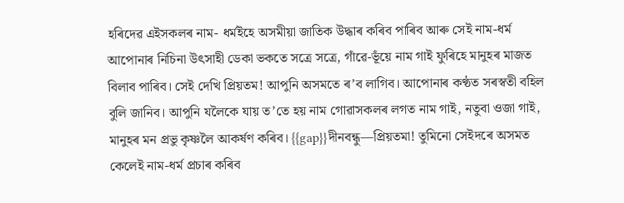হৰিদেৱ এইসকলৰ নাম- ধৰ্মইহে অসমীয়া জাতিক উদ্ধাৰ কৰিব পাৰিব আৰু সেই নাম-ধৰ্ম আপোনাৰ নিচিনা উৎসাহী ডেকা ভকতে সত্ৰে সত্ৰে, গাঁৱে-ভূঁয়ে নাম গাই ফুৰিহে মানুহৰ মাজত বিলাব পাৰিব। সেই দেখি প্ৰিয়তম! আপুনি অসমতে ৰ’ব লাগিব। আপোনাৰ কণ্ঠত সৰস্বতী বহিল বুলি জানিব। আপুনি যলৈকে যায় ত’তে হয় নাম গোৱাসকলৰ লগত নাম গাই, নতুবা ওজা গাই, মানুহৰ মন প্ৰভু কৃষ্ণলৈ আকৰ্ষণ কৰিব। {{gap}}দীনবন্ধু—প্ৰিয়তমা! তুমিনো সেইদৰে অসমত কেলেই নাম-ধৰ্ম প্ৰচাৰ কৰিব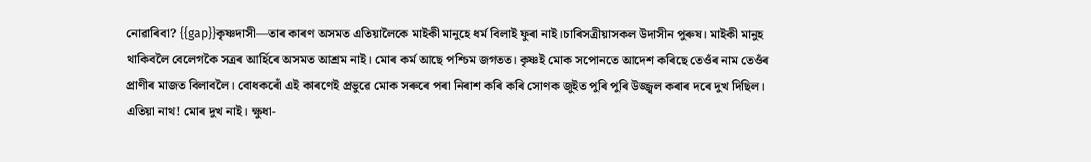নোৱাৰিবা? {{gap}}কৃষ্ণদাসী—তাৰ কাৰণ অসমত এতিয়ালৈকে মাইকী মানুহে ধৰ্ম বিলাই ফুৰা নাই।চাৰিসত্ৰীয়াসকল উদাসীন পুৰুষ। মাইকী মানুহ থাকিবলৈ বেলেগকৈ সত্ৰৰ আৰ্হিৰে অসমত আশ্ৰম নাই। মোৰ কৰ্ম আছে পশ্চিম জগতত। কৃষ্ণই মোক সপোনতে আদেশ কৰিছে তেওঁৰ নাম তেওঁৰ প্ৰাণীৰ মাজত বিলাবলৈ। বোধকৰোঁ এই কাৰণেই প্ৰভুৱে মোক সৰুৰে পৰা নিৰাশ কৰি কৰি সোণক জুইত পুৰি পুৰি উজ্জ্বল কৰাৰ দৰে দুখ দিছিল। এতিয়া নাথ! মোৰ দুখ নাই। ক্ষুধা-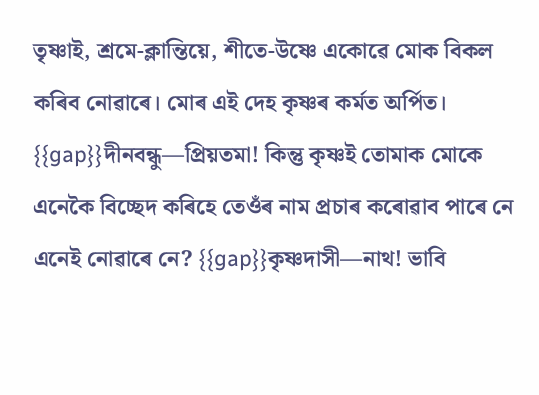তৃষ্ণাই, শ্ৰমে-ক্লান্তিয়ে, শীতে-উষ্ণে একোৱে মোক বিকল কৰিব নোৱাৰে। মোৰ এই দেহ কৃষ্ণৰ কৰ্মত অৰ্পিত। {{gap}}দীনবন্ধু—প্ৰিয়তমা! কিন্তু কৃষ্ণই তোমাক মোকে এনেকৈ বিচ্ছেদ কৰিহে তেওঁৰ নাম প্ৰচাৰ কৰোৱাব পাৰে নে এনেই নোৱাৰে নে? {{gap}}কৃষ্ণদাসী—নাথ! ভাবি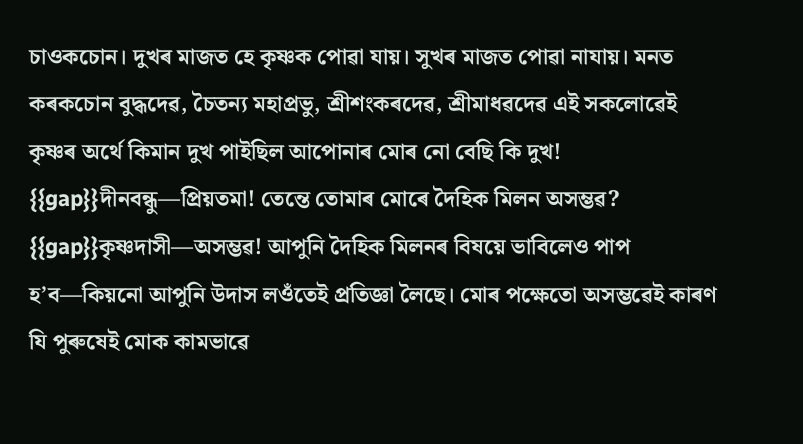চাওকচোন। দুখৰ মাজত হে কৃষ্ণক পোৱা যায়। সুখৰ মাজত পোৱা নাযায়। মনত কৰকচোন বুদ্ধদেৱ, চৈতন্য মহাপ্ৰভু, শ্ৰীশংকৰদেৱ, শ্ৰীমাধৱদেৱ এই সকলোৱেই কৃষ্ণৰ অৰ্থে কিমান দুখ পাইছিল আপোনাৰ মোৰ নো বেছি কি দুখ! {{gap}}দীনবন্ধু—প্ৰিয়তমা! তেন্তে তোমাৰ মোৰে দৈহিক মিলন অসম্ভৱ? {{gap}}কৃষ্ণদাসী—অসম্ভৱ! আপুনি দৈহিক মিলনৰ বিষয়ে ভাবিলেও পাপ হ’ব—কিয়নো আপুনি উদাস লওঁতেই প্ৰতিজ্ঞা লৈছে। মোৰ পক্ষেতো অসম্ভৱেই কাৰণ যি পুৰুষেই মোক কামভাৱে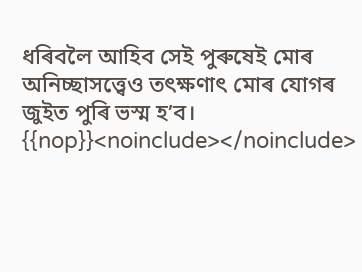ধৰিবলৈ আহিব সেই পুৰুষেই মোৰ অনিচ্ছাসত্ত্বেও তৎক্ষণাৎ মোৰ যোগৰ জুইত পুৰি ভস্ম হ’ব। {{nop}}<noinclude></noinclude>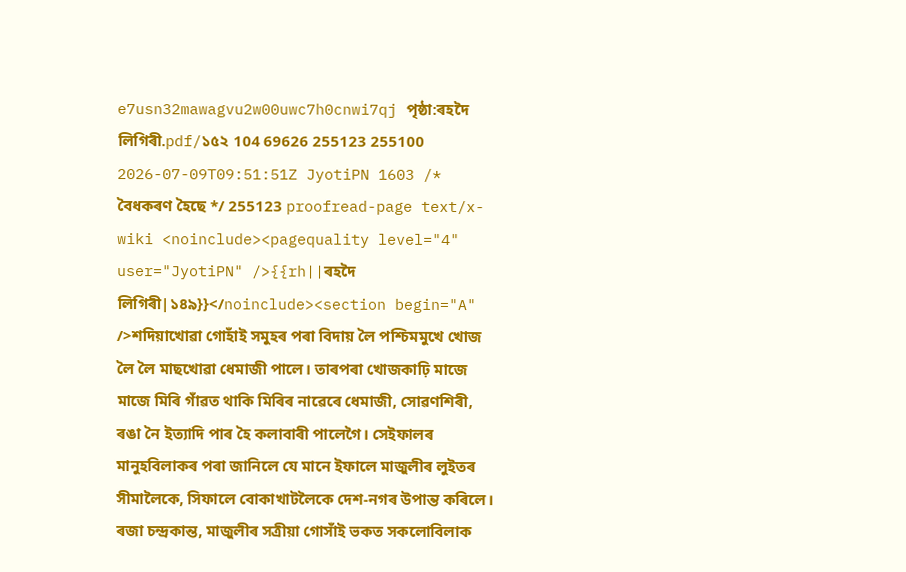e7usn32mawagvu2w00uwc7h0cnwi7qj পৃষ্ঠা:ৰহদৈ লিগিৰী.pdf/১৫২ 104 69626 255123 255100 2026-07-09T09:51:51Z JyotiPN 1603 /* বৈধকৰণ হৈছে */ 255123 proofread-page text/x-wiki <noinclude><pagequality level="4" user="JyotiPN" />{{rh||ৰহদৈ লিগিৰী|১৪৯}}</noinclude><section begin="A" />শদিয়াখোৱা গোহাঁই সমুহৰ পৰা বিদায় লৈ পশ্চিমমুখে খোজ লৈ লৈ মাছখোৱা ধেমাজী পালে। তাৰপৰা খোজকাঢ়ি মাজে মাজে মিৰি গাঁৱত থাকি মিৰিৰ নাৱেৰে ধেমাজী, সোৱণশিৰী, ৰঙা নৈ ইত্যাদি পাৰ হৈ কলাবাৰী পালেগৈ। সেইফালৰ মানুহবিলাকৰ পৰা জানিলে যে মানে ইফালে মাজুলীৰ লুইতৰ সীমালৈকে, সিফালে বোকাখাটলৈকে দেশ-নগৰ উপান্ত কৰিলে। ৰজা চন্দ্ৰকান্ত, মাজুলীৰ সত্ৰীয়া গোসাঁই ভকত সকলোবিলাক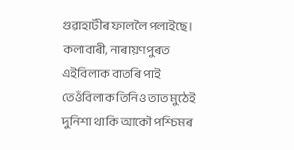গুৱাহাটীৰ ফাললৈ পলাইছে। কলাবাৰী, নাৰায়ণপুৰত এইবিলাক বাতৰি পাই তেওঁবিলাক তিনিও তাত মুঠেই দুনিশা থাকি আকৌ পশ্চিমৰ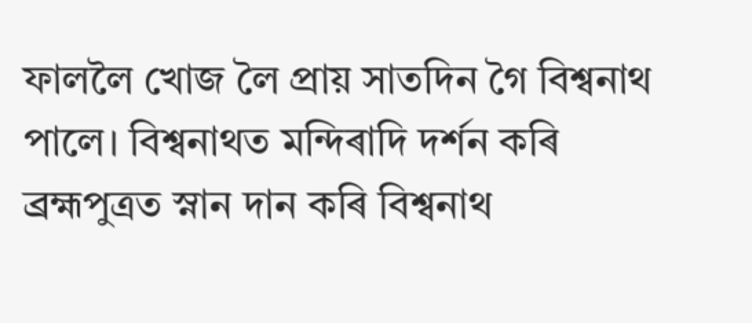ফাললৈ খোজ লৈ প্ৰায় সাতদিন গৈ বিশ্বনাথ পালে। বিশ্বনাথত মন্দিৰাদি দৰ্শন কৰি ব্ৰহ্মপুত্ৰত স্নান দান কৰি বিশ্বনাথ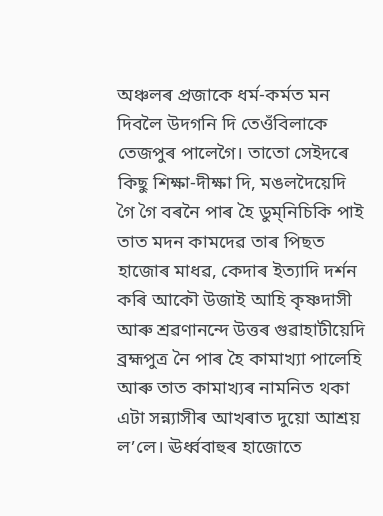অঞ্চলৰ প্ৰজাকে ধৰ্ম-কৰ্মত মন দিবলৈ উদগনি দি তেওঁবিলাকে তেজপুৰ পালেগৈ। তাতো সেইদৰে কিছু শিক্ষা-দীক্ষা দি, মঙলদৈয়েদি গৈ গৈ বৰনৈ পাৰ হৈ ডুম্‌নিচিকি পাই তাত মদন কামদেৱ তাৰ পিছত হাজোৰ মাধৱ, কেদাৰ ইত্যাদি দৰ্শন কৰি আকৌ উজাই আহি কৃষ্ণদাসী আৰু শ্ৰৱণানন্দে উত্তৰ গুৱাহাটীয়েদি ব্ৰহ্মপুত্ৰ নৈ পাৰ হৈ কামাখ্যা পালেহি আৰু তাত কামাখ্যৰ নামনিত থকা এটা সন্ন্যাসীৰ আখৰাত দুয়ো আশ্ৰয় ল’লে। ঊৰ্ধ্ববাহুৰ হাজোতে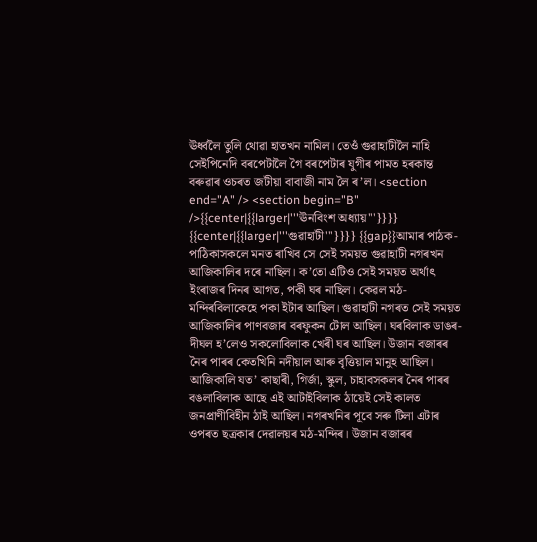ঊৰ্ধ্বলৈ তুলি থোৱা হাতখন নামিল। তেওঁ গুৱাহাটীলৈ নাহি সেইপিনেদি বৰপেটালৈ গৈ বৰপেটাৰ যুগীৰ পামত হৰকান্ত বৰুৱাৰ ওচৰত জটীয়া বাবাজী নাম লৈ ৰ’ল। <section end="A" /> <section begin="B" />{{center|{{larger|'''ঊনবিংশ অধ্যায়'''}}}} {{center|{{larger|'''গুৱাহাটী'''}}}} {{gap}}আমাৰ পাঠক-পাঠিকাসকলে মনত ৰাখিব সে সেই সময়ত গুৱাহাটী নগৰখন আজিকালিৰ দৰে নাছিল। ক’তো এটিও সেই সময়ত অৰ্থাৎ ইংৰাজৰ দিনৰ আগত, পকী ঘৰ নাছিল। কেৱল মঠ-মন্দিৰবিলাকেহে পকা ইটাৰ আছিল। গুৱাহাটী নগৰত সেই সময়ত আজিকালিৰ পাণবজাৰ বৰফুকন টোল আছিল। ঘৰবিলাক ডাঙৰ-দীঘল হ’লেও সকলোবিলাক খেৰী ঘৰ আছিল। উজান বজাৰৰ নৈৰ পাৰৰ কেতখিনি নদীয়াল আৰু বৃত্তিয়াল মানুহ আছিল। আজিকালি যত’ কাছাৰী, গিৰ্জা, স্কুল, চাহাবসকলৰ নৈৰ পাৰৰ বঙলাবিলাক আছে এই আটাইবিলাক ঠায়েই সেই কালত জনপ্ৰাণীবিহীন ঠাই আছিল। নগৰখনিৰ পূবে সৰু টিলা এটাৰ ওপৰত ছত্ৰকাৰ দেৱালয়ৰ মঠ-মন্দিৰ। উজান বজাৰৰ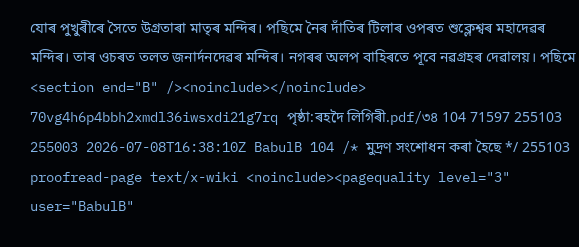যোৰ পুখুৰীৰে সৈতে উগ্ৰতাৰা মাতৃৰ মন্দিৰ। পছিমে নৈৰ দাঁতিৰ টিলাৰ ওপৰত শুক্লেশ্বৰ মহাদেৱৰ মন্দিৰ। তাৰ ওচৰত তলত জনাৰ্দনদেৱৰ মন্দিৰ। নগৰৰ অলপ বাহিৰতে পূবে নৱগ্ৰহৰ দেৱালয়। পছিমে <section end="B" /><noinclude></noinclude> 70vg4h6p4bbh2xmdl36iwsxdi21g7rq পৃষ্ঠা:ৰহদৈ লিগিৰী.pdf/৩৪ 104 71597 255103 255003 2026-07-08T16:38:10Z BabulB 104 /* মুদ্ৰণ সংশোধন কৰা হৈছে */ 255103 proofread-page text/x-wiki <noinclude><pagequality level="3" user="BabulB"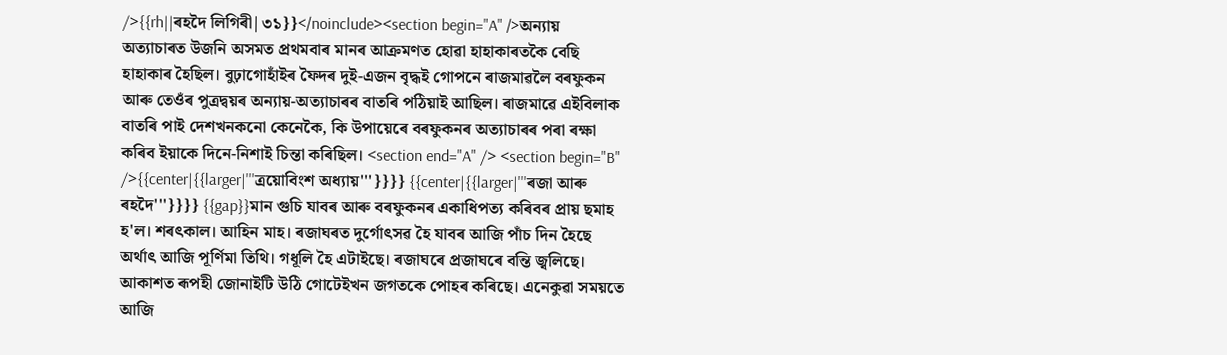/>{{rh||ৰহদৈ লিগিৰী|৩১}}</noinclude><section begin="A" />অন্যায় অত্যাচাৰত উজনি অসমত প্ৰথমবাৰ মানৰ আক্ৰমণত হোৱা হাহাকাৰতকৈ বেছি হাহাকাৰ হৈছিল। বুঢ়াগোহাঁইৰ ফৈদৰ দুই-এজন বৃদ্ধই গোপনে ৰাজমাৱলৈ বৰফুকন আৰু তেওঁৰ পুত্ৰদ্বয়ৰ অন্যায়-অত্যাচাৰৰ বাতৰি পঠিয়াই আছিল। ৰাজমাৱে এইবিলাক বাতৰি পাই দেশখনকনো কেনেকৈ, কি উপায়েৰে বৰফুকনৰ অত্যাচাৰৰ পৰা ৰক্ষা কৰিব ইয়াকে দিনে-নিশাই চিন্তা কৰিছিল। <section end="A" /> <section begin="B" />{{center|{{larger|'''ত্ৰয়োবিংশ অধ্যায়'''}}}} {{center|{{larger|'''ৰজা আৰু ৰহদৈ'''}}}} {{gap}}মান গুচি যাবৰ আৰু বৰফুকনৰ একাধিপত্য কৰিবৰ প্ৰায় ছমাহ হ'ল। শৰৎকাল। আহিন মাহ। ৰজাঘৰত দুৰ্গোৎসৱ হৈ যাবৰ আজি পাঁচ দিন হৈছে অৰ্থাৎ আজি পূৰ্ণিমা তিথি। গধূলি হৈ এটাইছে। ৰজাঘৰে প্ৰজাঘৰে বন্তি জ্বলিছে। আকাশত ৰূপহী জোনাইটি উঠি গোটেইখন জগতকে পোহৰ কৰিছে। এনেকুৱা সময়তে আজি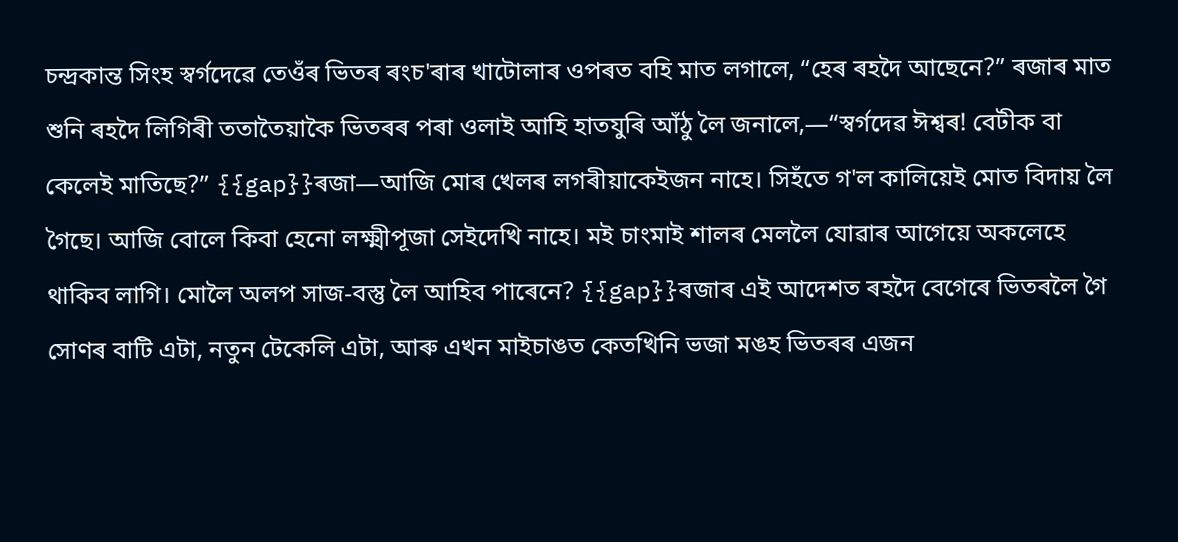চন্দ্ৰকান্ত সিংহ স্বৰ্গদেৱে তেওঁৰ ভিতৰ ৰংচ'ৰাৰ খাটোলাৰ ওপৰত বহি মাত লগালে, “হেৰ ৰহদৈ আছেনে?” ৰজাৰ মাত শুনি ৰহদৈ লিগিৰী ততাতৈয়াকৈ ভিতৰৰ পৰা ওলাই আহি হাতযুৰি আঁঠু লৈ জনালে,—“স্বৰ্গদেৱ ঈশ্বৰ! বেটীক বা কেলেই মাতিছে?” {{gap}}ৰজা—আজি মোৰ খেলৰ লগৰীয়াকেইজন নাহে। সিহঁতে গ'ল কালিয়েই মোত বিদায় লৈ গৈছে। আজি বোলে কিবা হেনো লক্ষ্মীপূজা সেইদেখি নাহে। মই চাংমাই শালৰ মেললৈ যোৱাৰ আগেয়ে অকলেহে থাকিব লাগি। মোলৈ অলপ সাজ-বস্তু লৈ আহিব পাৰেনে? {{gap}}ৰজাৰ এই আদেশত ৰহদৈ বেগেৰে ভিতৰলৈ গৈ সোণৰ বাটি এটা, নতুন টেকেলি এটা, আৰু এখন মাইচাঙত কেতখিনি ভজা মঙহ ভিতৰৰ এজন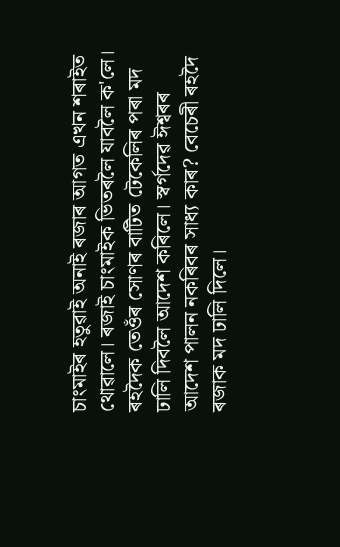চাংমাইৰ হতুৱাই অনাই ৰজাৰ আগত এখন শৰাইত থোৱালে। ৰজাই চাংমাইক ভিতৰলৈ যাবলৈ ক'লে। ৰহদৈক তেওঁৰ সোণৰ বাটিত টেকেলিৰ পৰা মদ ঢালি দিবলৈ আদেশ কৰিলে। স্বৰ্গদেৱ ঈশ্বৰৰ আদেশ পালন নকৰিবৰ সাধ্য কাৰ? বেচেৰী ৰহদৈ ৰজাক মদ ঢালি দিলে।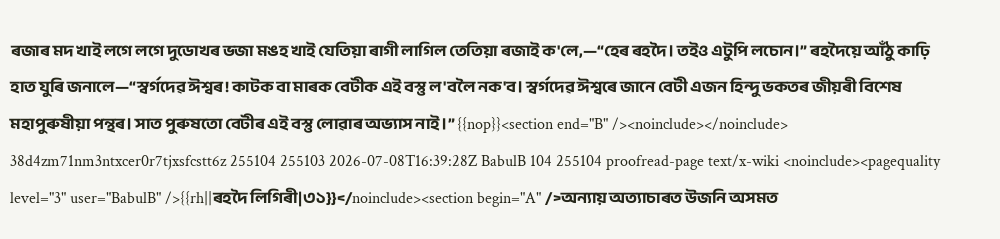ৰজাৰ মদ খাই লগে লগে দুডোখৰ ভজা মঙহ খাই যেতিয়া ৰাগী লাগিল তেতিয়া ৰজাই ক'লে,—“হেৰ ৰহদৈ। তইও এটুপি লচোন।” ৰহদৈয়ে আঁঠু কাঢ়ি হাত যুৰি জনালে—“স্বৰ্গদেৱ ঈশ্বৰ! কাটক বা মাৰক বেটীক এই বস্তু ল'বলৈ নক'ব। স্বৰ্গদেৱ ঈশ্বৰে জানে বেটী এজন হিন্দু ভকতৰ জীয়ৰী বিশেষ মহাপুৰুষীয়া পন্থৰ। সাত পুৰুষতো বেটীৰ এই বস্তু লোৱাৰ অভ্যাস নাই।” {{nop}}<section end="B" /><noinclude></noinclude> 38d4zm71nm3ntxcer0r7tjxsfcstt6z 255104 255103 2026-07-08T16:39:28Z BabulB 104 255104 proofread-page text/x-wiki <noinclude><pagequality level="3" user="BabulB" />{{rh||ৰহদৈ লিগিৰী|৩১}}</noinclude><section begin="A" />অন্যায় অত্যাচাৰত উজনি অসমত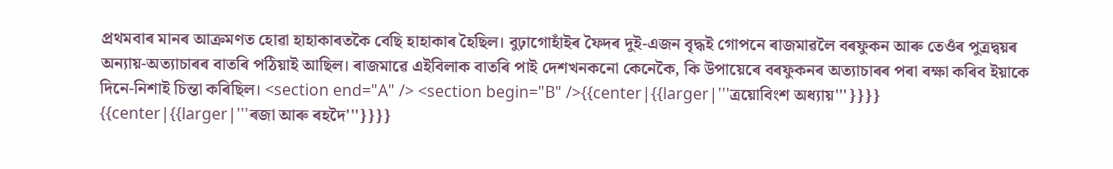প্ৰথমবাৰ মানৰ আক্ৰমণত হোৱা হাহাকাৰতকৈ বেছি হাহাকাৰ হৈছিল। বুঢ়াগোহাঁইৰ ফৈদৰ দুই-এজন বৃদ্ধই গোপনে ৰাজমাৱলৈ বৰফুকন আৰু তেওঁৰ পুত্ৰদ্বয়ৰ অন্যায়-অত্যাচাৰৰ বাতৰি পঠিয়াই আছিল। ৰাজমাৱে এইবিলাক বাতৰি পাই দেশখনকনো কেনেকৈ, কি উপায়েৰে বৰফুকনৰ অত্যাচাৰৰ পৰা ৰক্ষা কৰিব ইয়াকে দিনে-নিশাই চিন্তা কৰিছিল। <section end="A" /> <section begin="B" />{{center|{{larger|'''ত্ৰয়োবিংশ অধ্যায়'''}}}} {{center|{{larger|'''ৰজা আৰু ৰহদৈ'''}}}}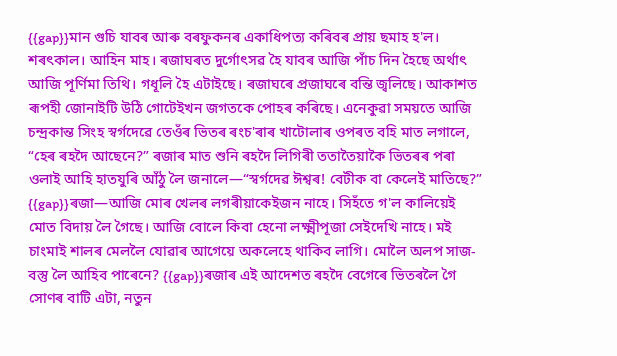{{gap}}মান গুচি যাবৰ আৰু বৰফুকনৰ একাধিপত্য কৰিবৰ প্ৰায় ছমাহ হ'ল। শৰৎকাল। আহিন মাহ। ৰজাঘৰত দুৰ্গোৎসৱ হৈ যাবৰ আজি পাঁচ দিন হৈছে অৰ্থাৎ আজি পূৰ্ণিমা তিথি। গধূলি হৈ এটাইছে। ৰজাঘৰে প্ৰজাঘৰে বন্তি জ্বলিছে। আকাশত ৰূপহী জোনাইটি উঠি গোটেইখন জগতকে পোহৰ কৰিছে। এনেকুৱা সময়তে আজি চন্দ্ৰকান্ত সিংহ স্বৰ্গদেৱে তেওঁৰ ভিতৰ ৰংচ'ৰাৰ খাটোলাৰ ওপৰত বহি মাত লগালে, “হেৰ ৰহদৈ আছেনে?” ৰজাৰ মাত শুনি ৰহদৈ লিগিৰী ততাতৈয়াকৈ ভিতৰৰ পৰা ওলাই আহি হাতযুৰি আঁঠু লৈ জনালে—“স্বৰ্গদেৱ ঈশ্বৰ! বেটীক বা কেলেই মাতিছে?” {{gap}}ৰজা—আজি মোৰ খেলৰ লগৰীয়াকেইজন নাহে। সিহঁতে গ'ল কালিয়েই মোত বিদায় লৈ গৈছে। আজি বোলে কিবা হেনো লক্ষ্মীপূজা সেইদেখি নাহে। মই চাংমাই শালৰ মেললৈ যোৱাৰ আগেয়ে অকলেহে থাকিব লাগি। মোলৈ অলপ সাজ-বস্তু লৈ আহিব পাৰেনে? {{gap}}ৰজাৰ এই আদেশত ৰহদৈ বেগেৰে ভিতৰলৈ গৈ সোণৰ বাটি এটা, নতুন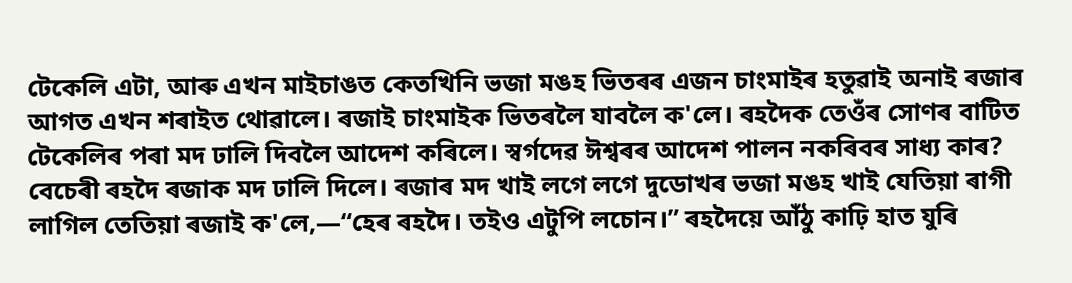টেকেলি এটা, আৰু এখন মাইচাঙত কেতখিনি ভজা মঙহ ভিতৰৰ এজন চাংমাইৰ হতুৱাই অনাই ৰজাৰ আগত এখন শৰাইত থোৱালে। ৰজাই চাংমাইক ভিতৰলৈ যাবলৈ ক'লে। ৰহদৈক তেওঁৰ সোণৰ বাটিত টেকেলিৰ পৰা মদ ঢালি দিবলৈ আদেশ কৰিলে। স্বৰ্গদেৱ ঈশ্বৰৰ আদেশ পালন নকৰিবৰ সাধ্য কাৰ? বেচেৰী ৰহদৈ ৰজাক মদ ঢালি দিলে। ৰজাৰ মদ খাই লগে লগে দুডোখৰ ভজা মঙহ খাই যেতিয়া ৰাগী লাগিল তেতিয়া ৰজাই ক'লে,—“হেৰ ৰহদৈ। তইও এটুপি লচোন।” ৰহদৈয়ে আঁঠু কাঢ়ি হাত যুৰি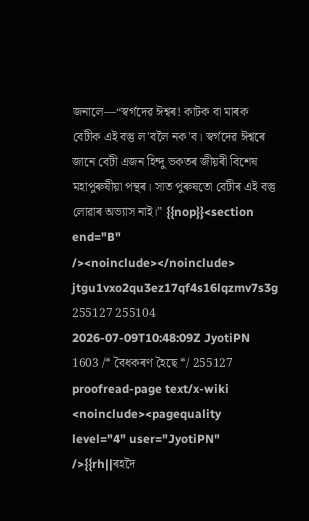জনালে—“স্বৰ্গদেৱ ঈশ্বৰ! কাটক বা মাৰক বেটীক এই বস্তু ল'বলৈ নক'ব। স্বৰ্গদেৱ ঈশ্বৰে জানে বেটী এজন হিন্দু ভকতৰ জীয়ৰী বিশেষ মহাপুৰুষীয়া পন্থৰ। সাত পুৰুষতো বেটীৰ এই বস্তু লোৱাৰ অভ্যাস নাই।” {{nop}}<section end="B" /><noinclude></noinclude> jtgu1vxo2qu3ez17qf4s16lqzmv7s3g 255127 255104 2026-07-09T10:48:09Z JyotiPN 1603 /* বৈধকৰণ হৈছে */ 255127 proofread-page text/x-wiki <noinclude><pagequality level="4" user="JyotiPN" />{{rh||ৰহদৈ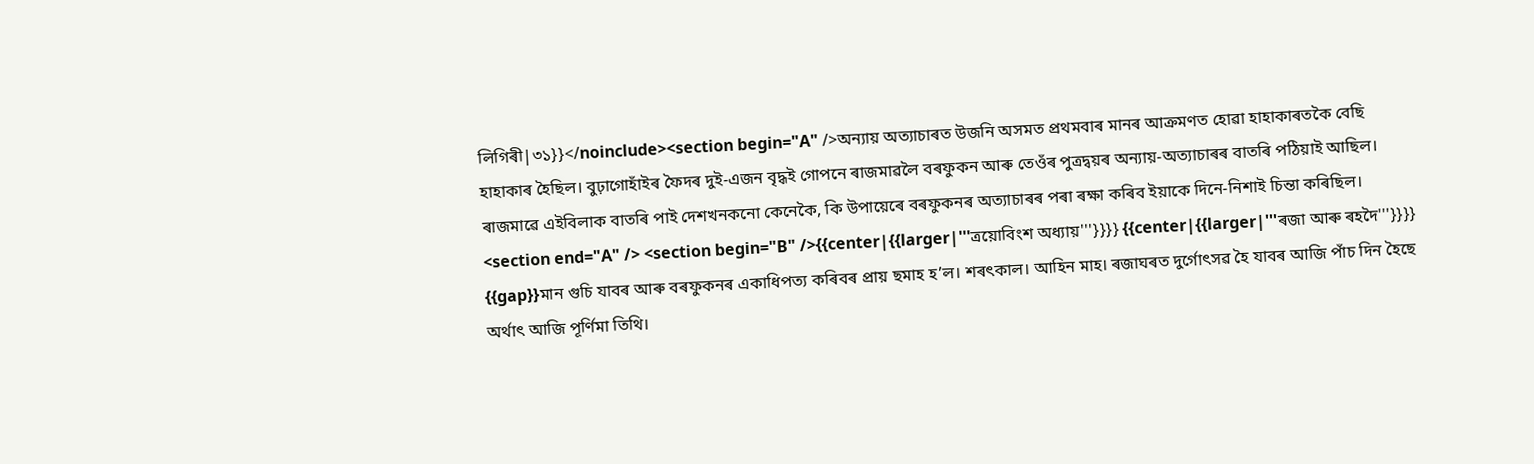লিগিৰী|৩১}}</noinclude><section begin="A" />অন্যায় অত্যাচাৰত উজনি অসমত প্ৰথমবাৰ মানৰ আক্ৰমণত হোৱা হাহাকাৰতকৈ বেছি হাহাকাৰ হৈছিল। বুঢ়াগোহাঁইৰ ফৈদৰ দুই-এজন বৃদ্ধই গোপনে ৰাজমাৱলৈ বৰফুকন আৰু তেওঁৰ পুত্ৰদ্বয়ৰ অন্যায়-অত্যাচাৰৰ বাতৰি পঠিয়াই আছিল। ৰাজমাৱে এইবিলাক বাতৰি পাই দেশখনকনো কেনেকৈ, কি উপায়েৰে বৰফুকনৰ অত্যাচাৰৰ পৰা ৰক্ষা কৰিব ইয়াকে দিনে-নিশাই চিন্তা কৰিছিল। <section end="A" /> <section begin="B" />{{center|{{larger|'''ত্ৰয়োবিংশ অধ্যায়'''}}}} {{center|{{larger|'''ৰজা আৰু ৰহদৈ'''}}}} {{gap}}মান গুচি যাবৰ আৰু বৰফুকনৰ একাধিপত্য কৰিবৰ প্ৰায় ছমাহ হ’ল। শৰৎকাল। আহিন মাহ। ৰজাঘৰত দুৰ্গোৎসৱ হৈ যাবৰ আজি পাঁচ দিন হৈছে অৰ্থাৎ আজি পূৰ্ণিমা তিথি।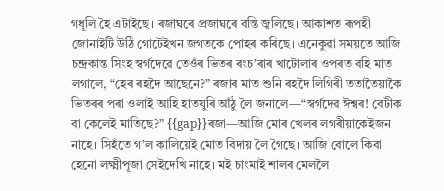গধূলি হৈ এটাইছে। ৰজাঘৰে প্ৰজাঘৰে বন্তি জ্বলিছে। আকাশত ৰূপহী জোনাইটি উঠি গোটেইখন জগতকে পোহৰ কৰিছে। এনেকুৱা সময়তে আজি চন্দ্ৰকান্ত সিংহ স্বৰ্গদেৱে তেওঁৰ ভিতৰ ৰংচ’ৰাৰ খাটোলাৰ ওপৰত বহি মাত লগালে, “হেৰ ৰহদৈ আছেনে?” ৰজাৰ মাত শুনি ৰহদৈ লিগিৰী ততাতৈয়াকৈ ভিতৰৰ পৰা ওলাই আহি হাতযুৰি আঁঠু লৈ জনালে—“স্বৰ্গদেৱ ঈশ্বৰ! বেটীক বা কেলেই মাতিছে?” {{gap}}ৰজা—আজি মোৰ খেলৰ লগৰীয়াকেইজন নাহে। সিহঁতে গ’ল কালিয়েই মোত বিদায় লৈ গৈছে। আজি বোলে কিবা হেনো লক্ষ্মীপূজা সেইদেখি নাহে। মই চাংমাই শালৰ মেললৈ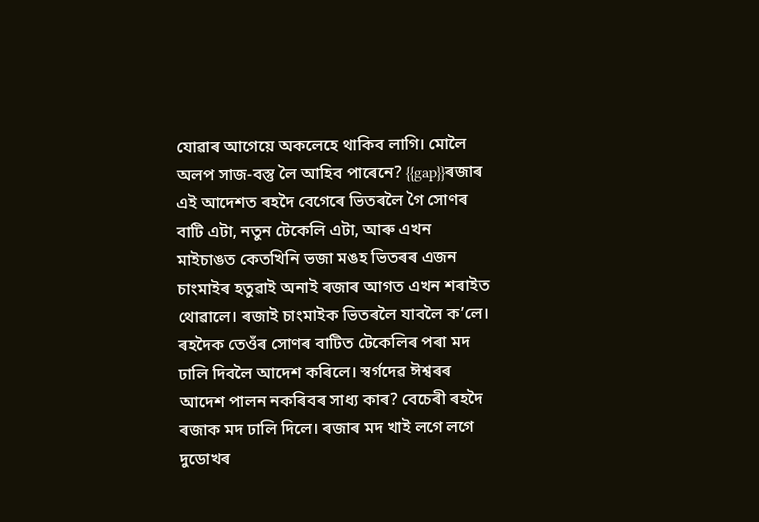যোৱাৰ আগেয়ে অকলেহে থাকিব লাগি। মোলৈ অলপ সাজ-বস্তু লৈ আহিব পাৰেনে? {{gap}}ৰজাৰ এই আদেশত ৰহদৈ বেগেৰে ভিতৰলৈ গৈ সোণৰ বাটি এটা, নতুন টেকেলি এটা, আৰু এখন মাইচাঙত কেতখিনি ভজা মঙহ ভিতৰৰ এজন চাংমাইৰ হতুৱাই অনাই ৰজাৰ আগত এখন শৰাইত থোৱালে। ৰজাই চাংমাইক ভিতৰলৈ যাবলৈ ক’লে। ৰহদৈক তেওঁৰ সোণৰ বাটিত টেকেলিৰ পৰা মদ ঢালি দিবলৈ আদেশ কৰিলে। স্বৰ্গদেৱ ঈশ্বৰৰ আদেশ পালন নকৰিবৰ সাধ্য কাৰ? বেচেৰী ৰহদৈ ৰজাক মদ ঢালি দিলে। ৰজাৰ মদ খাই লগে লগে দুডোখৰ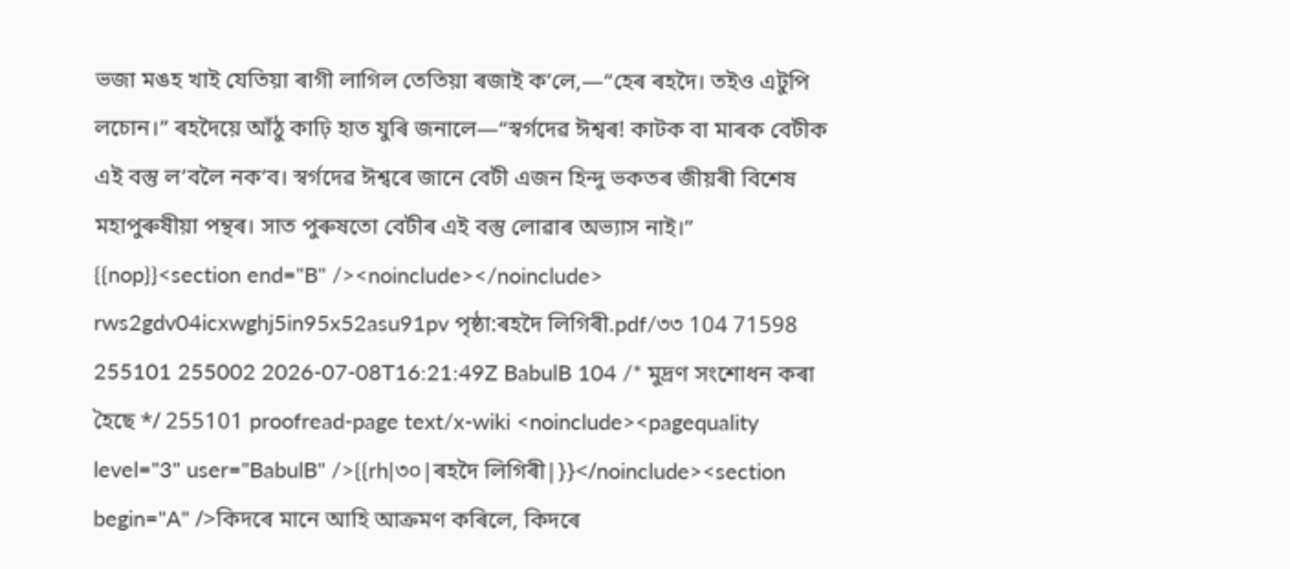ভজা মঙহ খাই যেতিয়া ৰাগী লাগিল তেতিয়া ৰজাই ক’লে,—“হেৰ ৰহদৈ। তইও এটুপি লচোন।” ৰহদৈয়ে আঁঠু কাঢ়ি হাত যুৰি জনালে—“স্বৰ্গদেৱ ঈশ্বৰ! কাটক বা মাৰক বেটীক এই বস্তু ল’বলৈ নক’ব। স্বৰ্গদেৱ ঈশ্বৰে জানে বেটী এজন হিন্দু ভকতৰ জীয়ৰী বিশেষ মহাপুৰুষীয়া পন্থৰ। সাত পুৰুষতো বেটীৰ এই বস্তু লোৱাৰ অভ্যাস নাই।” {{nop}}<section end="B" /><noinclude></noinclude> rws2gdv04icxwghj5in95x52asu91pv পৃষ্ঠা:ৰহদৈ লিগিৰী.pdf/৩৩ 104 71598 255101 255002 2026-07-08T16:21:49Z BabulB 104 /* মুদ্ৰণ সংশোধন কৰা হৈছে */ 255101 proofread-page text/x-wiki <noinclude><pagequality level="3" user="BabulB" />{{rh|৩০|ৰহদৈ লিগিৰী|}}</noinclude><section begin="A" />কিদৰে মানে আহি আক্ৰমণ কৰিলে, কিদৰে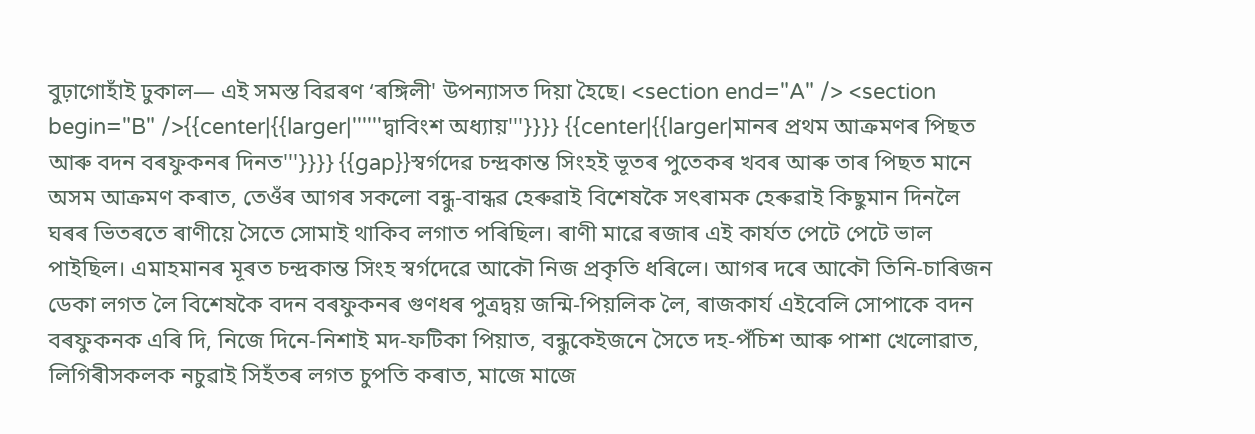বুঢ়াগোহাঁই ঢুকাল— এই সমস্ত বিৱৰণ ‘ৰঙ্গিলী' উপন্যাসত দিয়া হৈছে। <section end="A" /> <section begin="B" />{{center|{{larger|''''''দ্বাবিংশ অধ্যায়'''}}}} {{center|{{larger|মানৰ প্ৰথম আক্ৰমণৰ পিছত আৰু বদন বৰফুকনৰ দিনত'''}}}} {{gap}}স্বৰ্গদেৱ চন্দ্ৰকান্ত সিংহই ভূতৰ পুতেকৰ খবৰ আৰু তাৰ পিছত মানে অসম আক্ৰমণ কৰাত, তেওঁৰ আগৰ সকলো বন্ধু-বান্ধৱ হেৰুৱাই বিশেষকৈ সৎৰামক হেৰুৱাই কিছুমান দিনলৈ ঘৰৰ ভিতৰতে ৰাণীয়ে সৈতে সোমাই থাকিব লগাত পৰিছিল। ৰাণী মাৱে ৰজাৰ এই কাৰ্যত পেটে পেটে ভাল পাইছিল। এমাহমানৰ মূৰত চন্দ্ৰকান্ত সিংহ স্বৰ্গদেৱে আকৌ নিজ প্ৰকৃতি ধৰিলে। আগৰ দৰে আকৌ তিনি-চাৰিজন ডেকা লগত লৈ বিশেষকৈ বদন বৰফুকনৰ গুণধৰ পুত্ৰদ্বয় জন্মি-পিয়লিক লৈ, ৰাজকাৰ্য এইবেলি সোপাকে বদন বৰফুকনক এৰি দি, নিজে দিনে-নিশাই মদ-ফটিকা পিয়াত, বন্ধুকেইজনে সৈতে দহ-পঁচিশ আৰু পাশা খেলোৱাত, লিগিৰীসকলক নচুৱাই সিহঁতৰ লগত চুপতি কৰাত, মাজে মাজে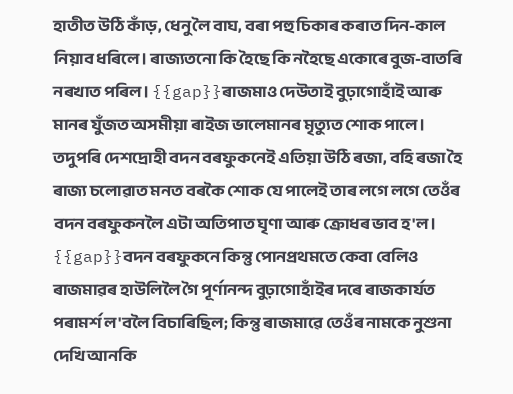হাতীত উঠি কাঁড়, ধেনু লৈ বাঘ, বৰা পহু চিকাৰ কৰাত দিন-কাল নিয়াব ধৰিলে। ৰাজ্যতনো কি হৈছে কি নহৈছে একোৰে বুজ-বাতৰি নৰখাত পৰিল। {{gap}}ৰাজমাও দেউতাই বুঢ়াগোহাঁই আৰু মানৰ যুঁজত অসমীয়া ৰাইজ ভালেমানৰ মৃত্যুত শোক পালে। তদুপৰি দেশদ্ৰোহী বদন বৰফুকনেই এতিয়া উঠি ৰজা, বহি ৰজা হৈ ৰাজ্য চলোৱাত মনত বৰকৈ শোক যে পালেই তাৰ লগে লগে তেওঁৰ বদন বৰফুকনলৈ এটা অতিপাত ঘৃণা আৰু ক্ৰোধৰ ভাব হ'ল। {{gap}}বদন বৰফুকনে কিন্তু পোনপ্ৰথমতে কেবা বেলিও ৰাজমাৱৰ হাউলিলৈ গৈ পূৰ্ণানন্দ বুঢ়াগোহাঁইৰ দৰে ৰাজকাৰ্যত পৰামৰ্শ ল'বলৈ বিচাৰিছিল; কিন্তু ৰাজমাৱে তেওঁৰ নামকে নুশুনা দেখি আনকি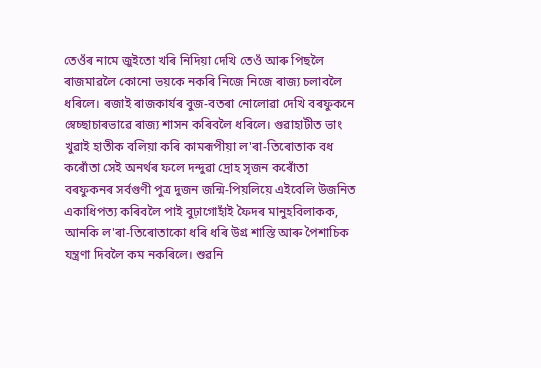তেওঁৰ নামে জুইতো খৰি নিদিয়া দেখি তেওঁ আৰু পিছলৈ ৰাজমাৱলৈ কোনো ভয়কে নকৰি নিজে নিজে ৰাজ্য চলাবলৈ ধৰিলে। ৰজাই ৰাজকাৰ্যৰ বুজ-বতৰা নোলোৱা দেখি বৰফুকনে স্বেচ্ছাচাৰভাৱে ৰাজ্য শাসন কৰিবলৈ ধৰিলে। গুৱাহাটীত ভাং খুৱাই হাতীক বলিয়া কৰি কামৰূপীয়া ল'ৰা-তিৰোতাক বধ কৰোঁতা সেই অনৰ্থৰ ফলে দন্দুৱা দ্ৰোহ সৃজন কৰোঁতা বৰফুকনৰ সৰ্বগুণী পুত্ৰ দুজন জন্মি-পিয়লিয়ে এইবেলি উজনিত একাধিপত্য কৰিবলৈ পাই বুঢ়াগোহাঁই ফৈদৰ মানুহবিলাকক, আনকি ল'ৰা-তিৰোতাকো ধৰি ধৰি উগ্ৰ শাস্তি আৰু পৈশাচিক যন্ত্ৰণা দিবলৈ কম নকৰিলে। শুৱনি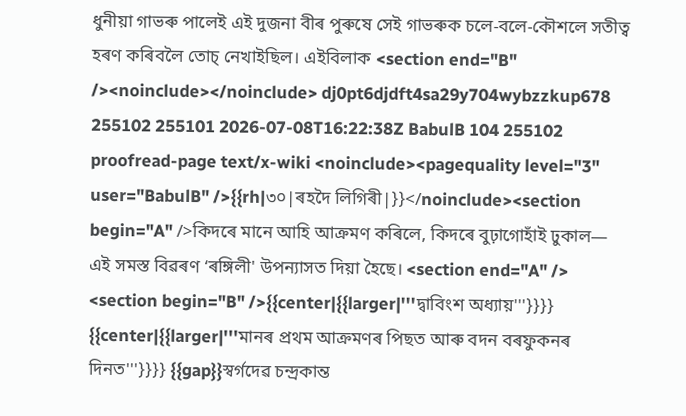ধুনীয়া গাভৰু পালেই এই দুজনা বীৰ পুৰুষে সেই গাভৰুক চলে-বলে-কৌশলে সতীত্ব হৰণ কৰিবলৈ তোচ্ নেখাইছিল। এইবিলাক <section end="B" /><noinclude></noinclude> dj0pt6djdft4sa29y704wybzzkup678 255102 255101 2026-07-08T16:22:38Z BabulB 104 255102 proofread-page text/x-wiki <noinclude><pagequality level="3" user="BabulB" />{{rh|৩০|ৰহদৈ লিগিৰী|}}</noinclude><section begin="A" />কিদৰে মানে আহি আক্ৰমণ কৰিলে, কিদৰে বুঢ়াগোহাঁই ঢুকাল— এই সমস্ত বিৱৰণ ‘ৰঙ্গিলী' উপন্যাসত দিয়া হৈছে। <section end="A" /> <section begin="B" />{{center|{{larger|'''দ্বাবিংশ অধ্যায়'''}}}} {{center|{{larger|'''মানৰ প্ৰথম আক্ৰমণৰ পিছত আৰু বদন বৰফুকনৰ দিনত'''}}}} {{gap}}স্বৰ্গদেৱ চন্দ্ৰকান্ত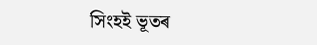সিংহই ভূতৰ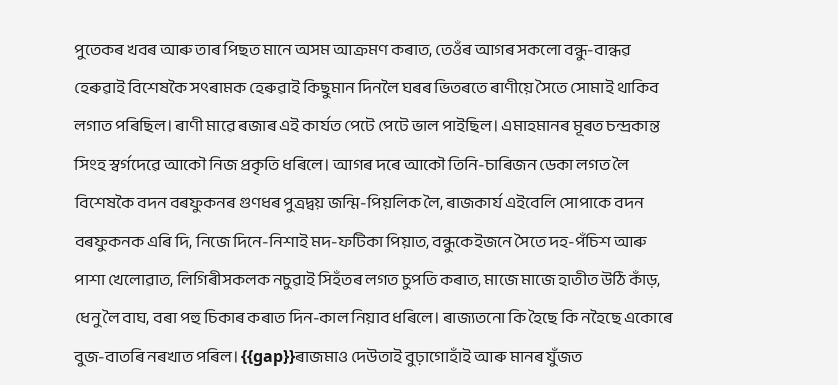পুতেকৰ খবৰ আৰু তাৰ পিছত মানে অসম আক্ৰমণ কৰাত, তেওঁৰ আগৰ সকলো বন্ধু-বান্ধৱ হেৰুৱাই বিশেষকৈ সৎৰামক হেৰুৱাই কিছুমান দিনলৈ ঘৰৰ ভিতৰতে ৰাণীয়ে সৈতে সোমাই থাকিব লগাত পৰিছিল। ৰাণী মাৱে ৰজাৰ এই কাৰ্যত পেটে পেটে ভাল পাইছিল। এমাহমানৰ মূৰত চন্দ্ৰকান্ত সিংহ স্বৰ্গদেৱে আকৌ নিজ প্ৰকৃতি ধৰিলে। আগৰ দৰে আকৌ তিনি-চাৰিজন ডেকা লগত লৈ বিশেষকৈ বদন বৰফুকনৰ গুণধৰ পুত্ৰদ্বয় জন্মি-পিয়লিক লৈ, ৰাজকাৰ্য এইবেলি সোপাকে বদন বৰফুকনক এৰি দি, নিজে দিনে-নিশাই মদ-ফটিকা পিয়াত, বন্ধুকেইজনে সৈতে দহ-পঁচিশ আৰু পাশা খেলোৱাত, লিগিৰীসকলক নচুৱাই সিহঁতৰ লগত চুপতি কৰাত, মাজে মাজে হাতীত উঠি কাঁড়, ধেনু লৈ বাঘ, বৰা পহু চিকাৰ কৰাত দিন-কাল নিয়াব ধৰিলে। ৰাজ্যতনো কি হৈছে কি নহৈছে একোৰে বুজ-বাতৰি নৰখাত পৰিল। {{gap}}ৰাজমাও দেউতাই বুঢ়াগোহাঁই আৰু মানৰ যুঁজত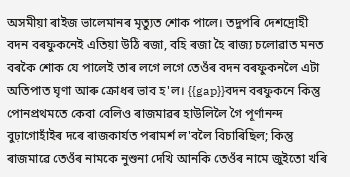অসমীয়া ৰাইজ ভালেমানৰ মৃত্যুত শোক পালে। তদুপৰি দেশদ্ৰোহী বদন বৰফুকনেই এতিয়া উঠি ৰজা, বহি ৰজা হৈ ৰাজ্য চলোৱাত মনত বৰকৈ শোক যে পালেই তাৰ লগে লগে তেওঁৰ বদন বৰফুকনলৈ এটা অতিপাত ঘৃণা আৰু ক্ৰোধৰ ভাব হ'ল। {{gap}}বদন বৰফুকনে কিন্তু পোনপ্ৰথমতে কেবা বেলিও ৰাজমাৱৰ হাউলিলৈ গৈ পূৰ্ণানন্দ বুঢ়াগোহাঁইৰ দৰে ৰাজকাৰ্যত পৰামৰ্শ ল'বলৈ বিচাৰিছিল; কিন্তু ৰাজমাৱে তেওঁৰ নামকে নুশুনা দেখি আনকি তেওঁৰ নামে জুইতো খৰি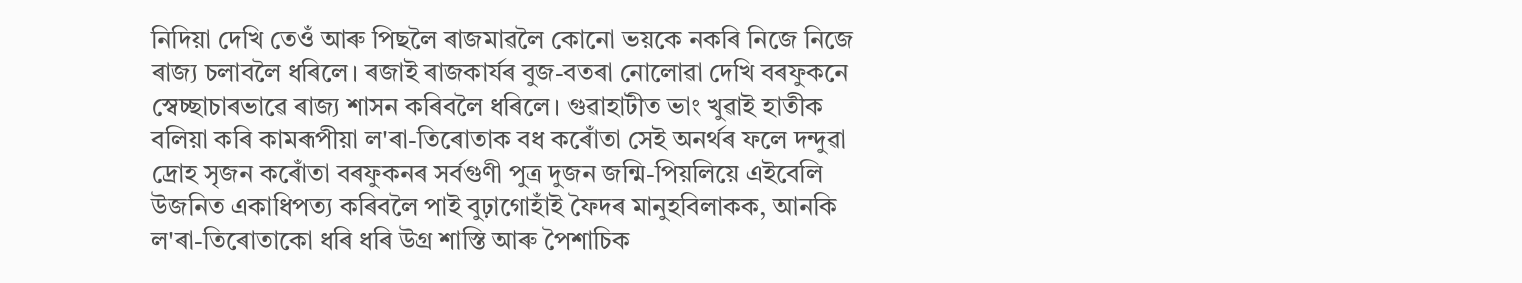নিদিয়া দেখি তেওঁ আৰু পিছলৈ ৰাজমাৱলৈ কোনো ভয়কে নকৰি নিজে নিজে ৰাজ্য চলাবলৈ ধৰিলে। ৰজাই ৰাজকাৰ্যৰ বুজ-বতৰা নোলোৱা দেখি বৰফুকনে স্বেচ্ছাচাৰভাৱে ৰাজ্য শাসন কৰিবলৈ ধৰিলে। গুৱাহাটীত ভাং খুৱাই হাতীক বলিয়া কৰি কামৰূপীয়া ল'ৰা-তিৰোতাক বধ কৰোঁতা সেই অনৰ্থৰ ফলে দন্দুৱা দ্ৰোহ সৃজন কৰোঁতা বৰফুকনৰ সৰ্বগুণী পুত্ৰ দুজন জন্মি-পিয়লিয়ে এইবেলি উজনিত একাধিপত্য কৰিবলৈ পাই বুঢ়াগোহাঁই ফৈদৰ মানুহবিলাকক, আনকি ল'ৰা-তিৰোতাকো ধৰি ধৰি উগ্ৰ শাস্তি আৰু পৈশাচিক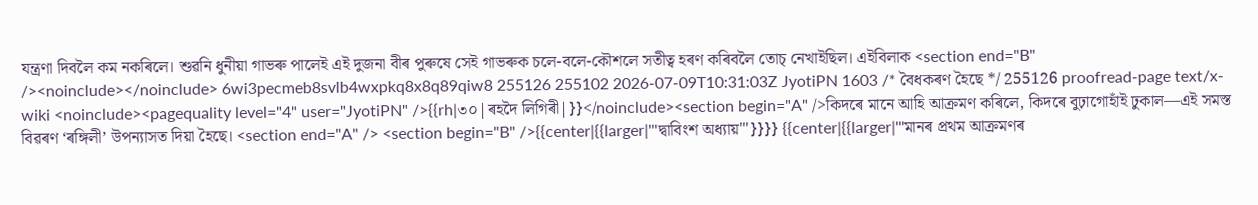যন্ত্ৰণা দিবলৈ কম নকৰিলে। শুৱনি ধুনীয়া গাভৰু পালেই এই দুজনা বীৰ পুৰুষে সেই গাভৰুক চলে-বলে-কৌশলে সতীত্ব হৰণ কৰিবলৈ তোচ্ নেখাইছিল। এইবিলাক <section end="B" /><noinclude></noinclude> 6wi3pecmeb8svlb4wxpkq8x8q89qiw8 255126 255102 2026-07-09T10:31:03Z JyotiPN 1603 /* বৈধকৰণ হৈছে */ 255126 proofread-page text/x-wiki <noinclude><pagequality level="4" user="JyotiPN" />{{rh|৩০|ৰহদৈ লিগিৰী|}}</noinclude><section begin="A" />কিদৰে মানে আহি আক্ৰমণ কৰিলে, কিদৰে বুঢ়াগোহাঁই ঢুকাল—এই সমস্ত বিৱৰণ ‘ৰঙ্গিলী’ উপন্যাসত দিয়া হৈছে। <section end="A" /> <section begin="B" />{{center|{{larger|'''দ্বাবিংশ অধ্যায়'''}}}} {{center|{{larger|'''মানৰ প্ৰথম আক্ৰমণৰ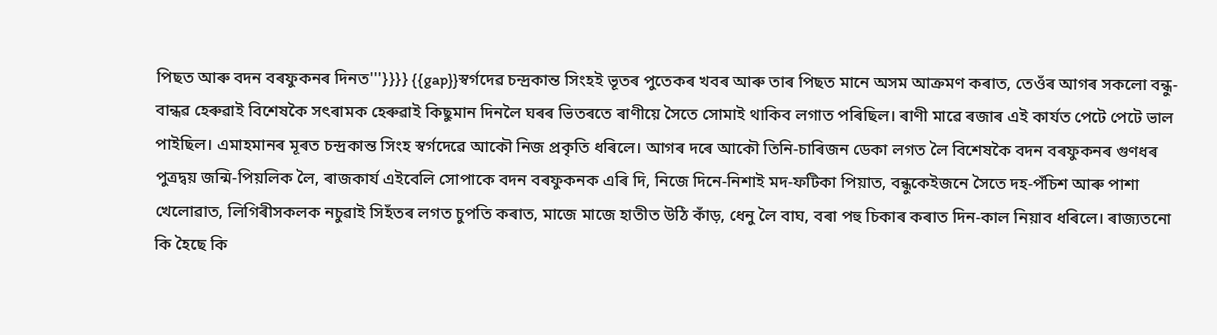পিছত আৰু বদন বৰফুকনৰ দিনত'''}}}} {{gap}}স্বৰ্গদেৱ চন্দ্ৰকান্ত সিংহই ভূতৰ পুতেকৰ খবৰ আৰু তাৰ পিছত মানে অসম আক্ৰমণ কৰাত, তেওঁৰ আগৰ সকলো বন্ধু-বান্ধৱ হেৰুৱাই বিশেষকৈ সৎৰামক হেৰুৱাই কিছুমান দিনলৈ ঘৰৰ ভিতৰতে ৰাণীয়ে সৈতে সোমাই থাকিব লগাত পৰিছিল। ৰাণী মাৱে ৰজাৰ এই কাৰ্যত পেটে পেটে ভাল পাইছিল। এমাহমানৰ মূৰত চন্দ্ৰকান্ত সিংহ স্বৰ্গদেৱে আকৌ নিজ প্ৰকৃতি ধৰিলে। আগৰ দৰে আকৌ তিনি-চাৰিজন ডেকা লগত লৈ বিশেষকৈ বদন বৰফুকনৰ গুণধৰ পুত্ৰদ্বয় জন্মি-পিয়লিক লৈ, ৰাজকাৰ্য এইবেলি সোপাকে বদন বৰফুকনক এৰি দি, নিজে দিনে-নিশাই মদ-ফটিকা পিয়াত, বন্ধুকেইজনে সৈতে দহ-পঁচিশ আৰু পাশা খেলোৱাত, লিগিৰীসকলক নচুৱাই সিহঁতৰ লগত চুপতি কৰাত, মাজে মাজে হাতীত উঠি কাঁড়, ধেনু লৈ বাঘ, বৰা পহু চিকাৰ কৰাত দিন-কাল নিয়াব ধৰিলে। ৰাজ্যতনো কি হৈছে কি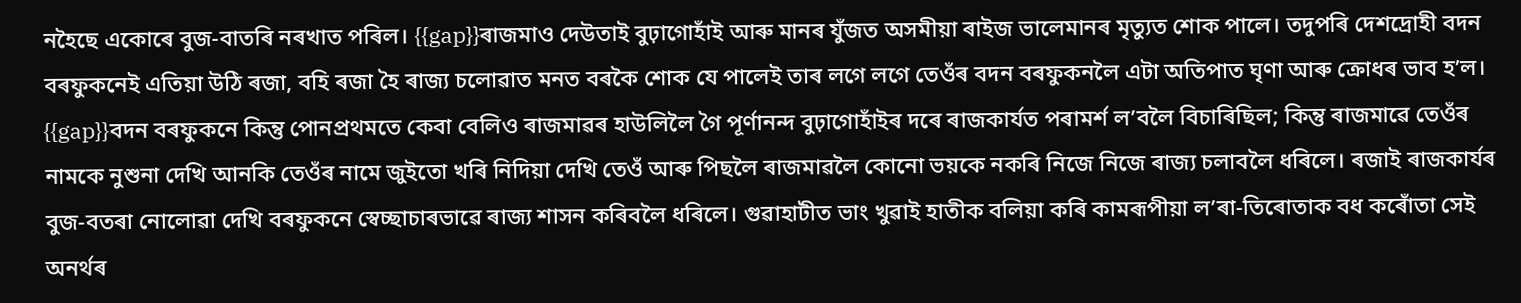নহৈছে একোৰে বুজ-বাতৰি নৰখাত পৰিল। {{gap}}ৰাজমাও দেউতাই বুঢ়াগোহাঁই আৰু মানৰ যুঁজত অসমীয়া ৰাইজ ভালেমানৰ মৃত্যুত শোক পালে। তদুপৰি দেশদ্ৰোহী বদন বৰফুকনেই এতিয়া উঠি ৰজা, বহি ৰজা হৈ ৰাজ্য চলোৱাত মনত বৰকৈ শোক যে পালেই তাৰ লগে লগে তেওঁৰ বদন বৰফুকনলৈ এটা অতিপাত ঘৃণা আৰু ক্ৰোধৰ ভাব হ’ল। {{gap}}বদন বৰফুকনে কিন্তু পোনপ্ৰথমতে কেবা বেলিও ৰাজমাৱৰ হাউলিলৈ গৈ পূৰ্ণানন্দ বুঢ়াগোহাঁইৰ দৰে ৰাজকাৰ্যত পৰামৰ্শ ল’বলৈ বিচাৰিছিল; কিন্তু ৰাজমাৱে তেওঁৰ নামকে নুশুনা দেখি আনকি তেওঁৰ নামে জুইতো খৰি নিদিয়া দেখি তেওঁ আৰু পিছলৈ ৰাজমাৱলৈ কোনো ভয়কে নকৰি নিজে নিজে ৰাজ্য চলাবলৈ ধৰিলে। ৰজাই ৰাজকাৰ্যৰ বুজ-বতৰা নোলোৱা দেখি বৰফুকনে স্বেচ্ছাচাৰভাৱে ৰাজ্য শাসন কৰিবলৈ ধৰিলে। গুৱাহাটীত ভাং খুৱাই হাতীক বলিয়া কৰি কামৰূপীয়া ল’ৰা-তিৰোতাক বধ কৰোঁতা সেই অনৰ্থৰ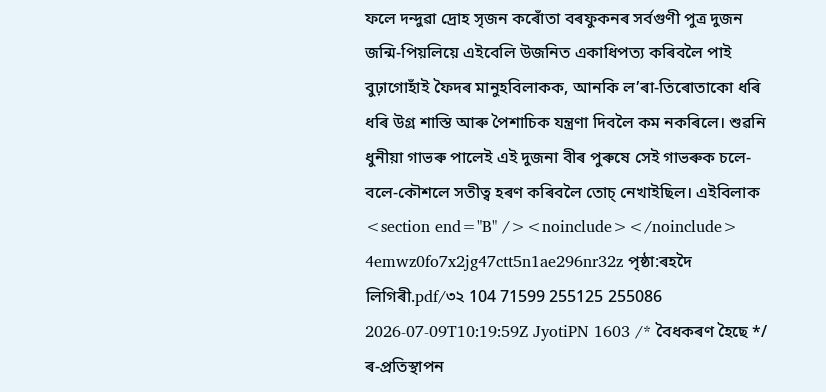ফলে দন্দুৱা দ্ৰোহ সৃজন কৰোঁতা বৰফুকনৰ সৰ্বগুণী পুত্ৰ দুজন জন্মি-পিয়লিয়ে এইবেলি উজনিত একাধিপত্য কৰিবলৈ পাই বুঢ়াগোহাঁই ফৈদৰ মানুহবিলাকক, আনকি ল’ৰা-তিৰোতাকো ধৰি ধৰি উগ্ৰ শাস্তি আৰু পৈশাচিক যন্ত্ৰণা দিবলৈ কম নকৰিলে। শুৱনি ধুনীয়া গাভৰু পালেই এই দুজনা বীৰ পুৰুষে সেই গাভৰুক চলে-বলে-কৌশলে সতীত্ব হৰণ কৰিবলৈ তোচ্ নেখাইছিল। এইবিলাক <section end="B" /><noinclude></noinclude> 4emwz0fo7x2jg47ctt5n1ae296nr32z পৃষ্ঠা:ৰহদৈ লিগিৰী.pdf/৩২ 104 71599 255125 255086 2026-07-09T10:19:59Z JyotiPN 1603 /* বৈধকৰণ হৈছে */ ৰ-প্ৰতিস্থাপন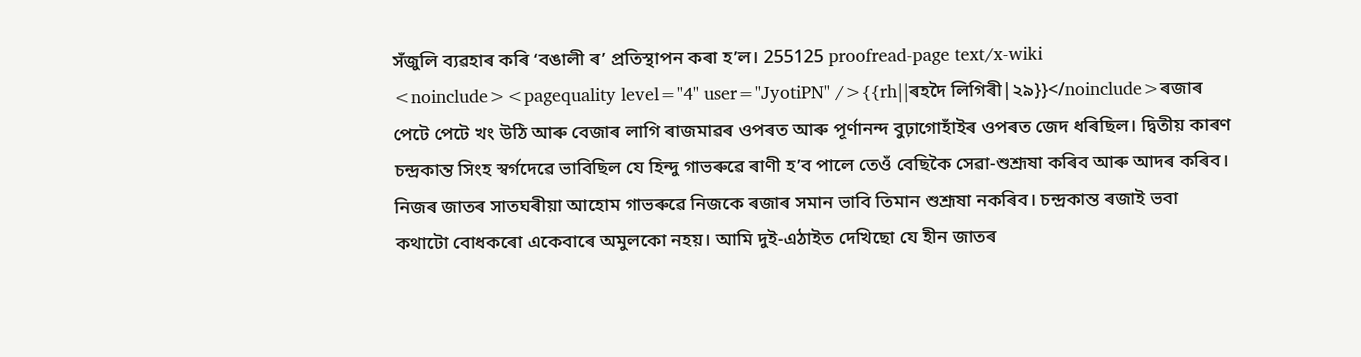সঁজুলি ব্যৱহাৰ কৰি ‘বঙালী ৰ’ প্ৰতিস্থাপন কৰা হ’ল। 255125 proofread-page text/x-wiki <noinclude><pagequality level="4" user="JyotiPN" />{{rh||ৰহদৈ লিগিৰী|২৯}}</noinclude>ৰজাৰ পেটে পেটে খং উঠি আৰু বেজাৰ লাগি ৰাজমাৱৰ ওপৰত আৰু পূৰ্ণানন্দ বুঢ়াগোহাঁইৰ ওপৰত জেদ ধৰিছিল। দ্বিতীয় কাৰণ চন্দ্ৰকান্ত সিংহ স্বৰ্গদেৱে ভাবিছিল যে হিন্দু গাভৰুৱে ৰাণী হ’ব পালে তেওঁ বেছিকৈ সেৱা-শুশ্ৰূষা কৰিব আৰু আদৰ কৰিব। নিজৰ জাতৰ সাতঘৰীয়া আহোম গাভৰুৱে নিজকে ৰজাৰ সমান ভাবি তিমান শুশ্ৰূষা নকৰিব। চন্দ্ৰকান্ত ৰজাই ভবা কথাটো বোধকৰো একেবাৰে অমুলকো নহয়। আমি দুই-এঠাইত দেখিছো যে হীন জাতৰ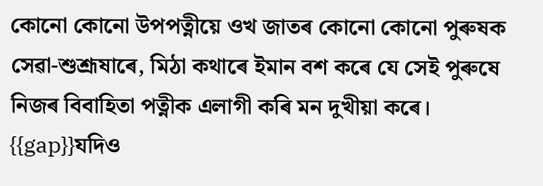কোনো কোনো উপপত্নীয়ে ওখ জাতৰ কোনো কোনো পুৰুষক সেৱা-শুশ্ৰূষাৰে, মিঠা কথাৰে ইমান বশ কৰে যে সেই পুৰুষে নিজৰ বিবাহিতা পত্নীক এলাগী কৰি মন দুখীয়া কৰে। {{gap}}যদিও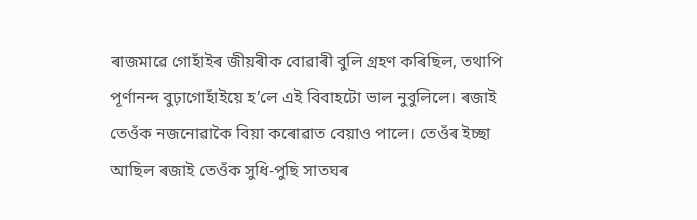ৰাজমাৱে গোহাঁইৰ জীয়ৰীক বোৱাৰী বুলি গ্ৰহণ কৰিছিল, তথাপি পূৰ্ণানন্দ বুঢ়াগোহাঁইয়ে হ’লে এই বিবাহটো ভাল নুবুলিলে। ৰজাই তেওঁক নজনোৱাকৈ বিয়া কৰোৱাত বেয়াও পালে। তেওঁৰ ইচ্ছা আছিল ৰজাই তেওঁক সুধি-পুছি সাতঘৰ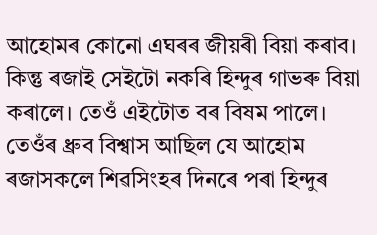আহোমৰ কোনো এঘৰৰ জীয়ৰী বিয়া কৰাব। কিন্তু ৰজাই সেইটো নকৰি হিন্দুৰ গাভৰু বিয়া কৰালে। তেওঁ এইটোত বৰ বিষম পালে। তেওঁৰ ধ্ৰুব বিশ্বাস আছিল যে আহোম ৰজাসকলে শিৱসিংহৰ দিনৰে পৰা হিন্দুৰ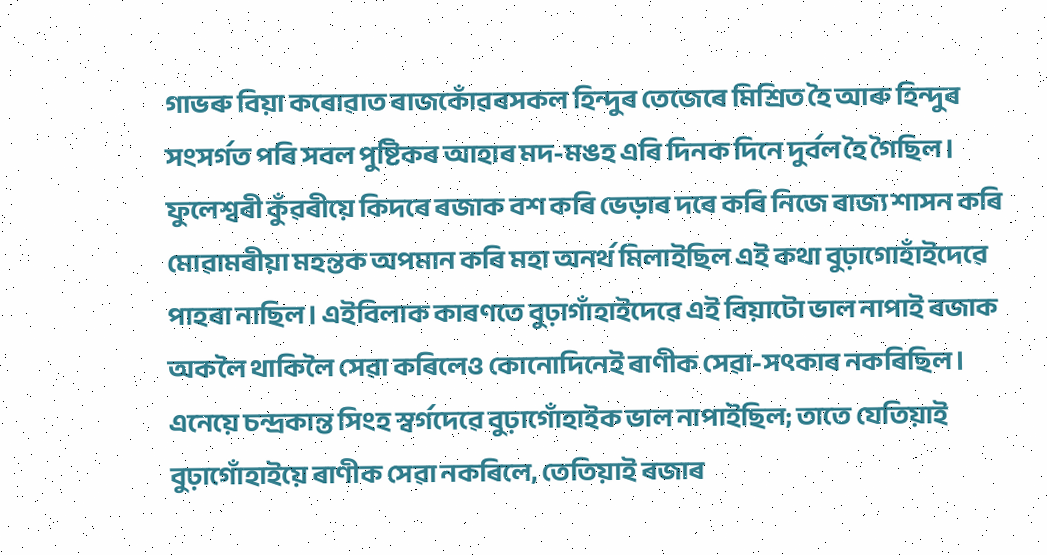গাভৰু বিয়া কৰোৱাত ৰাজকোঁৱৰসকল হিন্দুৰ তেজেৰে মিশ্ৰিত হৈ আৰু হিন্দুৰ সংসৰ্গত পৰি সবল পুষ্টিকৰ আহাৰ মদ-মঙহ এৰি দিনক দিনে দুৰ্বল হৈ গৈছিল। ফুলেশ্বৰী কুঁৱৰীয়ে কিদৰে ৰজাক বশ কৰি ভেড়াৰ দৰে কৰি নিজে ৰাজ্য শাসন কৰি মোৱামৰীয়া মহন্তক অপমান কৰি মহা অনৰ্থ মিলাইছিল এই কথা বুঢ়াগোহাঁইদেৱে পাহৰা নাছিল। এইবিলাক কাৰণতে বুঢ়াগাঁহাইদেৱে এই বিয়াটো ভাল নাপাই ৰজাক অকলৈ থাকিলৈ সেৱা কৰিলেও কোনোদিনেই ৰাণীক সেৱা-সৎকাৰ নকৰিছিল। এনেয়ে চন্দ্ৰকান্ত সিংহ স্বৰ্গদেৱে বুঢ়াগোঁহাইক ভাল নাপাইছিল; তাতে যেতিয়াই বুঢ়াগোঁহাইয়ে ৰাণীক সেৱা নকৰিলে, তেতিয়াই ৰজাৰ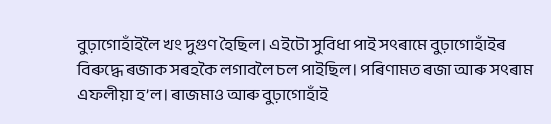বুঢ়াগোহাঁইলৈ খং দুগুণ হৈছিল। এইটো সুবিধা পাই সৎৰামে বুঢ়াগোহাঁইৰ বিৰুদ্ধে ৰজাক সৰহকৈ লগাবলৈ চল পাইছিল। পৰিণামত ৰজা আৰু সৎৰাম এফলীয়া হ’ল। ৰাজমাও আৰু বুঢ়াগোহাঁই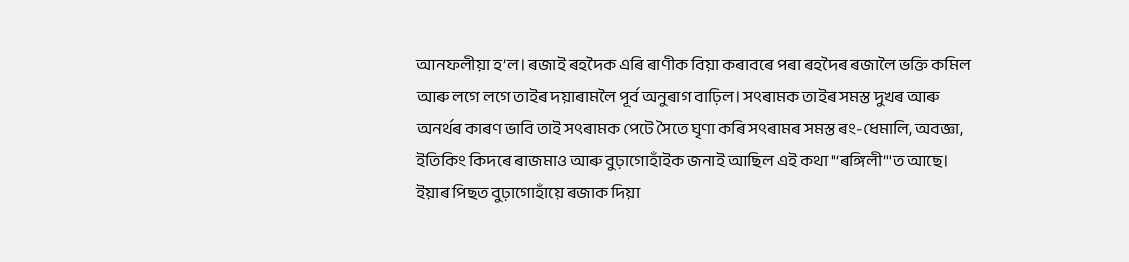আনফলীয়া হ’ল। ৰজাই ৰহদৈক এৰি ৰাণীক বিয়া কৰাবৰে পৰা ৰহদৈৰ ৰজালৈ ভক্তি কমিল আৰু লগে লগে তাইৰ দয়াৰামলৈ পূৰ্ব অনুৰাগ বাঢ়িল। সৎৰামক তাইৰ সমস্ত দুখৰ আৰু অনৰ্থৰ কাৰণ ভাবি তাই সৎৰামক পেটে সৈতে ঘৃণা কৰি সৎৰামৰ সমস্ত ৰং-ধেমালি, অবজ্ঞা, ইতিকিং কিদৰে ৰাজমাও আৰু বুঢ়াগোহাঁইক জনাই আছিল এই কথা ''‘ৰঙ্গিলী’''ত আছে। ইয়াৰ পিছত বুঢ়াগোহাঁয়ে ৰজাক দিয়া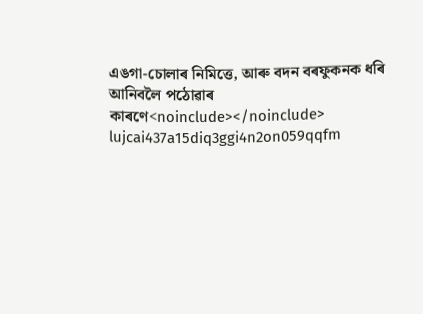এঙগা-চোলাৰ নিমিত্তে, আৰু বদন বৰফুকনক ধৰি আনিবলৈ পঠোৱাৰ কাৰণে<noinclude></noinclude> lujcai437a15diq3ggi4n2on059qqfm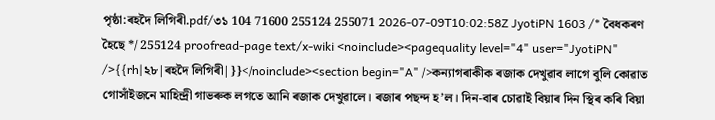পৃষ্ঠা:ৰহদৈ লিগিৰী.pdf/৩১ 104 71600 255124 255071 2026-07-09T10:02:58Z JyotiPN 1603 /* বৈধকৰণ হৈছে */ 255124 proofread-page text/x-wiki <noinclude><pagequality level="4" user="JyotiPN" />{{rh|২৮|ৰহদৈ লিগিৰী|}}</noinclude><section begin="A" />কন্যাগৰাকীক ৰজাক দেখুৱাব লাগে বুলি কোৱাত গোসাঁইজনে মাহিন্দ্ৰী গাভৰুক লগতে আনি ৰজাক দেখুৱালে। ৰজাৰ পছন্দ হ’ল। দিন-বাৰ চোৱাই বিয়াৰ দিন স্থিৰ কৰি বিয়া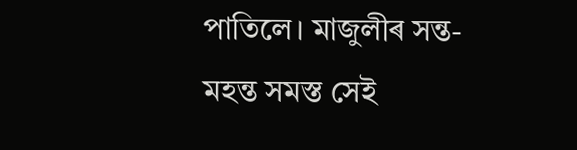পাতিলে। মাজুলীৰ সন্ত-মহন্ত সমস্ত সেই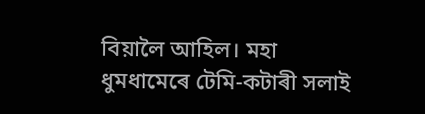বিয়ালৈ আহিল। মহা ধুমধামেৰে টেমি-কটাৰী সলাই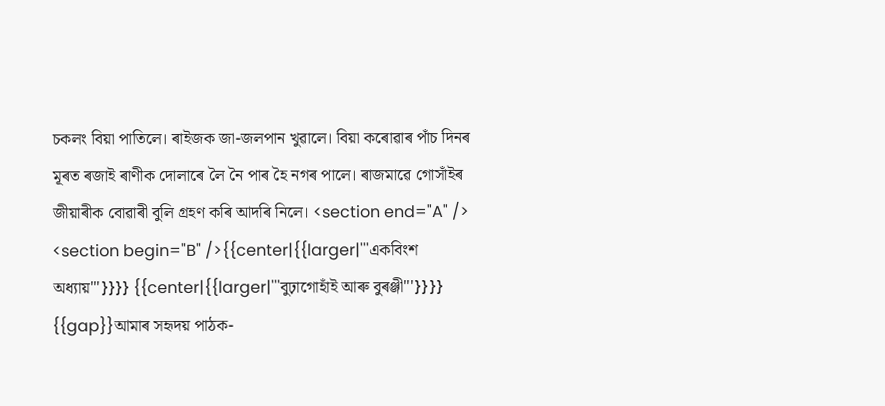চকলং বিয়া পাতিলে। ৰাইজক জা-জলপান খুৱালে। বিয়া কৰোৱাৰ পাঁচ দিনৰ মূৰত ৰজাই ৰাণীক দোলাৰে লৈ নৈ পাৰ হৈ নগৰ পালে। ৰাজমাৱে গোসাঁইৰ জীয়াৰীক বোৱাৰী বুলি গ্ৰহণ কৰি আদৰি নিলে। <section end="A" /> <section begin="B" />{{center|{{larger|'''একবিংশ অধ্যায়'''}}}} {{center|{{larger|'''বুঢ়াগোহাঁই আৰু বুৰঞ্জী'''}}}} {{gap}}আমাৰ সহৃদয় পাঠক-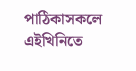পাঠিকাসকলে এইখিনিতে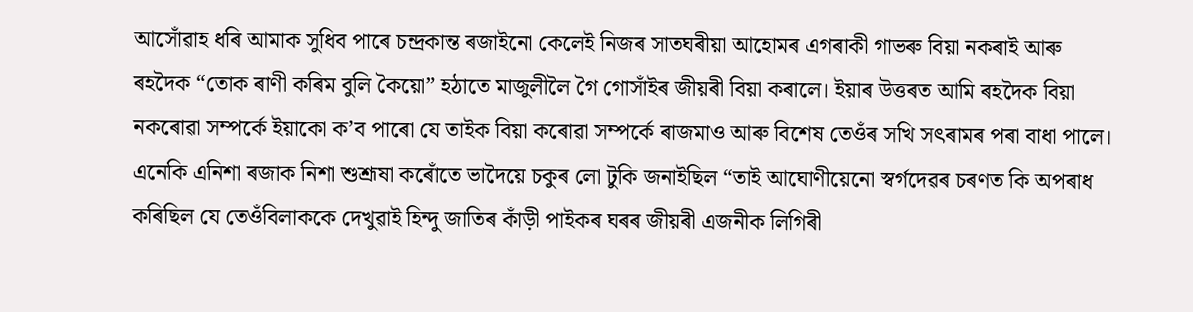আসোঁৱাহ ধৰি আমাক সুধিব পাৰে চন্দ্ৰকান্ত ৰজাইনো কেলেই নিজৰ সাতঘৰীয়া আহোমৰ এগৰাকী গাভৰু বিয়া নকৰাই আৰু ৰহদৈক “তোক ৰাণী কৰিম বুলি কৈয়ো” হঠাতে মাজুলীলৈ গৈ গোসাঁইৰ জীয়ৰী বিয়া কৰালে। ইয়াৰ উত্তৰত আমি ৰহদৈক বিয়া নকৰোৱা সম্পৰ্কে ইয়াকো ক’ব পাৰো যে তাইক বিয়া কৰোৱা সম্পৰ্কে ৰাজমাও আৰু বিশেষ তেওঁৰ সখি সৎৰামৰ পৰা বাধা পালে। এনেকি এনিশা ৰজাক নিশা শুশ্ৰূষা কৰোঁতে ভাদৈয়ে চকুৰ লো টুকি জনাইছিল “তাই আঘোণীয়েনো স্বৰ্গদেৱৰ চৰণত কি অপৰাধ কৰিছিল যে তেওঁবিলাককে দেখুৱাই হিন্দু জাতিৰ কাঁড়ী পাইকৰ ঘৰৰ জীয়ৰী এজনীক লিগিৰী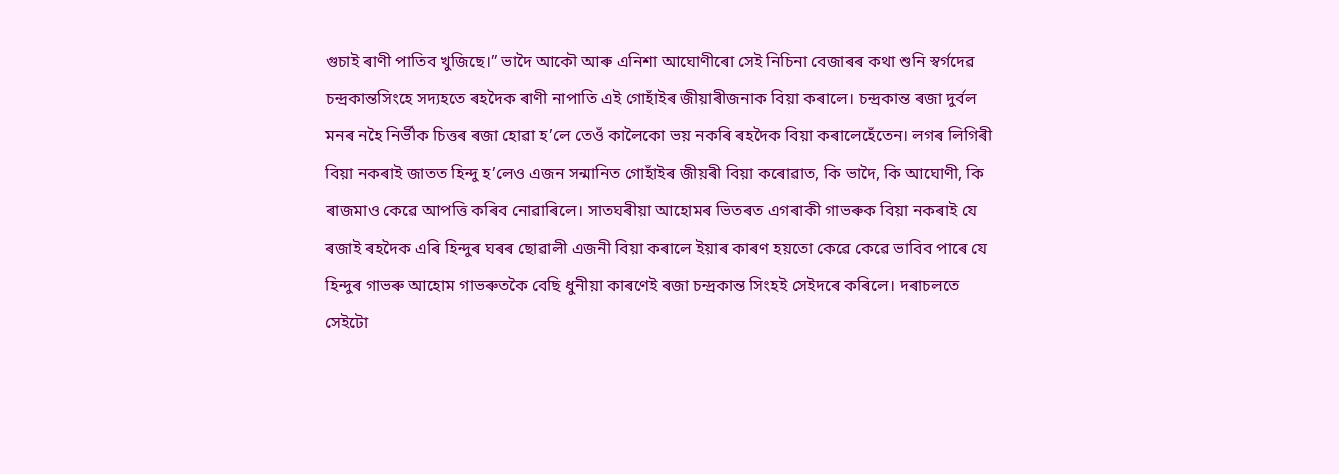গুচাই ৰাণী পাতিব খুজিছে।” ভাদৈ আকৌ আৰু এনিশা আঘোণীৰো সেই নিচিনা বেজাৰৰ কথা শুনি স্বৰ্গদেৱ চন্দ্ৰকান্তসিংহে সদ্যহতে ৰহদৈক ৰাণী নাপাতি এই গোহাঁইৰ জীয়াৰীজনাক বিয়া কৰালে। চন্দ্ৰকান্ত ৰজা দুৰ্বল মনৰ নহৈ নিৰ্ভীক চিত্তৰ ৰজা হোৱা হ’লে তেওঁ কালৈকো ভয় নকৰি ৰহদৈক বিয়া কৰালেহেঁতেন। লগৰ লিগিৰী বিয়া নকৰাই জাতত হিন্দু হ’লেও এজন সন্মানিত গোহাঁইৰ জীয়ৰী বিয়া কৰোৱাত, কি ভাদৈ, কি আঘোণী, কি ৰাজমাও কেৱে আপত্তি কৰিব নোৱাৰিলে। সাতঘৰীয়া আহোমৰ ভিতৰত এগৰাকী গাভৰুক বিয়া নকৰাই যে ৰজাই ৰহদৈক এৰি হিন্দুৰ ঘৰৰ ছোৱালী এজনী বিয়া কৰালে ইয়াৰ কাৰণ হয়তো কেৱে কেৱে ভাবিব পাৰে যে হিন্দুৰ গাভৰু আহোম গাভৰুতকৈ বেছি ধুনীয়া কাৰণেই ৰজা চন্দ্ৰকান্ত সিংহই সেইদৰে কৰিলে। দৰাচলতে সেইটো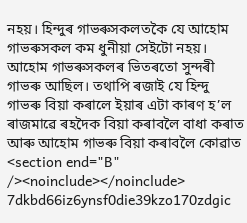নহয়। হিন্দুৰ গাভৰুসকলতকৈ যে আহোম গাভৰুসকল কম ধুনীয়া সেইটো নহয়। আহোম গাভৰুসকলৰ ভিতৰতো সুন্দৰী গাভৰু আছিল। তথাপি ৰজাই যে হিন্দু গাভৰু বিয়া কৰালে ইয়াৰ এটা কাৰণ হ’ল ৰাজমাৱে ৰহদৈক বিয়া কৰাবলৈ বাধা কৰাত আৰু আহোম গাভৰু বিয়া কৰাবলৈ কোৱাত <section end="B" /><noinclude></noinclude> 7dkbd66iz6ynsf0die39kzo170zdgic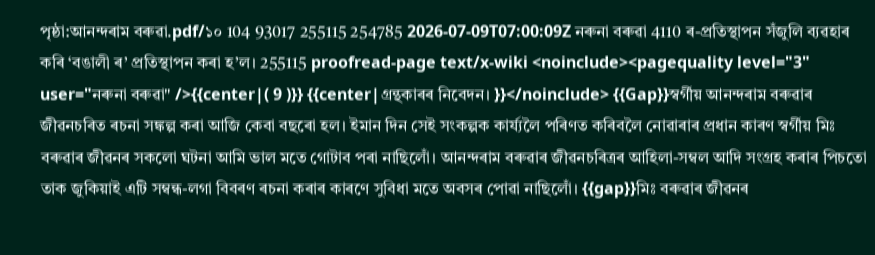পৃষ্ঠা:আনন্দৰাম বৰুৱা.pdf/১০ 104 93017 255115 254785 2026-07-09T07:00:09Z নৰুনা বৰুৱা 4110 ৰ-প্ৰতিস্থাপন সঁজুলি ব্যৱহাৰ কৰি ‘বঙালী ৰ’ প্ৰতিস্থাপন কৰা হ’ল। 255115 proofread-page text/x-wiki <noinclude><pagequality level="3" user="নৰুনা বৰুৱা" />{{center|( 9 )}} {{center|গ্ৰন্থকাৰৰ নিবেদন। }}</noinclude> {{Gap}}স্বৰ্গীয় আনন্দৰাম বৰুৱাৰ জীৱনচৰিত ৰচনা সঙ্কল্প কৰা আজি কেবা বছৰো হল। ইমান দিন সেই সংকল্পক কাৰ্য্যলৈ পৰিণত কৰিবলৈ নোৱাৰাৰ প্ৰধান কাৰণ স্বৰ্গীয় মিঃ বৰুৱাৰ জীৱনৰ সকলো ঘটনা আমি ভাল মতে গোটাব পৰা নাছিলোঁ। আনন্দৰাম বৰুৱাৰ জীৱনচৰিত্ৰৰ আহিলা-সম্বল আদি সংগ্ৰহ কৰাৰ পিচতো তাক জুকিয়াই এটি সম্বন্ধ-লগা বিবৰণ ৰচনা কৰাৰ কাৰণে সুবিধা মতে অবসৰ পোৱা নাছিলোঁ। {{gap}}মিঃ বৰুৱাৰ জীৱনৰ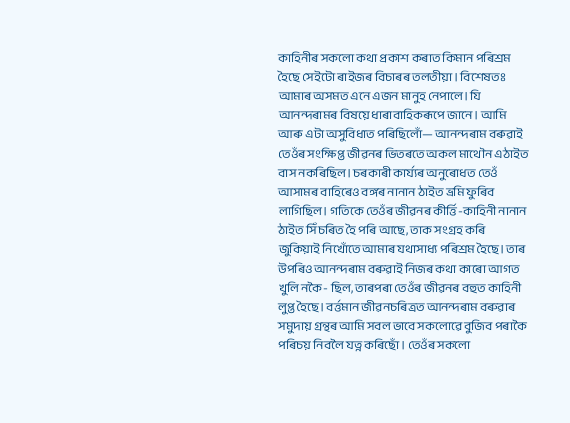কাহিনীৰ সকলো কথা প্ৰকাশ কৰাত কিমান পৰিশ্ৰম হৈছে সেইটো ৰাইজৰ বিচাৰৰ তলতীয়া। বিশেষতঃ আমাৰ অসমত এনে এজন মানুহ নেপালে। যি আনন্দৰামৰ বিষয়ে ধাৰাবাহিকৰূপে জানে। আমি আৰু এটা অসুবিধাত পৰিছিলোঁ— আনন্দৰাম বৰুৱাই তেওঁৰ সংক্ষিপ্ত জীৱনৰ ভিতৰতে অকল মাথৌন এঠাইত বাস নকৰিছিল। চৰকাৰী কাৰ্য্যৰ অনুৰোধত তেওঁ আসামৰ বাহিৰেও বঙ্গৰ নানান ঠাইত ভ্ৰমি ফুৰিব লাগিছিল। গতিকে তেওঁৰ জীৱনৰ কীৰ্ত্তি-কাহিনী নানান ঠাইত সিঁচৰিত হৈ পৰি আছে, তাক সংগ্ৰহ কৰি জুকিয়াই নিখোঁতে আমাৰ যথাসাধ্য পৰিশ্ৰম হৈছে। তাৰ উপৰিও আনন্দৰাম বৰুৱাই নিজৰ কথা কাৰো আগত খুলি নকৈ- ছিল, তাৰপৰা তেওঁৰ জীৱনৰ বহুত কাহিনী লুপ্ত হৈছে। বৰ্ত্তমান জীৱনচৰিত্ৰত আনন্দৰাম বৰুৱাৰ সমুদায় গ্ৰন্থৰ আমি সবল ভাবে সকলোৱে বুজিব পৰাকৈ পৰিচয় নিবলৈ যত্ন কৰিছোঁ। তেওঁৰ সকলো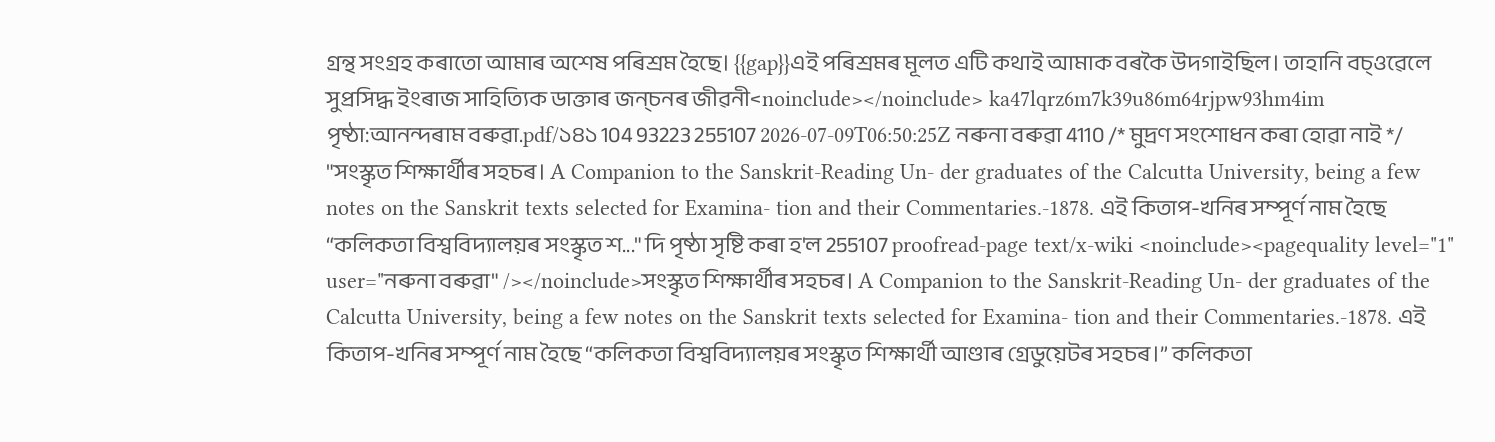গ্ৰন্থ সংগ্ৰহ কৰাতো আমাৰ অশেষ পৰিশ্ৰম হৈছে। {{gap}}এই পৰিশ্ৰমৰ মূলত এটি কথাই আমাক বৰকৈ উদগাইছিল। তাহানি বচ্‌ওৱেলে সুপ্ৰসিদ্ধ ইংৰাজ সাহিত্যিক ডাক্তাৰ জন্‌চনৰ জীৱনী<noinclude></noinclude> ka47lqrz6m7k39u86m64rjpw93hm4im পৃষ্ঠা:আনন্দৰাম বৰুৱা.pdf/১৪১ 104 93223 255107 2026-07-09T06:50:25Z নৰুনা বৰুৱা 4110 /* মুদ্ৰণ সংশোধন কৰা হোৱা নাই */ "সংস্কৃত শিক্ষাৰ্থীৰ সহচৰ। A Companion to the Sanskrit-Reading Un- der graduates of the Calcutta University, being a few notes on the Sanskrit texts selected for Examina- tion and their Commentaries.-1878. এই কিতাপ-খনিৰ সম্পূৰ্ণ নাম হৈছে “কলিকতা বিশ্ববিদ্যালয়ৰ সংস্কৃত শ..." দি পৃষ্ঠা সৃষ্টি কৰা হ'ল 255107 proofread-page text/x-wiki <noinclude><pagequality level="1" user="নৰুনা বৰুৱা" /></noinclude>সংস্কৃত শিক্ষাৰ্থীৰ সহচৰ। A Companion to the Sanskrit-Reading Un- der graduates of the Calcutta University, being a few notes on the Sanskrit texts selected for Examina- tion and their Commentaries.-1878. এই কিতাপ-খনিৰ সম্পূৰ্ণ নাম হৈছে “কলিকতা বিশ্ববিদ্যালয়ৰ সংস্কৃত শিক্ষাৰ্থী আণ্ডাৰ গ্ৰেডুয়েটৰ সহচৰ।” কলিকতা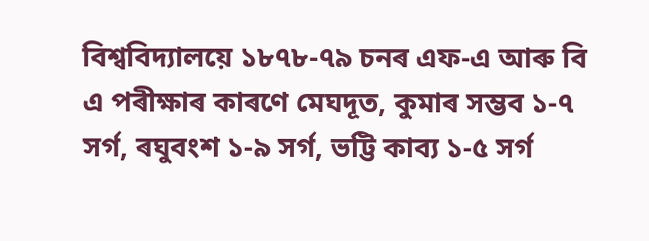বিশ্ববিদ্যালয়ে ১৮৭৮-৭৯ চনৰ এফ-এ আৰু বি এ পৰীক্ষাৰ কাৰণে মেঘদূত, কুমাৰ সম্ভব ১-৭ সৰ্গ, ৰঘুবংশ ১-৯ সৰ্গ, ভট্টি কাব্য ১-৫ সৰ্গ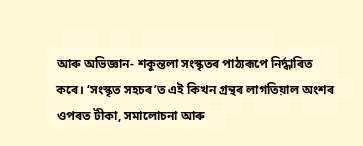আৰু অভিজ্ঞান- শকুন্তলা সংস্কৃতৰ পাঠ্যৰূপে নিৰ্দ্ধাৰিত কৰে। ‘সংস্কৃত সহচৰ’ত এই কিখন গ্ৰন্থৰ লাগতিয়াল অংশৰ ওপৰত টীকা, সমালোচনা আৰু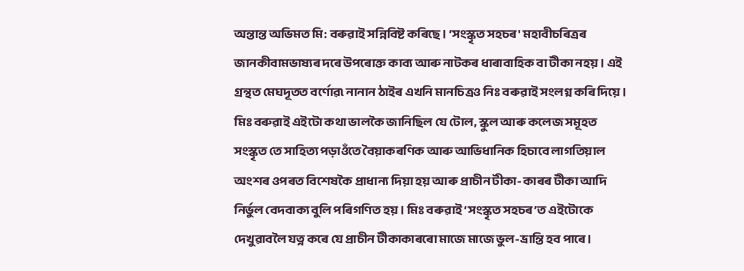অন্তান্ত অভিমত মি: বৰুৱাই সন্নিবিষ্ট কৰিছে। ‘সংস্কৃত সহচৰ' মহাবীচৰিত্ৰৰ জানকীবামভাষ্যৰ দৰে উপৰোক্ত কাব্য আৰু নাটকৰ ধাৰাবাহিক বা টীকা নহয়। এই গ্ৰন্থত মেঘদূতত বৰ্ণোৱ৷ নানান ঠাইৰ এখনি মানচিত্ৰও নিঃ বৰুৱাই সংলগ্ন কৰি দিয়ে। মিঃ বৰুৱাই এইটো কথা ভালকৈ জানিছিল যে টোল, স্কুল আৰু কলেজ সমূহত সংস্কৃত তে সাহিত্য পড়াওঁতে বৈয়াকৰণিক আৰু আভিধানিক হিচাবে লাগতিয়াল অংশৰ ওপৰত বিশেষকৈ প্ৰাধান্য দিয়া হয় আৰু প্ৰাচীন টীকা- কাৰৰ টীকা আদি নিৰ্ভুল বেদবাক্য বুলি পৰিগণিত হয়। মিঃ বৰুৱাই ‘সংস্কৃত সহচৰ’ত এইটোকে দেখুৱাবলৈ যত্ন কৰে যে প্ৰাচীন টীকাকাৰৰো মাজে মাজে ভুল-ভ্ৰান্তি হব পাৰে।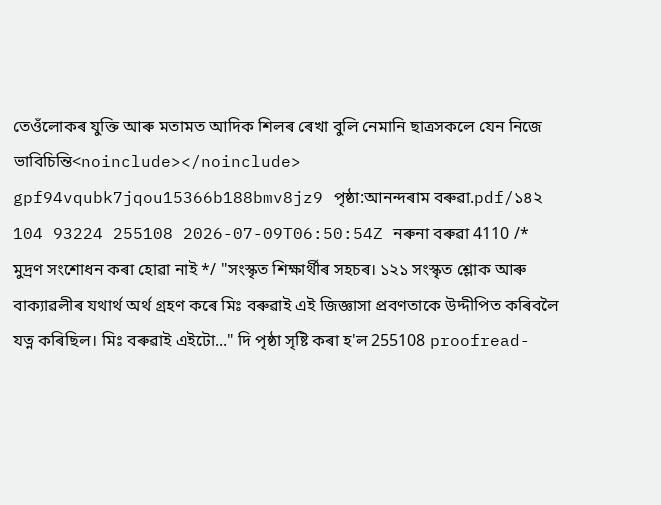তেওঁলোকৰ যুক্তি আৰু মতামত আদিক শিলৰ ৰেখা বুলি নেমানি ছাত্ৰসকলে যেন নিজে ভাবিচিন্তি<noinclude></noinclude> gpf94vqubk7jqou15366b188bmv8jz9 পৃষ্ঠা:আনন্দৰাম বৰুৱা.pdf/১৪২ 104 93224 255108 2026-07-09T06:50:54Z নৰুনা বৰুৱা 4110 /* মুদ্ৰণ সংশোধন কৰা হোৱা নাই */ "সংস্কৃত শিক্ষাৰ্থীৰ সহচৰ। ১২১ সংস্কৃত শ্লোক আৰু বাক্যাৱলীৰ যথাৰ্থ অৰ্থ গ্ৰহণ কৰে মিঃ বৰুৱাই এই জিজ্ঞাসা প্ৰবণতাকে উদ্দীপিত কৰিবলৈ যত্ন কৰিছিল। মিঃ বৰুৱাই এইটো..." দি পৃষ্ঠা সৃষ্টি কৰা হ'ল 255108 proofread-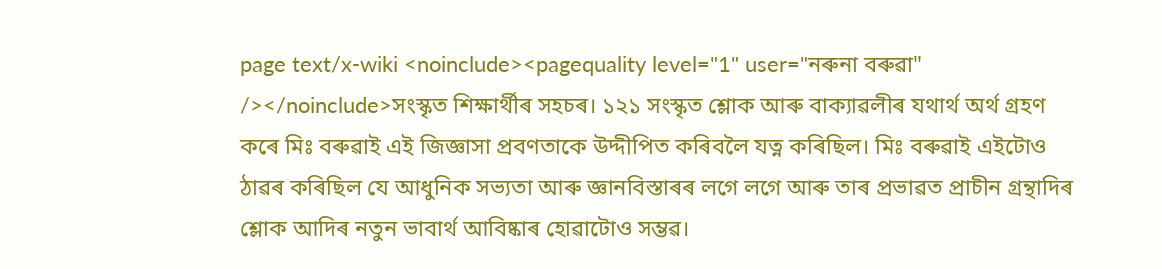page text/x-wiki <noinclude><pagequality level="1" user="নৰুনা বৰুৱা" /></noinclude>সংস্কৃত শিক্ষাৰ্থীৰ সহচৰ। ১২১ সংস্কৃত শ্লোক আৰু বাক্যাৱলীৰ যথাৰ্থ অৰ্থ গ্ৰহণ কৰে মিঃ বৰুৱাই এই জিজ্ঞাসা প্ৰবণতাকে উদ্দীপিত কৰিবলৈ যত্ন কৰিছিল। মিঃ বৰুৱাই এইটোও ঠাৱৰ কৰিছিল যে আধুনিক সভ্যতা আৰু জ্ঞানবিস্তাৰৰ লগে লগে আৰু তাৰ প্ৰভাৱত প্ৰাচীন গ্ৰন্থাদিৰ শ্লোক আদিৰ নতুন ভাবাৰ্থ আবিষ্কাৰ হোৱাটোও সম্ভৱ।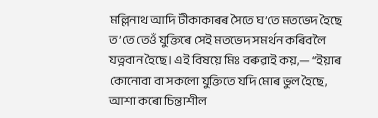মল্লিনাথ আদি টীকাকাৰৰ সৈতে ঘ’তে মতভেদ হৈছে ত’তে তেওঁ যুক্তিৰে সেই মতভেদ সমৰ্থন কৰিবলৈ যত্নবান হৈছে। এই বিষয়ে মিঃ বৰুৱাই কয়,— “ইয়াৰ কোনোবা বা সকলো যুক্তিতে যদি মোৰ ভুল হৈছে, আশা কৰো চিন্তাশীল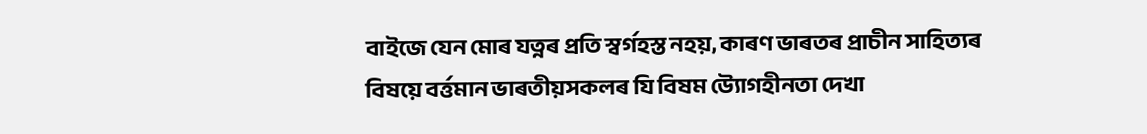বাইজে যেন মোৰ যত্নৰ প্ৰতি স্বৰ্গহস্ত নহয়, কাৰণ ভাৰতৰ প্ৰাচীন সাহিত্যৰ বিষয়ে বৰ্ত্তমান ভাৰতীয়সকলৰ যি বিষম উ্যোগহীনতা দেখা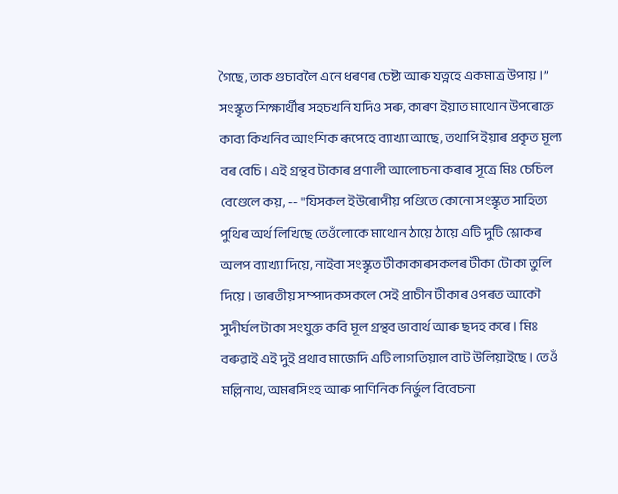গৈছে, তাক গুচাবলৈ এনে ধৰণৰ চেষ্টা আৰু যত্নহে একমাত্ৰ উপায়।” সংস্কৃত শিক্ষাৰ্থীৰ সহচখনি যদিও সৰু, কাৰণ ইয়াত মাথোন উপৰোক্ত কাব্য কিখনিব আংশিক ৰূপেহে ব্যাখ্যা আছে, তথাপি ইয়াৰ প্ৰকৃত মূল্য বৰ বেচি। এই গ্ৰন্থব টাকাৰ প্ৰণালী আলোচনা কৰাৰ সূত্ৰে মিঃ চেচিল বেণ্ডেলে কয়, -- "যিসকল ইউৰোপীয় পণ্ডিতে কোনো সংস্কৃত সাহিত্য পুথিৰ অৰ্থ লিখিছে তেওঁলোকে মাথোন ঠায়ে ঠায়ে এটি দুটি শ্লোকৰ অলপ ব্যাখ্যা দিয়ে, নাইবা সংস্কৃত টীকাকাৰসকলৰ টীকা টোকা তুলি দিয়ে। ভাৰতীয় সম্পাদকসকলে সেই প্ৰাচীন টীকাৰ ওপৰত আকৌ সুদীৰ্ঘল টাকা সংযুক্ত কবি মূল গ্ৰন্থব ভাবাৰ্থ আৰু ছদহ কৰে। মিঃ বৰুৱাই এই দুই প্ৰথাব মাজেদি এটি লাগতিয়াল বাট উলিয়াইছে। তেওঁ মল্লিনাথ, অমৰসিংহ আৰু পাণিনিক নিৰ্ভুল বিবেচনা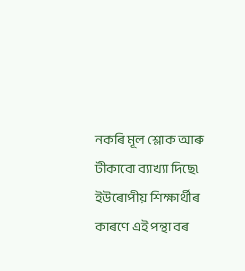নকৰি মূল শ্লোক আৰু টীকাবো ব্যাখ্যা দিছে৷ ইউৰোপীয় শিক্ষাৰ্থীৰ কাৰণে এই পন্থা বৰ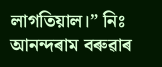লাগতিয়াল।” নিঃ আনন্দৰাম বৰুৱাৰ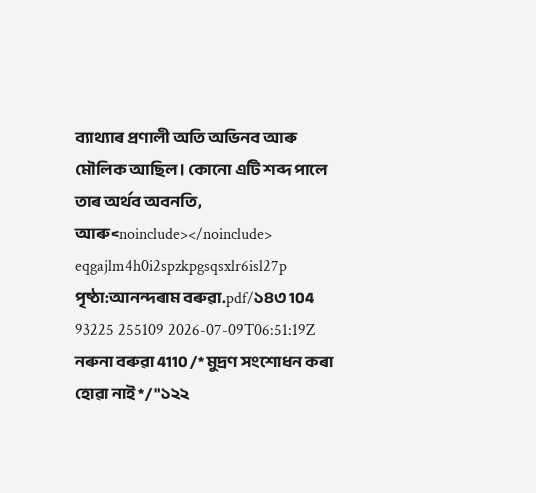ব্যাথ্যাৰ প্ৰণালী অতি অভিনব আৰু মৌলিক আছিল। কোনো এটি শব্দ পালে তাৰ অৰ্থব অবনতি, আৰু<noinclude></noinclude> eqgajlm4h0i2spzkpgsqsxlr6isl27p পৃষ্ঠা:আনন্দৰাম বৰুৱা.pdf/১৪৩ 104 93225 255109 2026-07-09T06:51:19Z নৰুনা বৰুৱা 4110 /* মুদ্ৰণ সংশোধন কৰা হোৱা নাই */ "১২২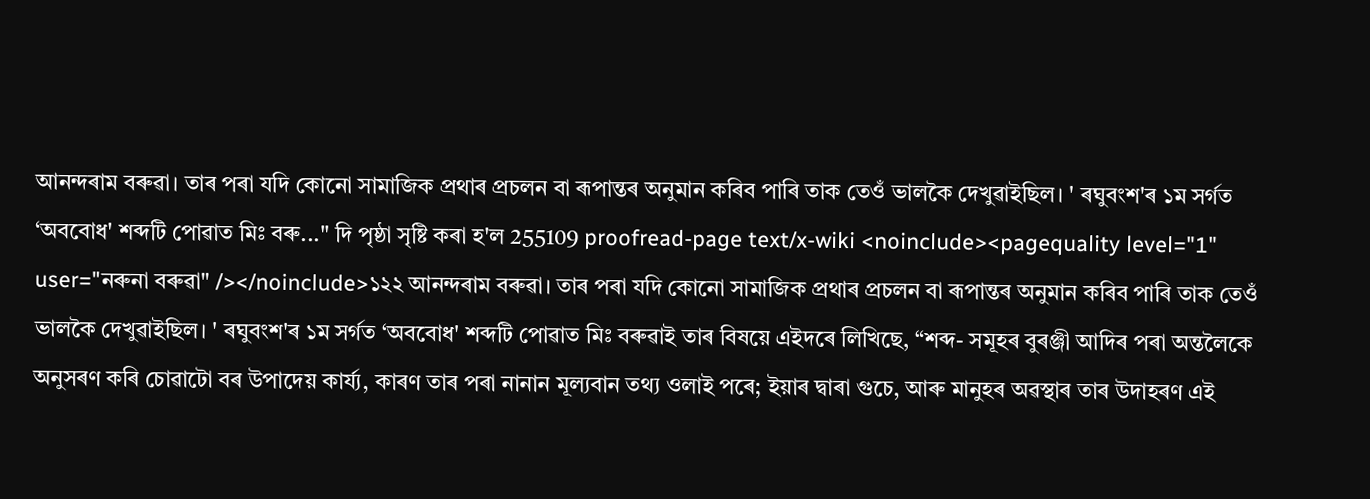আনন্দৰাম বৰুৱা। তাৰ পৰা যদি কোনো সামাজিক প্ৰথাৰ প্ৰচলন বা ৰূপান্তৰ অনুমান কৰিব পাৰি তাক তেওঁ ভালকৈ দেখুৱাইছিল। ' ৰঘুবংশ'ৰ ১ম সৰ্গত ‘অববোধ' শব্দটি পোৱাত মিঃ বৰু..." দি পৃষ্ঠা সৃষ্টি কৰা হ'ল 255109 proofread-page text/x-wiki <noinclude><pagequality level="1" user="নৰুনা বৰুৱা" /></noinclude>১২২ আনন্দৰাম বৰুৱা। তাৰ পৰা যদি কোনো সামাজিক প্ৰথাৰ প্ৰচলন বা ৰূপান্তৰ অনুমান কৰিব পাৰি তাক তেওঁ ভালকৈ দেখুৱাইছিল। ' ৰঘুবংশ'ৰ ১ম সৰ্গত ‘অববোধ' শব্দটি পোৱাত মিঃ বৰুৱাই তাৰ বিষয়ে এইদৰে লিখিছে, “শব্দ- সমূহৰ বুৰঞ্জী আদিৰ পৰা অন্তলৈকে অনুসৰণ কৰি চোৱাটো বৰ উপাদেয় কাৰ্য্য, কাৰণ তাৰ পৰা নানান মূল্যবান তথ্য ওলাই পৰে; ইয়াৰ দ্বাৰা গুচে, আৰু মানুহৰ অৱস্থাৰ তাৰ উদাহৰণ এই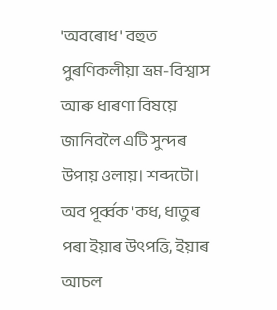'অবৰোধ' বহুত পুৰণিকলীয়া ভ্ৰম-বিশ্বাস আৰু ধাৰণা বিষয়ে জানিবলৈ এটি সুন্দৰ উপায় ওলায়। শব্দটো। অব পূৰ্ব্বক 'কধ, ধাতুৰ পৰা ইয়াৰ উৎপত্তি, ইয়াৰ আচল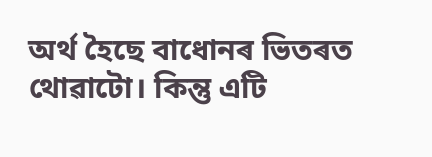অৰ্থ হৈছে বাধোনৰ ভিতৰত থোৱাটো। কিন্তু এটি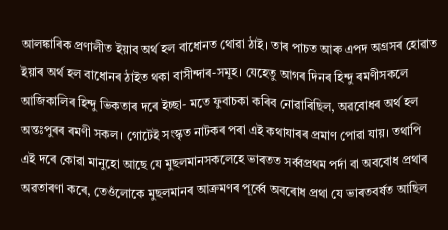আলঙ্কাৰিক প্ৰণালীত ইয়াব অৰ্থ হল বাধোনত থোৱা ঠাই। তাৰ পাচত আৰু এপদ অগ্ৰসৰ হোৱাত ইয়াৰ অৰ্থ হল বাধোনৰ ঠাইত থকা বাসীন্দাৰ-সমূহ। যেহেতু আগৰ দিনৰ হিন্দু ৰমণীসকলে আজিকালিৰ হিন্দু ভিকতাৰ দৰে ইচ্ছা- মতে ফুবাচকা কৰিব নোৱাৰিছিল, অৱবোধৰ অৰ্থ হল অন্তঃপুৰৰ ৰমণী সকল। গোটেই সংস্কৃত নাটকৰ পৰা এই কথাযাৰৰ প্ৰমাণ পোৱা যায়। তথাপি এই দৰে কোৱা মানুহো আছে যে মুছলমানসকলেহে ভাৰতত সৰ্ব্বপ্ৰথম পৰ্দা বা অববোধ প্ৰথাৰ অৱতাৰণা কৰে, তেওঁলোকে মুছলমানৰ আক্ৰমণৰ পূৰ্ব্বে অবৰোধ প্ৰথা যে ভাৰতবৰ্ষত আছিল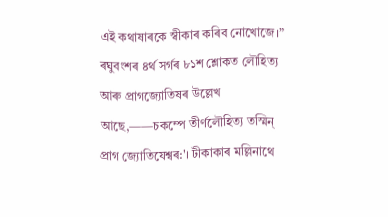এই কথাষাৰকে স্বীকাৰ কৰিব নোখোজে।” ৰঘুবংশৰ ৪ৰ্থ সৰ্গৰ ৮১শ শ্লোকত লৌহিত্য আৰু প্ৰাগজ্যোতিষৰ উল্লেখ আছে,——চকম্পে তীৰ্ণলৌহিত্য তস্মিন্ প্ৰাগ জ্যোতিযেশ্বৰ:'। টীকাকাৰ মল্লিনাথে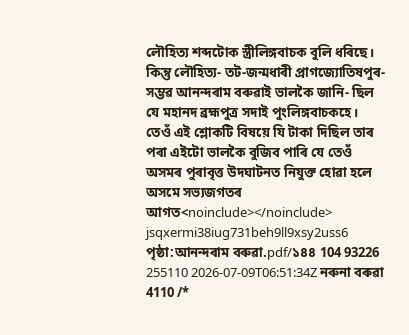লৌহিত্য শব্দটোক স্ত্ৰীলিঙ্গবাচক বুলি ধৰিছে। কিন্তু লৌহিত্য- তট-জন্মধাৰী প্ৰাগজ্যোতিষপুৰ-সম্ভৱ আনন্দৰাম বৰুৱাই ভালকৈ জানি- ছিল যে মহানদ ব্ৰহ্মপুত্ৰ সদাই পুংলিঙ্গবাচকহে। তেওঁ এই শ্লোকটি বিষয়ে যি টাকা দিছিল তাৰ পৰা এইটো ভালকৈ বুজিব পাৰি যে তেওঁ অসমৰ পুৰাবৃত্ত উদঘাটনত নিযুক্ত হোৱা হলে অসমে সভ্যজগতৰ আগত<noinclude></noinclude> jsqxermi38iug731beh9ll9xsy2uss6 পৃষ্ঠা:আনন্দৰাম বৰুৱা.pdf/১৪৪ 104 93226 255110 2026-07-09T06:51:34Z নৰুনা বৰুৱা 4110 /*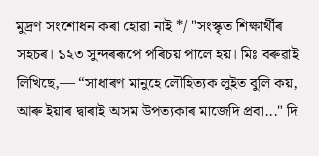মুদ্ৰণ সংশোধন কৰা হোৱা নাই */ "সংস্কৃত শিক্ষাৰ্থীৰ সহচৰ। ১২৩ সুন্দৰৰূপে পৰিচয় পালে হয়। মিঃ বৰুৱাই লিখিছে,— “সাধাৰণ মানুহে লৌহিত্যক লুইত বুলি কয়, আৰু ইয়াৰ দ্বাৰাই অসম উপত্যকাৰ মাজেদি প্ৰবা..." দি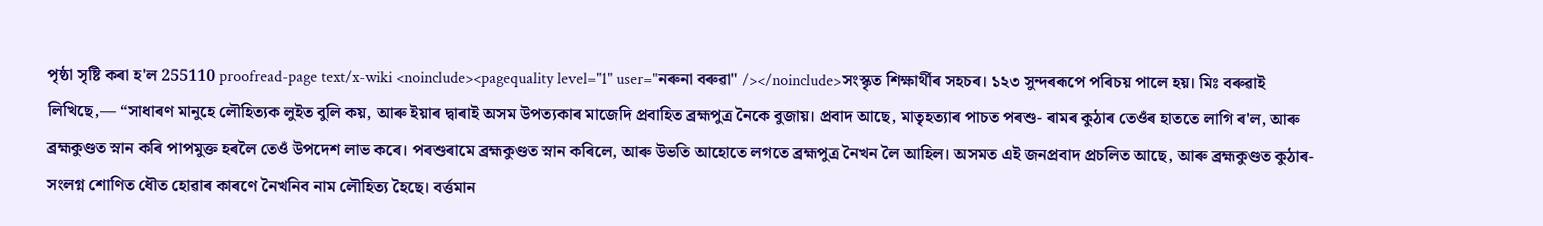পৃষ্ঠা সৃষ্টি কৰা হ'ল 255110 proofread-page text/x-wiki <noinclude><pagequality level="1" user="নৰুনা বৰুৱা" /></noinclude>সংস্কৃত শিক্ষাৰ্থীৰ সহচৰ। ১২৩ সুন্দৰৰূপে পৰিচয় পালে হয়। মিঃ বৰুৱাই লিখিছে,— “সাধাৰণ মানুহে লৌহিত্যক লুইত বুলি কয়, আৰু ইয়াৰ দ্বাৰাই অসম উপত্যকাৰ মাজেদি প্ৰবাহিত ব্ৰহ্মপুত্ৰ নৈকে বুজায়। প্ৰবাদ আছে, মাতৃহত্যাৰ পাচত পৰশু- ৰামৰ কুঠাৰ তেওঁৰ হাততে লাগি ৰ'ল, আৰু ব্ৰহ্মকুণ্ডত স্নান কৰি পাপমুক্ত হৰলৈ তেওঁ উপদেশ লাভ কৰে। পৰশুৰামে ব্ৰহ্মকুণ্ডত স্নান কৰিলে, আৰু উভতি আহোতে লগতে ব্ৰহ্মপুত্ৰ নৈখন লৈ আহিল। অসমত এই জনপ্ৰবাদ প্ৰচলিত আছে, আৰু ব্ৰহ্মকুণ্ডত কুঠাৰ-সংলগ্ন শোণিত ধৌত হোৱাৰ কাৰণে নৈখনিব নাম লৌহিত্য হৈছে। বৰ্ত্তমান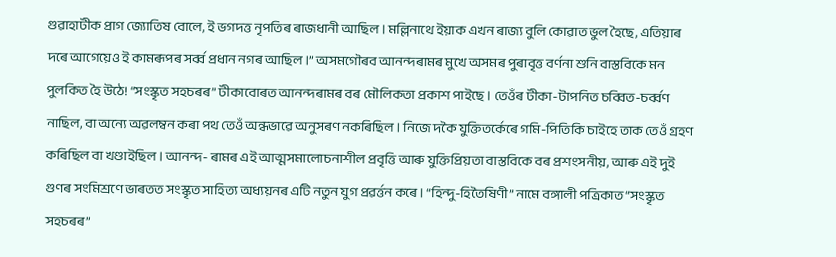গুৱাহাটীক প্ৰাগ জ্যোতিষ বোলে, ই ভগদত্ত নৃপতিৰ ৰাজধানী আছিল। মল্লিনাথে ইয়াক এখন ৰাজ্য বুলি কোৱাত ভুল হৈছে, এতিয়াৰ দৰে আগেয়েও ই কামৰূপৰ সৰ্ব্ব প্ৰধান নগৰ আছিল।” অসমগৌৰব আনন্দৰামৰ মুখে অসমৰ পুৰাবৃত্ত বৰ্ণনা শুনি বাস্তবিকে মন পুলকিত হৈ উঠে! “সংস্কৃত সহচৰৰ” টীকাবোৰত আনন্দৰামৰ বৰ মৌলিকতা প্ৰকাশ পাইছে। তেওঁৰ টীকা-টাপনিত চব্বিত-চৰ্ব্বণ নাছিল, বা অন্যে অৱলম্বন কৰা পথ তেওঁ অন্ধভাৱে অনুসৰণ নকৰিছিল। নিজে দকৈ যুক্তিতৰ্কেৰে গমি-পিতিকি চাইহে তাক তেওঁ গ্ৰহণ কৰিছিল বা খণ্ডাইছিল। আনন্দ- ৰামৰ এই আত্মসমালোচনাশীল প্ৰবৃত্তি আৰু যুক্তিপ্ৰিয়তা বাস্তবিকে বৰ প্ৰশংসনীয়, আৰু এই দুই গুণৰ সংমিশ্ৰণে ভাৰতত সংস্কৃত সাহিত্য অধ্যয়নৰ এটি নতুন যুগ প্ৰৱৰ্ত্তন কৰে। “হিন্দু-হিতৈষিণী” নামে বঙ্গালী পত্ৰিকাত “সংস্কৃত সহচৰৰ”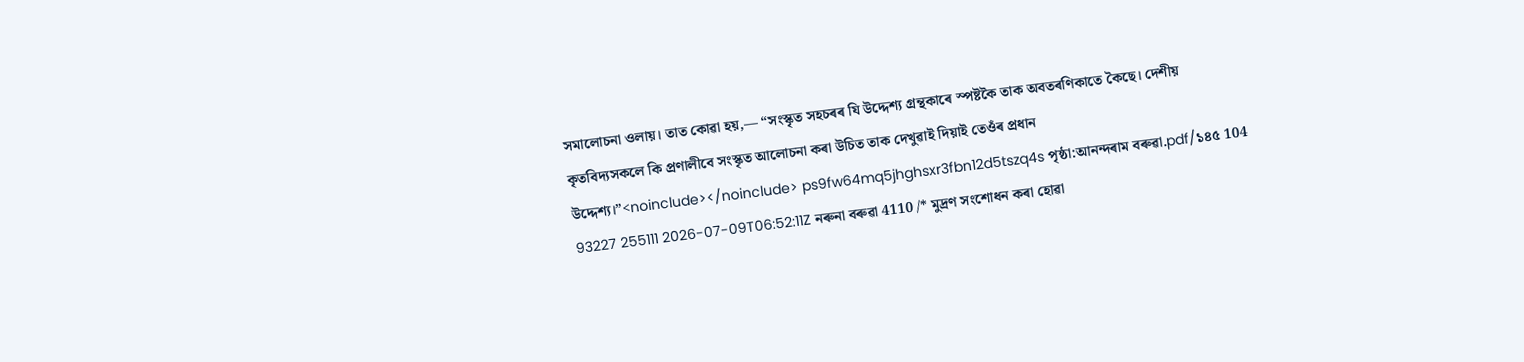সমালোচনা ওলায়। তাত কোৱা হয়,— “সংস্কৃত সহচৰৰ যি উদ্দেশ্য গ্ৰন্থকাৰে স্পষ্টকৈ তাক অবতৰণিকাতে কৈছে। দেশীয় কৃতবিদ্যসকলে কি প্ৰণালীবে সংস্কৃত আলোচনা কৰা উচিত তাক দেখুৱাই দিয়াই তেওঁৰ প্ৰধান উদ্দেশ্য।”<noinclude></noinclude> ps9fw64mq5jhghsxr3fbn12d5tszq4s পৃষ্ঠা:আনন্দৰাম বৰুৱা.pdf/১৪৫ 104 93227 255111 2026-07-09T06:52:11Z নৰুনা বৰুৱা 4110 /* মুদ্ৰণ সংশোধন কৰা হোৱা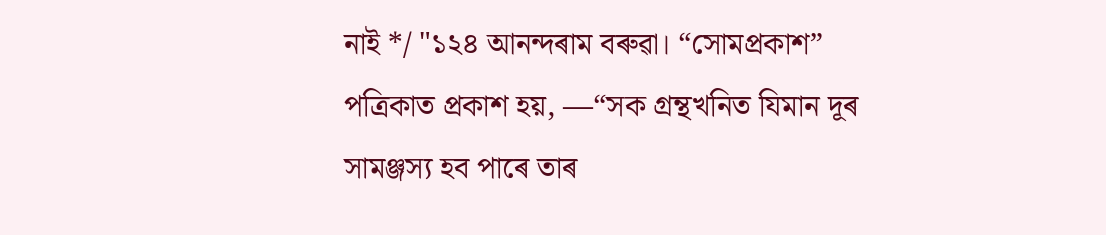নাই */ "১২৪ আনন্দৰাম বৰুৱা। “সোমপ্ৰকাশ” পত্ৰিকাত প্ৰকাশ হয়, —“সক গ্ৰন্থখনিত যিমান দূৰ সামঞ্জস্য হব পাৰে তাৰ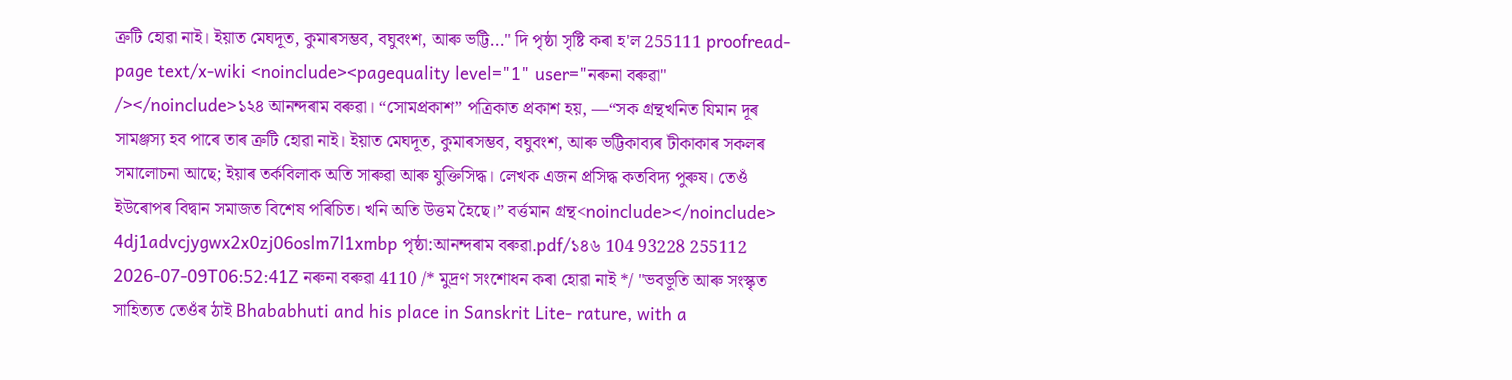ত্ৰুটি হোৱা নাই। ইয়াত মেঘদূত, কুমাৰসম্ভব, বঘুবংশ, আৰু ভট্টি..." দি পৃষ্ঠা সৃষ্টি কৰা হ'ল 255111 proofread-page text/x-wiki <noinclude><pagequality level="1" user="নৰুনা বৰুৱা" /></noinclude>১২৪ আনন্দৰাম বৰুৱা। “সোমপ্ৰকাশ” পত্ৰিকাত প্ৰকাশ হয়, —“সক গ্ৰন্থখনিত যিমান দূৰ সামঞ্জস্য হব পাৰে তাৰ ত্ৰুটি হোৱা নাই। ইয়াত মেঘদূত, কুমাৰসম্ভব, বঘুবংশ, আৰু ভট্টিকাব্যৰ টীকাকাৰ সকলৰ সমালোচনা আছে; ইয়াৰ তৰ্কবিলাক অতি সাৰুৱা আৰু যুক্তিসিদ্ধ। লেখক এজন প্ৰসিদ্ধ কতবিদ্য পুৰুষ। তেওঁ ইউৰোপৰ বিদ্বান সমাজত বিশেষ পৰিচিত। খনি অতি উত্তম হৈছে।” বৰ্ত্তমান গ্ৰন্থ<noinclude></noinclude> 4dj1advcjygwx2x0zj06oslm7l1xmbp পৃষ্ঠা:আনন্দৰাম বৰুৱা.pdf/১৪৬ 104 93228 255112 2026-07-09T06:52:41Z নৰুনা বৰুৱা 4110 /* মুদ্ৰণ সংশোধন কৰা হোৱা নাই */ "ভবভূতি আৰু সংস্কৃত সাহিত্যত তেওঁৰ ঠাই Bhababhuti and his place in Sanskrit Lite- rature, with a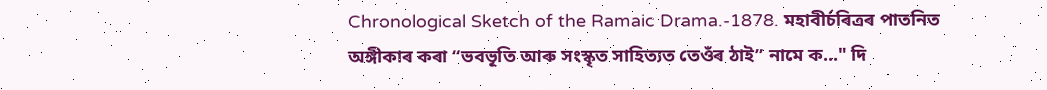Chronological Sketch of the Ramaic Drama.-1878. মহাবীৰ্চৰিত্ৰৰ পাতনিত অঙ্গীকাৰ কৰা “ভবভূতি আৰু সংস্কৃত সাহিত্যত তেওঁৰ ঠাই” নামে ক..." দি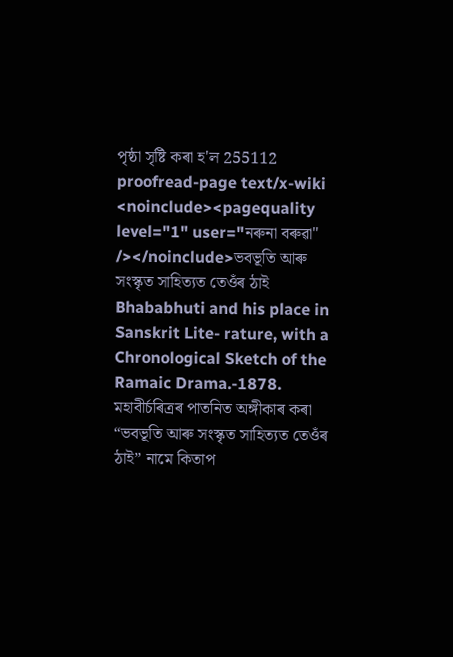পৃষ্ঠা সৃষ্টি কৰা হ'ল 255112 proofread-page text/x-wiki <noinclude><pagequality level="1" user="নৰুনা বৰুৱা" /></noinclude>ভবভূতি আৰু সংস্কৃত সাহিত্যত তেওঁৰ ঠাই Bhababhuti and his place in Sanskrit Lite- rature, with a Chronological Sketch of the Ramaic Drama.-1878. মহাবীৰ্চৰিত্ৰৰ পাতনিত অঙ্গীকাৰ কৰা “ভবভূতি আৰু সংস্কৃত সাহিত্যত তেওঁৰ ঠাই” নামে কিতাপ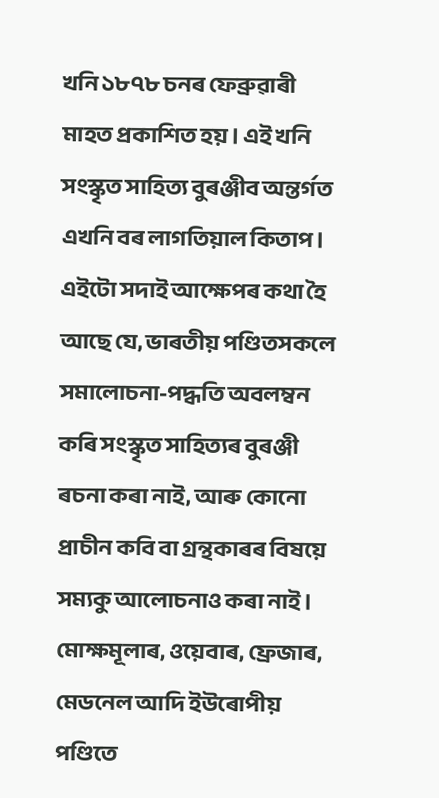খনি ১৮৭৮ চনৰ ফেব্ৰুৱাৰী মাহত প্ৰকাশিত হয়। এই খনি সংস্কৃত সাহিত্য বুৰঞ্জীব অন্তৰ্গত এখনি বৰ লাগতিয়াল কিতাপ। এইটো সদাই আক্ষেপৰ কথা হৈ আছে যে, ভাৰতীয় পণ্ডিতসকলে সমালোচনা-পদ্ধতি অবলম্বন কৰি সংস্কৃত সাহিত্যৰ বুৰঞ্জী ৰচনা কৰা নাই, আৰু কোনো প্ৰাচীন কবি বা গ্ৰন্থকাৰৰ বিষয়ে সম্যকু আলোচনাও কৰা নাই। মোক্ষমূলাৰ, ওয়েবাৰ, ফ্ৰেজাৰ, মেডনেল আদি ইউৰোপীয় পণ্ডিতে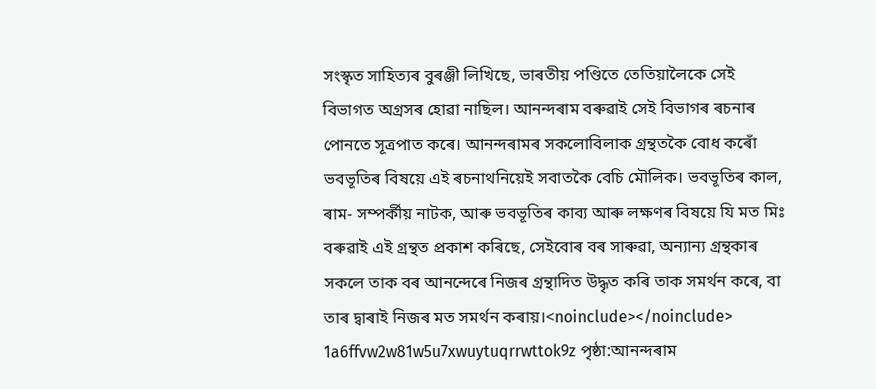সংস্কৃত সাহিত্যৰ বুৰঞ্জী লিখিছে, ভাৰতীয় পণ্ডিতে তেতিয়ালৈকে সেই বিভাগত অগ্ৰসৰ হোৱা নাছিল। আনন্দৰাম বৰুৱাই সেই বিভাগৰ ৰচনাৰ পোনতে সূত্ৰপাত কৰে। আনন্দৰামৰ সকলোবিলাক গ্ৰন্থতকৈ বোধ কৰোঁ ভবভূতিৰ বিষয়ে এই ৰচনাথনিয়েই সবাতকৈ বেচি মৌলিক। ভবভূতিৰ কাল, ৰাম- সম্পৰ্কীয় নাটক, আৰু ভবভূতিৰ কাব্য আৰু লক্ষণৰ বিষয়ে যি মত মিঃ বৰুৱাই এই গ্ৰন্থত প্ৰকাশ কৰিছে, সেইবোৰ বৰ সাৰুৱা, অন্যান্য গ্ৰন্থকাৰ সকলে তাক বৰ আনন্দেৰে নিজৰ গ্ৰন্থাদিত উদ্ধৃত কৰি তাক সমৰ্থন কৰে, বা তাৰ দ্বাৰাই নিজৰ মত সমৰ্থন কৰায়।<noinclude></noinclude> 1a6ffvw2w81w5u7xwuytuqrrwttok9z পৃষ্ঠা:আনন্দৰাম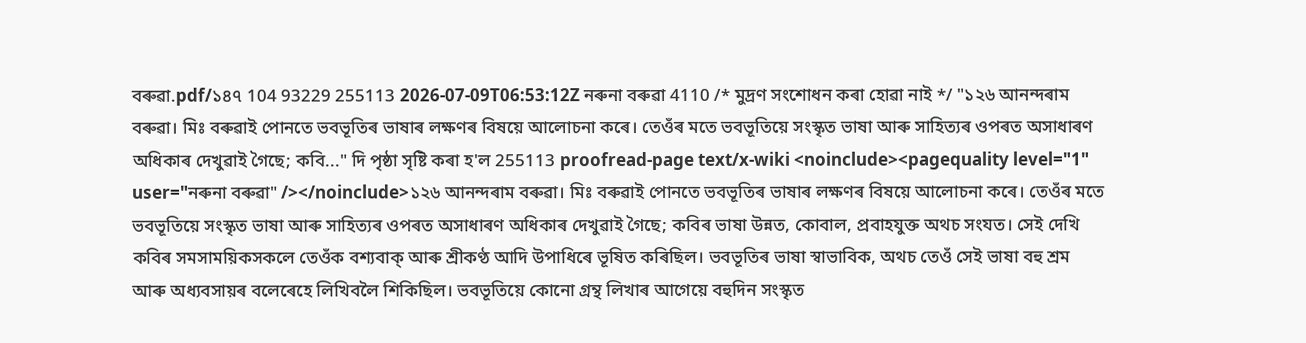বৰুৱা.pdf/১৪৭ 104 93229 255113 2026-07-09T06:53:12Z নৰুনা বৰুৱা 4110 /* মুদ্ৰণ সংশোধন কৰা হোৱা নাই */ "১২৬ আনন্দৰাম বৰুৱা। মিঃ বৰুৱাই পোনতে ভবভূতিৰ ভাষাৰ লক্ষণৰ বিষয়ে আলোচনা কৰে। তেওঁৰ মতে ভবভূতিয়ে সংস্কৃত ভাষা আৰু সাহিত্যৰ ওপৰত অসাধাৰণ অধিকাৰ দেখুৱাই গৈছে; কবি..." দি পৃষ্ঠা সৃষ্টি কৰা হ'ল 255113 proofread-page text/x-wiki <noinclude><pagequality level="1" user="নৰুনা বৰুৱা" /></noinclude>১২৬ আনন্দৰাম বৰুৱা। মিঃ বৰুৱাই পোনতে ভবভূতিৰ ভাষাৰ লক্ষণৰ বিষয়ে আলোচনা কৰে। তেওঁৰ মতে ভবভূতিয়ে সংস্কৃত ভাষা আৰু সাহিত্যৰ ওপৰত অসাধাৰণ অধিকাৰ দেখুৱাই গৈছে; কবিৰ ভাষা উন্নত, কোবাল, প্ৰবাহযুক্ত অথচ সংযত। সেই দেখি কবিৰ সমসাময়িকসকলে তেওঁক বশ্যবাক্ আৰু শ্ৰীকণ্ঠ আদি উপাধিৰে ভূষিত কৰিছিল। ভবভূতিৰ ভাষা স্বাভাবিক, অথচ তেওঁ সেই ভাষা বহু শ্ৰম আৰু অধ্যবসায়ৰ বলেৰেহে লিখিবলৈ শিকিছিল। ভবভূতিয়ে কোনো গ্ৰন্থ লিখাৰ আগেয়ে বহুদিন সংস্কৃত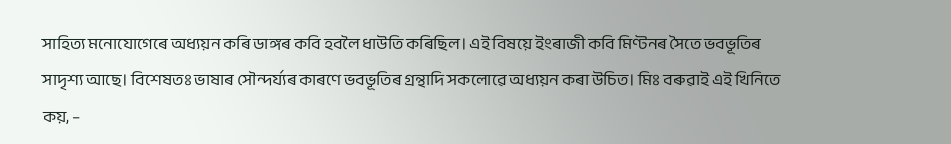সাহিত্য মনোযোগেৰে অধ্যয়ন কৰি ডাঙ্গৰ কবি হবলৈ ধাউতি কৰিছিল। এই বিষয়ে ইংৰাজী কবি মিণ্টনৰ সৈতে ভবভূতিৰ সাদৃশ্য আছে। বিশেষতঃ ভাষাৰ সৌন্দৰ্য্যৰ কাৰণে ভবভূতিৰ গ্ৰন্থাদি সকলোৱে অধ্যয়ন কৰা উচিত। মিঃ বৰুৱাই এই খিনিতে কয়, –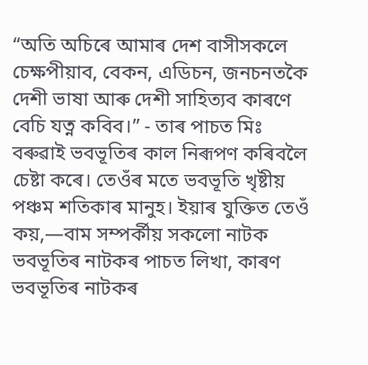“অতি অচিৰে আমাৰ দেশ বাসীসকলে চেক্ষপীয়াব, বেকন, এডিচন, জনচনতকৈ দেশী ভাষা আৰু দেশী সাহিত্যব কাৰণে বেচি যত্ন কবিব।” - তাৰ পাচত মিঃ বৰুৱাই ভবভূতিৰ কাল নিৰূপণ কৰিবলৈ চেষ্টা কৰে। তেওঁৰ মতে ভবভূতি খৃষ্টীয় পঞ্চম শতিকাৰ মানুহ। ইয়াৰ যুক্তিত তেওঁ কয়,—বাম সম্পৰ্কীয় সকলো নাটক ভবভূতিৰ নাটকৰ পাচত লিখা, কাৰণ ভবভূতিৰ নাটকৰ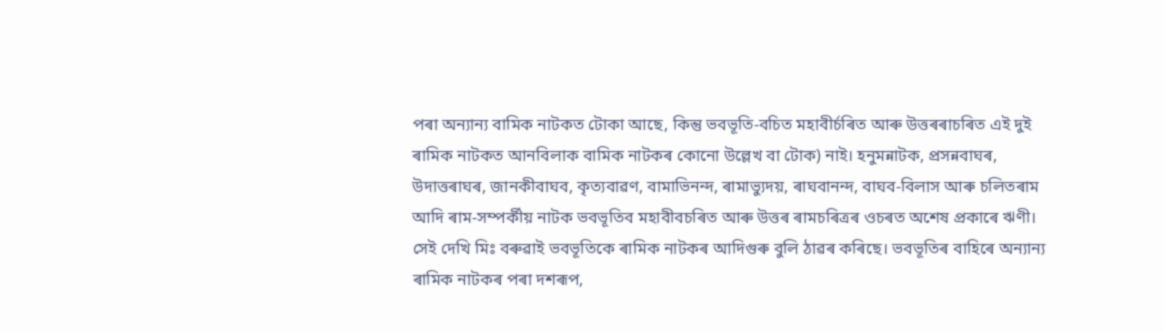পৰা অন্যান্য বামিক নাটকত টোকা আছে, কিন্তু ভবভূতি-বচিত মহাবীৰ্চৰিত আৰু উত্তৰৰাচৰিত এই দুই ৰামিক নাটকত আনবিলাক বামিক নাটকৰ কোনো উল্লেখ বা টোক) নাই। হনুমন্নাটক, প্ৰসন্নবাঘৰ, উদাত্তৰাঘৰ, জানকীবাঘব, কৃত্যবাৱণ, বামাভিনন্দ, ৰামাভ্যুদয়, ৰাঘবানন্দ, বাঘব-বিলাস আৰু চলিতৰাম আদি ৰাম-সম্পৰ্কীয় নাটক ভবভূতিব মহাবীবচৰিত আৰু উত্তৰ ৰামচৰিত্ৰৰ ওচৰত অশেষ প্ৰকাৰে ঋণী। সেই দেখি মিঃ বৰুৱাই ভবভূতিকে ৰামিক নাটকৰ আদিগুৰু বুলি ঠাৱৰ কৰিছে। ভবভূতিৰ বাহিৰে অন্যান্য ৰামিক নাটকৰ পৰা দশৰূপ,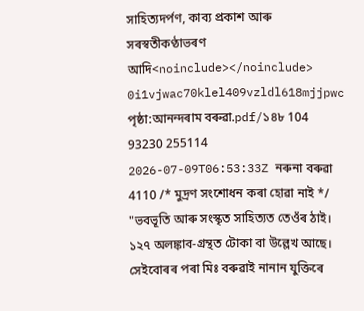সাহিত্যদৰ্পণ, কাব্য প্ৰকাশ আৰু সৰস্বতীকণ্ঠাভৰণ আদি<noinclude></noinclude> 0i1vjwac70klel409vzldl618mjjpwc পৃষ্ঠা:আনন্দৰাম বৰুৱা.pdf/১৪৮ 104 93230 255114 2026-07-09T06:53:33Z নৰুনা বৰুৱা 4110 /* মুদ্ৰণ সংশোধন কৰা হোৱা নাই */ "ভবভূতি আৰু সংস্কৃত সাহিত্যত তেওঁৰ ঠাই। ১২৭ অলঙ্কাব-গ্ৰন্থত টোকা বা উল্লেখ আছে। সেইবোৰৰ পৰা মিঃ বৰুৱাই নানান যুক্তিৰে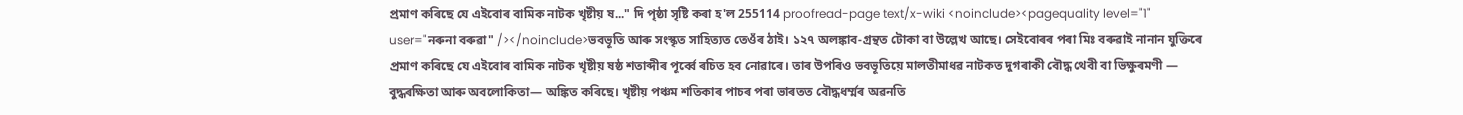প্ৰমাণ কৰিছে যে এইবোৰ বামিক নাটক খৃষ্টীয় ষ..." দি পৃষ্ঠা সৃষ্টি কৰা হ'ল 255114 proofread-page text/x-wiki <noinclude><pagequality level="1" user="নৰুনা বৰুৱা" /></noinclude>ভবভূতি আৰু সংস্কৃত সাহিত্যত তেওঁৰ ঠাই। ১২৭ অলঙ্কাব-গ্ৰন্থত টোকা বা উল্লেখ আছে। সেইবোৰৰ পৰা মিঃ বৰুৱাই নানান যুক্তিৰে প্ৰমাণ কৰিছে যে এইবোৰ বামিক নাটক খৃষ্টীয় ষষ্ঠ শতাব্দীৰ পূৰ্ব্বে ৰচিত হব নোৱাৰে। তাৰ উপৰিও ভবভূতিয়ে মালতীমাধৱ নাটকত দুগৰাকী বৌদ্ধ থেবী বা ভিক্ষুৰমণী — বুদ্ধৰক্ষিতা আৰু অবলোকিতা— অঙ্কিত কৰিছে। খৃষ্টীয় পঞ্চম শতিকাৰ পাচৰ পৰা ভাৰতত বৌদ্ধধৰ্ম্মৰ অৱনতি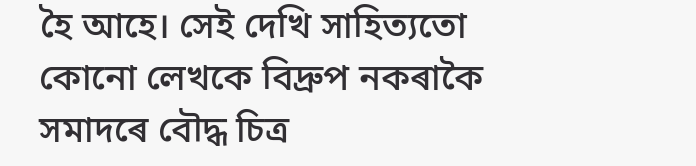হৈ আহে। সেই দেখি সাহিত্যতো কোনো লেখকে বিদ্ৰুপ নকৰাকৈ সমাদৰে বৌদ্ধ চিত্ৰ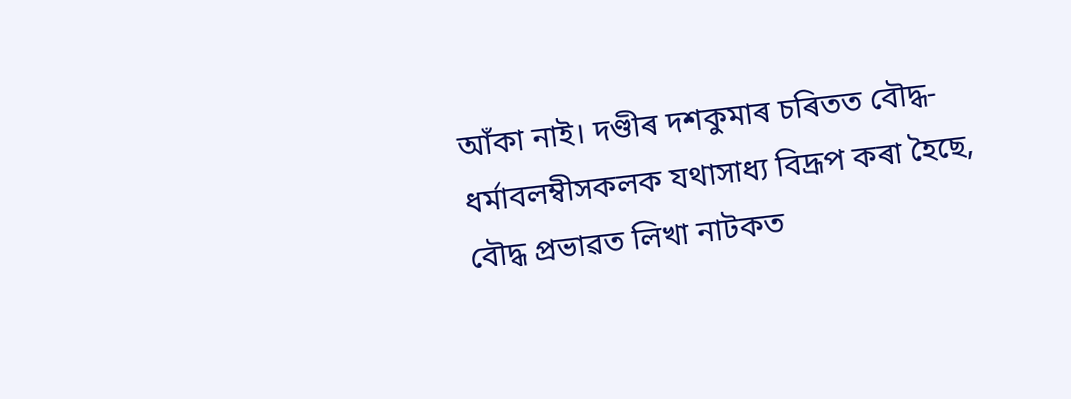আঁকা নাই। দণ্ডীৰ দশকুমাৰ চৰিতত বৌদ্ধ- ধৰ্মাবলম্বীসকলক যথাসাধ্য বিদ্ৰূপ কৰা হৈছে, বৌদ্ধ প্ৰভাৱত লিখা নাটকত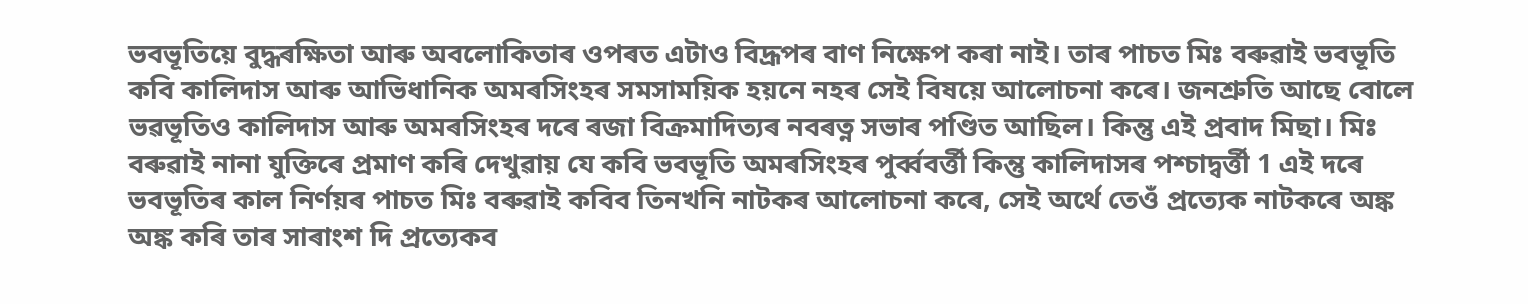ভবভূতিয়ে বুদ্ধৰক্ষিতা আৰু অবলোকিতাৰ ওপৰত এটাও বিদ্ৰূপৰ বাণ নিক্ষেপ কৰা নাই। তাৰ পাচত মিঃ বৰুৱাই ভবভূতি কবি কালিদাস আৰু আভিধানিক অমৰসিংহৰ সমসাময়িক হয়নে নহৰ সেই বিষয়ে আলোচনা কৰে। জনশ্ৰুতি আছে বোলে ভৱভূতিও কালিদাস আৰু অমৰসিংহৰ দৰে ৰজা বিক্ৰমাদিত্যৰ নবৰত্ন সভাৰ পণ্ডিত আছিল। কিন্তু এই প্ৰবাদ মিছা। মিঃ বৰুৱাই নানা যুক্তিৰে প্ৰমাণ কৰি দেখুৱায় যে কবি ভবভূতি অমৰসিংহৰ পুৰ্ব্ববৰ্ত্তী কিন্তু কালিদাসৰ পশ্চাদ্বৰ্ত্তী 1 এই দৰে ভবভূতিৰ কাল নিৰ্ণয়ৰ পাচত মিঃ বৰুৱাই কবিব তিনখনি নাটকৰ আলোচনা কৰে, সেই অৰ্থে তেওঁ প্ৰত্যেক নাটকৰে অঙ্ক অঙ্ক কৰি তাৰ সাৰাংশ দি প্ৰত্যেকব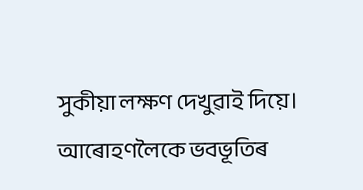সুকীয়া লক্ষণ দেখুৱাই দিয়ে। আৰোহণলৈকে ভবভূতিৰ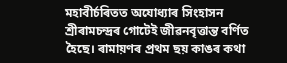মহাবীৰ্চৰিতত অযোধ্যাৰ সিংহাসন শ্ৰীৰামচন্দ্ৰৰ গোটেই জীৱনবৃত্তান্ত বৰ্ণিত হৈছে। ৰামায়ণৰ প্ৰথম ছয় কাঙৰ কথা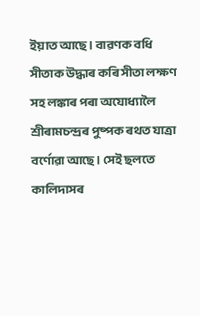ইয়াত আছে। বাৱণক বধি সীতাক উদ্ধাৰ কৰি সীতা লক্ষণ সহ লঙ্কাৰ পৰা অযোধ্যালৈ শ্ৰীৰামচন্দ্ৰৰ পুষ্পক ৰথত যাত্ৰা বৰ্ণোৱা আছে। সেই ছলতে কালিদাসৰ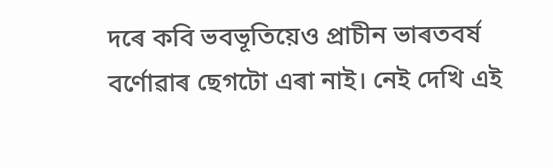দৰে কবি ভবভূতিয়েও প্ৰাচীন ভাৰতবৰ্ষ বৰ্ণোৱাৰ ছেগটো এৰা নাই। নেই দেখি এই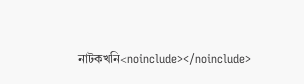নাটকখনি<noinclude></noinclude>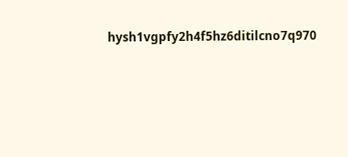hysh1vgpfy2h4f5hz6ditilcno7q970